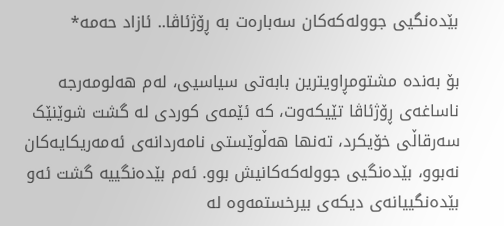بێدەنگیی جوولەکەکان سەبارەت بە ڕۆژئاڤا.. ئازاد حەمە*

بۆ بەندە مشتومڕاویترین بابەتی سیاسیی، لەم هەلومەرجە ناساغەی ڕۆژئاڤا تێیکەوت، کە ئێمەی کوردی لە گشت شوێنێک سەرقاڵی خۆیکرد، تەنها هەڵوێستی نامەردانەی ئەمەریکایەکان نەبوو، بێدەنگیی جوولەکەکانیش بوو. ئەم بێدەنگییە گشت ئەو بێدەنگییانەی دیکەی بیرخستمەوە لە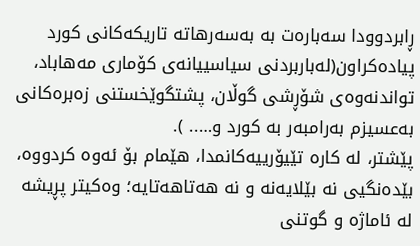ڕابردوودا سەبارەت بە بەسەرهاتە تاریکەکانی کورد پیادەکراون(لەباربردنی سیاسییانەی کۆماری مەهاباد، تواندنەوەی شۆڕشی گوڵان، پشتگوێخستنی زەبرەکانی بەعسیزم بەرامبەر بە کورد و….. ).
پێشتر، لە کارە تێیۆرییەکانمدا، هێمام بۆ ئەوە کردووە، بێدەنگیی نە بێلایەنە و نە هەتاهەتایە؛ وەکیتر پڕیشە لە ئاماژە و گوتنی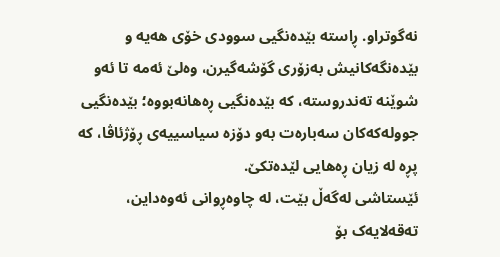نەگوتراو. ڕاستە بێدەنگیی سوودی خۆی هەیە و بێدەنگەکانیش بەزۆری گۆشەگیرن، وەلێ ئەمە تا ئەو شوێنە تەندروستە، کە بێدەنگیی ڕەهانەبووە؛ بێدەنگیی جوولەکەکان سەبارەت بەو دۆزە سیاسییەی ڕۆژئاڤا، کە پڕە لە زیان ڕەهایی لێدەتکێ.
ئێستاشی لەگەڵ بێت، لە چاوەڕوانی ئەوەداین، تەقەلایەک بۆ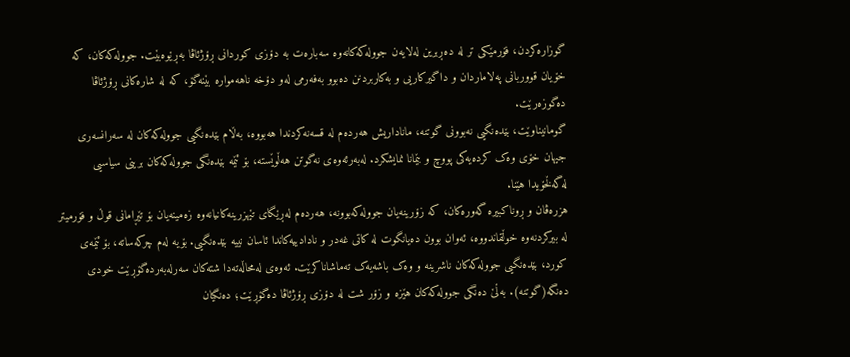گوزارەکردن، فۆرمێکی تر لە دەڕبرین لەلایەن جوولەکەکانەوە سەبارەت بە دۆزی کوردانی ڕۆژئاڤا بەڕێوەبێت. جوولەکەکان، کە خۆیان قووربانی پەلاماردان و داگیرکاریی و بەکاربردنن دەبوو بەفەرمی لەو دۆخە ناهەموارە بێنەگۆ، کە لە شارەکانی ڕۆژئاڤا دەگوزەرێت.
گومانیناوێت، بێدەنگیی نەبوونی گوتنە، ماناداریش هەردەم لە قسەنەکردندا هەبووە، بەڵام بێدەنگیی جوولەکەکان لە سەرانسەری جیهان خۆی وەک کردەیەکی پووچ و بێمانا نمایشکرد. لەبەرئەوەی نەگوتن هەڵوێستە، بۆ ئێمە بێدەنگی جوولەکەکان برینی سیاسیی لەگەڵخۆیدا هێنا.
هزرەڤان و ڕوناکبیرە گەورەکان، کە زۆرینەیان جوولەکەبوونە، هەردەم لەڕێگای تێهزرینەکانیانەوە زەمینەیان بۆ تێڕامانی قوڵ و فۆرمیتر لە بیرکردنەوە خوڵقاندووە، ئەوان بوون دەیانگوت لە کاتی غەدر و نادادییەکاندا ئاسان نییە بێدەنگیی. بۆیە لەم چرکەساتە، بۆ ئێمەی کورد، بێدەنگیی جوولەکەکان ناشرینە و وەک باشەیەک تەماشاناکرێت. ئەوەی لەمحاڵەتەدا شتەکان سەرلەبەردەگۆڕێت خودی دەنگە(گوتنە). بەڵێ دەنگی جوولەکەکان هێزە و زۆر شت لە دۆزی ڕۆژئاڤا دەگۆڕێت؛ دەنگیان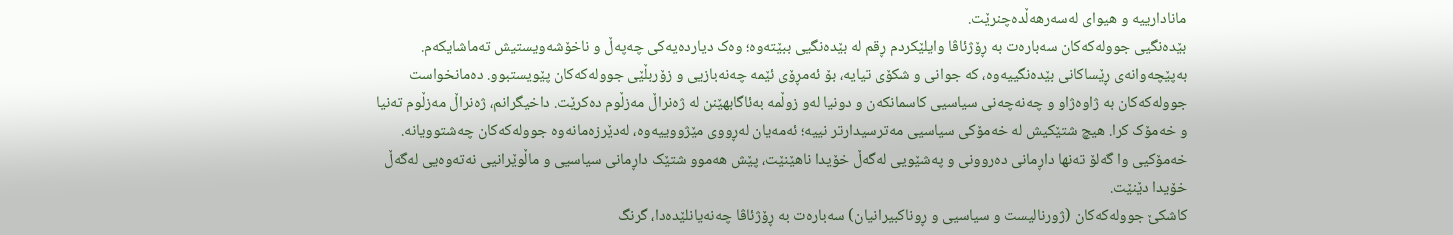مانادارییە و هیوای لەسەرهەڵدەچنرێت.
بێدەنگیی جوولەکەکان سەبارەت بە ڕۆژئاڤا وایلێکردم ڕقم لە بێدەنگیی ببێتەوە؛ وەک دیاردەیەکی چەپەڵ و ناخۆشەویستیش تەماشایکەم. بەپێچەوانەی ڕێساکانی بێدەنگییەوە، کە جوانی و شکۆی تیایە، بۆ ئەمڕۆی ئێمە چەنەبازیی و زۆربڵێی جوولەکەکان پێویستبوو. دەمانخواست جوولەکەکان بە ژاوەژاو و چەنەچەنی سیاسیی کاسمانکەن و دونیا لەو زوڵمە بەئاگابهێنن لە ژه‌نراڵ مەزڵوم دەکرێت. داخیگرانم، ژه‌نراڵ مەزڵوم تەنیا و خەمۆک کرا. هیچ شتێکیش لە خەمۆکی سیاسیی مەترسیدارتر نییە؛ ئەمەیان لەڕووی مێژووییەوە، لەدێرزەمانەوە جوولەکەکان چەشتوویانە. خەمۆکیی وا گەلۆ تەنها داڕمانی دەروونی و پەشێویی لەگەڵ خۆیدا ناهێنێت، پێش هەموو شتێک داڕمانی سیاسیی و ماڵوێرانیی نەتەوەیی لەگەڵ خۆیدا دێنێت.
کاشکێ جوولەکەکان (ژورنالیست و سیاسیی و ڕوناکبیرانیان) سەبارەت بە ڕۆژئاڤا چەنەیانلێدەدا، گرنگ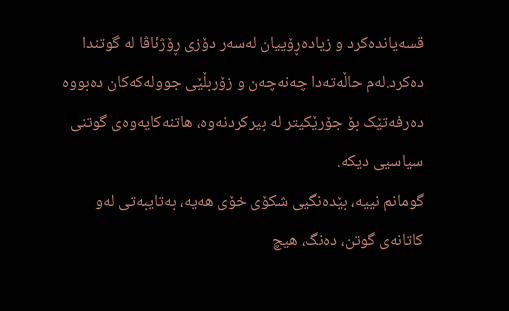قسەیاندەکرد و زیادەڕۆییان لەسەر دۆزی ڕۆژئاڤا لە گوتندا دەکرد.لەم حاڵەتەدا چەنەچەن و زۆربڵێی جوولەکەکان دەبووە دەرفەتێک بۆ جۆرێکیتر لە بیرکردنەوە، هاتنەکایەوەی گوتنی سیاسیی دیکە.
گومانم نییە، بێدەنگیی شکۆی خۆی هەیە، بەتایبەتی لەو کاتانەی گوتن، دەنگ، هیچ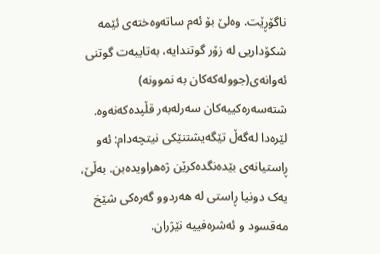ناگۆڕێت. وەلێ بۆ ئەم ساتەوەختەی ئێمە شکۆداریی لە زۆر گوتندایە، بەتایبەت گوتنی ئەوانەی(جوولەکەکان بە نموونە) شتەسەرەکییەکان سەرلەبەر قڵپدەکەنەوە. لێرەدا لەگەڵ تێگەیشتنێکی نیتچەدام: ئەو ڕاستیانەی بێدەنگدەکرێن ژەهراویدەبن. بەڵێ، یەک دونیا ڕاستی لە هەردوو گەرەکی شێخ مەقسود و ئەشرەفییە نێژران.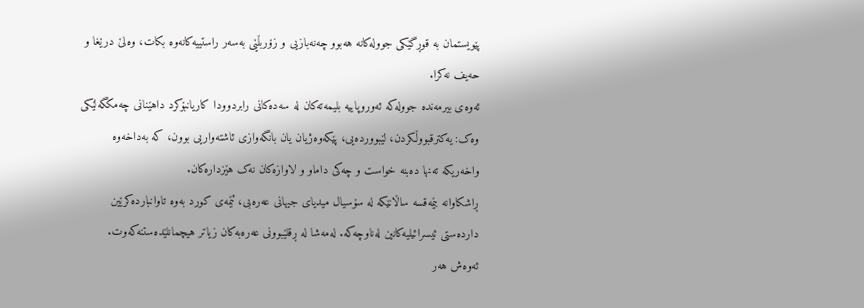پێویستمان بە قوڕگێکی جوولەکانە هەبوو چەنەبازیی و زۆربڵێی بەسەر راستییەکانەوە بکات، وەلێ درێغا و حەیف نەکرا.
ئەوەی بیرمەندە جوولەکە ئەوروپاییە بلیمەتەکان لە سەدەکانی رابردوودا کاریانبۆکرد داهێنانی چەمکگەلێکی وەک: یەکترقبووڵکردن، لێبووردەیی، پێکەوەژیان یان بانگەوازی ئاشتەواریی بوون، کە بەداخەوە واخەریکە تەنها دەبنە خواست و چەکی داماو و لاوازەکان نەک هێزدارەکان.
ڕاشکاوانە بێمەقسە ساڵانێکە لە سۆسیال میدیای جیهانی عەرەبی، ئێمەی کورد بەوە تاوانباردەکرێین داردەستی ئیسرائیلیەکانین لەناوچەکە. لەمەشا لە ڕقلێبوونی عەرەبەکان زیاتر هیچمانلێدەستنەکەوت. ئەوەش هەر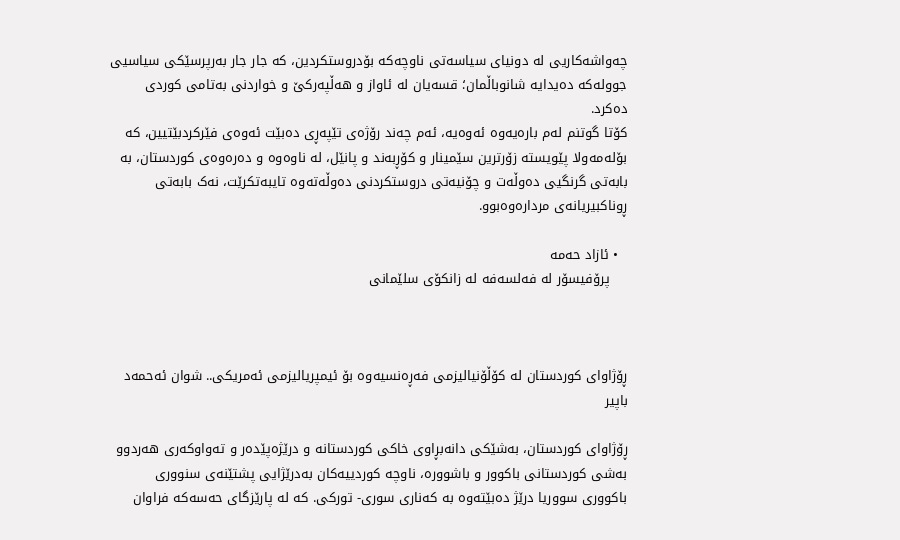چەواشەکاریی لە دونیای سیاسەتی ناوچەکە بۆدروستکردین، کە جار جار بەرپرسێکی سیاسیی جوولەکە دەیدایە شانوباڵمان؛ قسەیان لە ئاواز و هەڵپەرکێ و خواردنی بەتامی کوردی دەکرد.
کۆتا گوتنم لەم بارەیەوە ئەوەیە، ئەم چەند رۆژەی تێپەڕی دەبێت ئەوەی فێرکردبێتیین، کە بۆلەمەولا پێویستە زۆرترین سێمینار و کۆڕبەند و پانێل، لە ناوەوە و دەرەوەی کوردستان، بە بابەتی گرنگیی دەوڵەت و چۆنیەتی دروستکردنی دەوڵەتەوە تایبەتکرێت، نەک بابەتی ڕوناکبیریانەی مردارەوەبوو.

  • ئازاد حەمە
    پرۆفیسۆر لە فەلسەفە لە زانکۆی سلێمانی



ڕۆژاوای کوردستان لە کۆڵۆنیالیزمی فەڕەنسیەوە بۆ ئیمپریالیزمی ئەمریکی.. شوان ئەحمەد باپیر

ڕۆژاوای کوردستان، بەشێکی دانەبڕاوی خاکی کوردستانە و درێژەپێدەر و تەواوکەری هەردوو بەشی کوردستانی باکوور و باشوورە، ناوچە کوردییەکان بەدرێژایی پشتێنەی سنووری باکووری سووریا درێژ دەبێتەوە بە کەناری سوری- تورکی. کە لە پارێزگای حەسەکە فراوان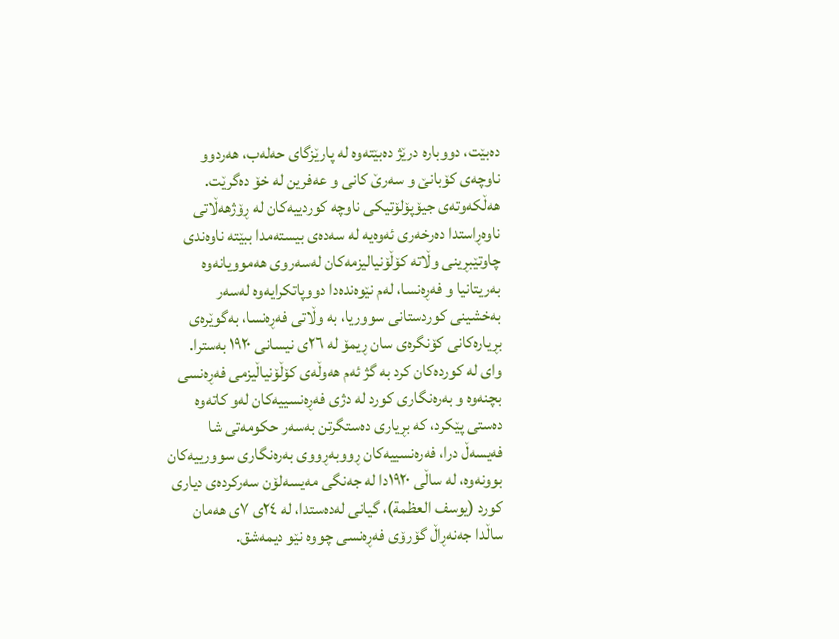دەبێت، دووبارە درێژ دەبێتەوە لە پارێزگای حەلەب، هەردوو ناوچەی کۆبانێ و سەرێ کانی و عەفرین لە خۆ دەگرێت. هەڵکەوتەی جیۆپۆلۆتیکی ناوچە کوردییەکان لە ڕۆژهەڵاتی ناوەڕاستدا دەرخەری ئەوەیە لە سەدەی بیستەمدا ببێتە ناوەندی چاوتێبڕینی وڵاتە کۆڵۆنیالیزمەکان لەسەروی هەموویانەوە بەریتانیا و فەڕەنسا، لەم نێوەندەدا دووپاتکرایەوە لەسەر بەخشینی کوردستانی سووریا، بە وڵاتی فەڕەنسا، بەگوێرەی بڕیارەکانی کۆنگرەی سان ڕیمۆ لە ٢٦ی نیسانی ١٩٢٠ بەسترا. وای لە کوردەکان کرد بە گژ ئەم هەوڵەی کۆڵۆنیاڵیزمی فەڕەنسی بچنەوە و بەرەنگاری کورد لە دژی فەڕەنسییەکان لەو کاتەوە دەستی پێکرد، کە بڕیاری دەستگرتن بەسەر حکومەتی شا فەیسەڵ درا، فەرەنسییەکان ڕووبەڕووی بەرەنگاری سوورییەکان بوونەوە، لە ساڵی ١٩٢٠دا لە جەنگی مەیسەلۆن سەرکردەی دیاری کورد (یوسف العظمة)، گیانی لەدەستدا، لە ٢٤ی ٧ی هەمان ساڵدا جەنەڕاڵ گۆرۆی فەڕەنسی چووە نێو دیمەشق.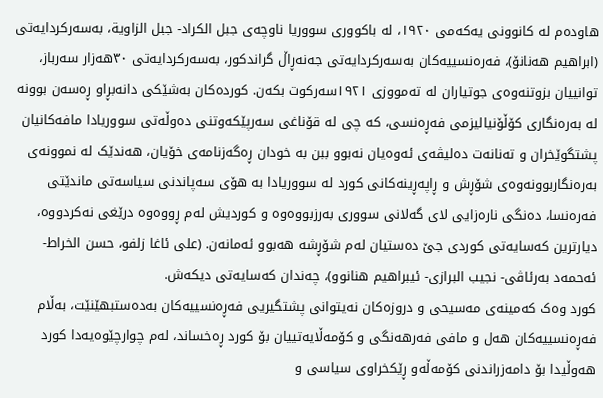هاودەم لە کانوونی یەکەمی ١٩٢٠، لە باکووری سووریا ناوچەی جبل الکراد- جبل الزاویة، بەسەرکردایەتی (ابراهیم هەنانۆ)، فەرەنسییەکان بەسەرکردایەتی جەنەڕاڵ گراندکور، بەسەرکردایەتی ٣٠هەزار سەرباز، توانییان بزوتنەوەی جوتیاران لە تەمووزی ١٩٢١سەرکوت بکەن. کوردەکان بەشێکی دانەبڕاو ڕەسەن بوونە لە بەرەنگاری کۆڵۆنیالیزمی فەڕەنسی، کە چی لە قۆناغی سەرپێکەوتنی دەوڵەتی سووریادا مافەکانیان پشتگوێخران و تەنانەت دەلیڤەی ئەوەیان نەبوو ببن بە خودان ڕەگەزنامەی خۆیان، هەندێک لە نموونەی بەرەنگاربوونەوەی شۆڕش و ڕاپەڕینەکانی کورد لە سووریادا بە هۆی سەپاندنی سیاسەتی ماندێتی فەرەنسا، دەنگی نارەزایی لای گەلانی سووری بەرزبووەوە و کوردیش لەم ڕووەوە درێغی نەکردووە، دیارترین کەسایەتی کوردی جێ دەستیان لەم شۆڕشە هەبوو ئەمانەن. (علی ئاغا زلفو، حسن الخراط- ئەحمەد بەرئاڤی- نجیب البرازی- ئیبراهیم هنانوو)، چەندان کەسایەتی دیکەش.
کورد وەک کەمینەی مەسیحی و دروزەکان نەیتوانی پشتگیریی فەڕەنسییەکان بەدەستبهێنێت، بەڵام فەڕەنسییەکان هەل و مافی فەرهەنگی و کۆمەڵایەتییان بۆ کورد ڕەخساند، لەم چوارچێوەیەدا کورد هەوڵیدا بۆ دامەزراندنی کۆمەڵەو ڕێکخراوی سیاسی و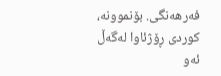فەرهەنگی. بۆنموونە، کوردی ڕۆژئاوا لەگەڵ ئەو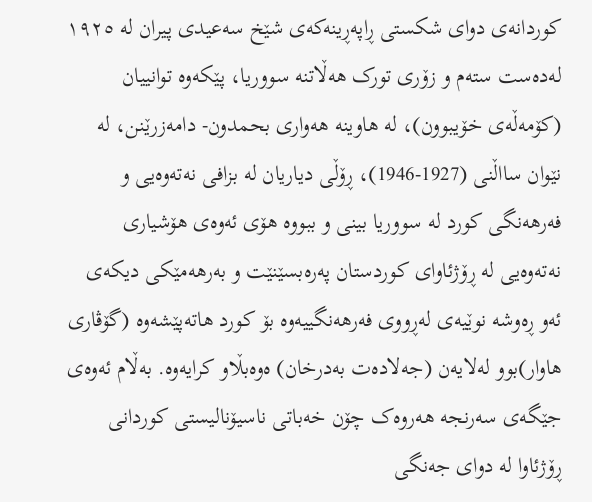کوردانەی دوای شکستی ڕاپەڕینەکەی شێخ سەعیدی پیران لە ١٩٢٥ لەدەست ستەم و زۆری تورک هەڵاتنە سووریا، پێکەوە توانییان (کۆمەڵەی خۆیبوون)، لە هاوینە هەواری بحمدون- دامەزرێنن، لە نێوان سااڵنی (1927-1946)، ڕۆڵی دیاریان لە بزافی نەتەوەیی و فەرهەنگی کورد لە سووریا بینی و ببووە هۆی ئەوەی هۆشیاری نەتەوەیی لە ڕۆژئاوای کوردستان پەرەبسێنێت و بەرهەمێکی دیکەی ئەو ڕەوشە نوێیەی لەڕووی فەرهەنگییەوە بۆ کورد هاتەپێشەوە (گۆڤاری هاوار)بوو لەلایەن (جەلادەت بەدرخان) ەوەبڵاو کرایەوە. بەڵام ئەوەی جێگەی سەرنجە هەروەک چۆن خەباتی ناسیۆنالیستی کوردانی ڕۆژئاوا لە دوای جەنگی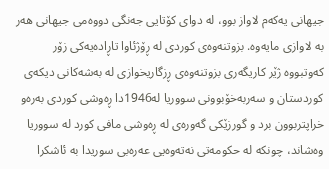جیهانی یەکەم لاواز بوو، لە دوای کۆتایی جەنگی دووەمی جیهانی هەر بە لاوازی مایەوە. بزوتنەوەی کوردی لە ڕۆژئاوا تاڕادەیەکی زۆر کەوتبووە ژێر کاریگەری بزوتنەوەی ڕزگاریخوازی لە بەشەکانی دیکەی کوردستان و سەربەخۆبوونی سووریا لە1946دا ڕەوشی کوردی بەرەو خراپتربوون برد و گورزێکی گەورەی لە ڕەوشی مافی کورد لە سووریا وەشاند، چونکە لە حکومەتی نەتەوەیی عەرەبی سوریدا بە ئاشکرا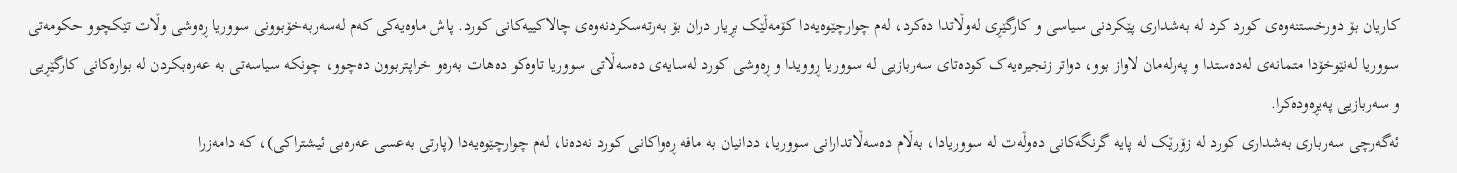کاریان بۆ دورخستنەوەی کورد کرد لە بەشداری پێکردنی سیاسی و کارگێڕی لەوڵاتدا دەکرد، لەم چوارچێوەیەدا کۆمەڵێک بڕیار دران بۆ بەرتەسکردنەوەی چالاکییەکانی کورد. پاش ماوەیەکی کەم لەسەربەخۆبوونی سووریا ڕەوشی وڵات تێکچوو حکومەتی سووریا لەنێوخۆدا متمانەی لەدەستدا و پەرلەمان لاواز بوو، دواتر زنجیرەیەک کودەتای سەربازیی لە سووریا ڕوویدا و ڕەوشی کورد لەسایەی دەسەڵاتی سووریا تاوەکو دەهات بەرەو خراپتربوون دەچوو، چونکە سیاسەتی بە عەرەبکردن لە بوارەکانی کارگێڕیی و سەربازیی پەیڕەودەکرا.
ئەگەرچی سەرباری بەشداری کورد لە زۆرێک لە پایە گرنگەکانی دەوڵەت لە سووریادا، بەڵام دەسەڵاتدارانی سووریا، ددانیان بە مافە ڕەواکانی کورد نەدەنا، لەم چوارچێوەیەدا (پارتی بەعسی عەرەبی ئیشتراکی)، کە دامەزرا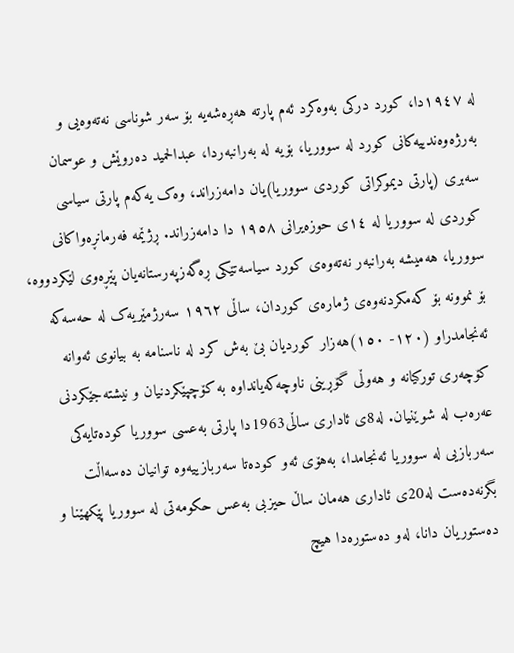لە ١٩٤٧دا، کورد درکی بەوەکرد ئەم پارتە هەڕەشەیە بۆ سەر شوناسی نەتەوەیی و بەرژەوەندییەکانی کورد لە سووریا، بۆیە لە بەرانبەردا، عبدالحمید دەروێش و عوسمان سەبری (پارتی دیموکراتی کوردی سووریا)یان دامەزراند، وەک یەکەم پارتی سیاسی کوردی لە سووریا لە ١٤ی حوزەیرانی ١٩٥٨ دا دامەزراند. ڕژێمە فەرمانڕەواکانی سووریا، هەمیشە بەرانبەر نەتەوەی کورد سیاسەتێکی ڕەگەزپەرستانەیان پێڕەوی لێکردووە، بۆ نموونە بۆ کەمکردنەوەی ژمارەی کوردان، ساڵی ١٩٦٢ سەرژمێریەک لە حەسەکە ئەنجامدراو (١٢٠- ١٥٠)هەزار کوردیان بێ بەش کرد لە ناسنامە بە بیانوی ئەوانە کۆچەری تورکیانە و هەوڵی گۆڕینی ناوچەکەیانداوە بە کۆچپێکردنیان و نیشتەجێکردنی عەرەب لە شوێنیان. لە8ی ئاداری ساڵی1963دا پارتی بەعسی سووریا کودەتایەکی سەربازیی لە سووریا ئەنجامدا، بەهۆی ئەو کودەتا سەربازییەوە توانیان دەسەاڵت بگرنەدەست لە20ی ئاداری هەمان ساڵ حیزبی بەعس حکومەتی لە سووریا پێکهێنا و دەستوریان دانا، لەو دەستورەدا هیچ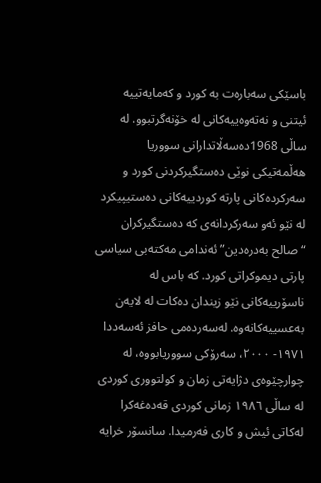باسێکی سەبارەت بە کورد و کەمایەتییە ئیتنی و نەتەوەییەکانی لە خۆنەگرتبوو. لە ساڵى 1968دەسەڵاتدارانی سووریا هەڵمەتیکی نوێی دەستگیرکردنی کورد و سەرکردەکانی پارتە کوردییەکانی دەستیپیکرد له نێو ئەو سەرکردانەی کە دەستگیرکران “صالح بەدرەدین” ئەندامی مەکتەبی سیاسی پارتی دیموکراتی کورد. کە باس لە ناسۆرییەکانی نێو زیندان دەکات لە لایەن بەعسییەکانەوە. لەسەردەمی حافز ئەسەددا ١٩٧١- ٢٠٠٠، سەرۆکی سووریابووە، لە چوارچێوەی دژایەتی زمان و کولتووری کوردی لە ساڵی ١٩٨٦ زمانی کوردی قەدەغەکرا لەکاتی ئیش و کاری فەرمیدا. سانسۆر خرایە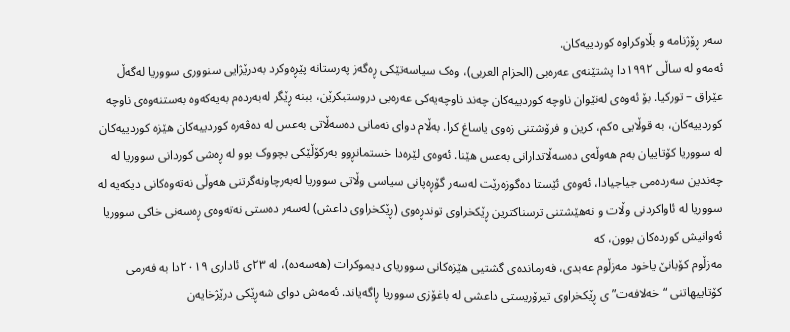سەر ڕۆژنامە و بڵاوکراوە کوردییەکان.
ئەمەو لە ساڵی ١٩٩٢دا پشتێنەی عەرەبی (الحزام العربی)، وەک سیاسەتێکی ڕەگەز پەرستانە پێڕەوکرد بەدرێژایی سنووری سووریا لەگەڵ عێراق – تورکیا. بۆ ئەوەی لەنێوان ناوچە کوردییەکان چەند ناوچەیەکی عەرەبی دروستبکرێن، ببنە ڕێگر لەبەردەم بەیەکەوە بەستنەوەی ناوچە کوردییەکان، بە قوڵایی ٥کم، کرین و فرۆشتنی زەوی یاساغ کرا. بەڵام دوای نەمانی دەسەڵاتی بەعس لە دەڤەرە کوردییەکان هێزە کوردییەکان لە سووریا کۆتاییان بەم هەوڵەی دەسەڵاتدارانی بەعس هێنا. ئەوەی لێرەدا خستمانڕوو بەرکۆڵێکی بچووک بوو لە ڕەشی کوردانی سووریا لە چەندین سەردەمی جیاجیادا، ئەوەی ئێستا دەگوزەرێت لەسەر گۆڕەپانی سیاسی وڵاتی سووریا لەبەرچاونەگرتنی هەوڵی نەتەوەکانی دیکەیە لە سووریا لە ئاواکردنی وڵات و نەهێشتنی ترسناکترین ڕێکخراوی توندڕەوی (ڕێکخراوی داعش) لەسەر دەستی نەتەوەی ڕەسەنی خاکی سووریا ئەوانیش کوردەکان بوون، کە
مەزڵوم کۆبانێ یاخود مەزڵوم عەبدی، فەرماندەی گشتیی هێزەکانی سووریای دیموکرات (هەسەدە)، لە ٢٣ی ئاداری ۲۰۱۹دا بە فەرمی کۆتاییهاتنی “خەلافەت”ی ڕێکخراوی تیرۆریستی داعشی لە باغۆزی سووریا ڕاگەیاند. ئەمەش دوای شەڕێکی درێژخایەن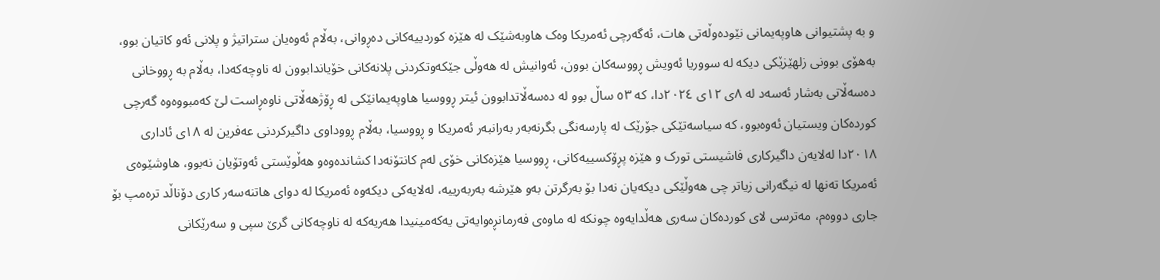و بە پشتیوانی هاوپەیمانی نێودەوڵەتی هات، ئەگەرچی ئەمریکا وەک هاوبەشێک لە هێزە کوردییەکانی دەڕوانی، بەڵام ئەوەیان ستراتیژ و پلانی ئەو کاتیان بوو، بەهۆی بوونی زلهێزێکی دیکە لە سووریا ئەویش ڕووسەکان بوون، ئەوانیش لە هەوڵی جێکەوتکردنی پلانەکانی خۆیاندابوون لە ناوچەکەدا، بەڵام بە ڕووخانی دەسەڵاتی بەشار ئەسەد لە ٨ی ١٢ی ٢٠٢٤دا، کە ٥٣ ساڵ بوو لە دەسەڵاتدابوون ئیتر ڕووسیا هاوپەیمانێکی لە ڕۆژهەڵاتی ناوەڕاست لێ کەمبووەوە گەرچی کوردەکان ویستیان ئەوەبوو، کە سیاسەتێکی جۆرێک لە پارسەنگی بگرنەبەر بەرانبەر ئەمریکا و ڕووسیا، بەڵام ڕووداوی داگیرکردنی عەفرین لە ١٨ی ئاداری ٢٠١٨دا لەلایەن داگیرکاری فاشیستی تورک و هێزە پڕۆکسییەکانی، ڕووسیا هێزەکانی خۆی لەم کانتۆنەدا کشاندەوەو هەڵوێستی ئەوتۆیان نەبوو، هاوشێوەی ئەمریکا تەنها لە نیگەرانی زیاتر چی هەوڵێکی دیکەیان نەدا بۆ بەرگرتن بەو هێرشە بەربەرییە، لەلایەکی دیکەوە ئەمریکا لە دوای هاتنەسەر کاری دۆناڵد ترەمپ بۆ جاری دووەم، مەترسی لای کوردەکان سەری هەڵدایەوە چونکە لە ماوەی فەرمانڕەوایەتی یەکەمینیدا هەریەکە لە ناوچەکانی گرێ سپی و سەرێکانی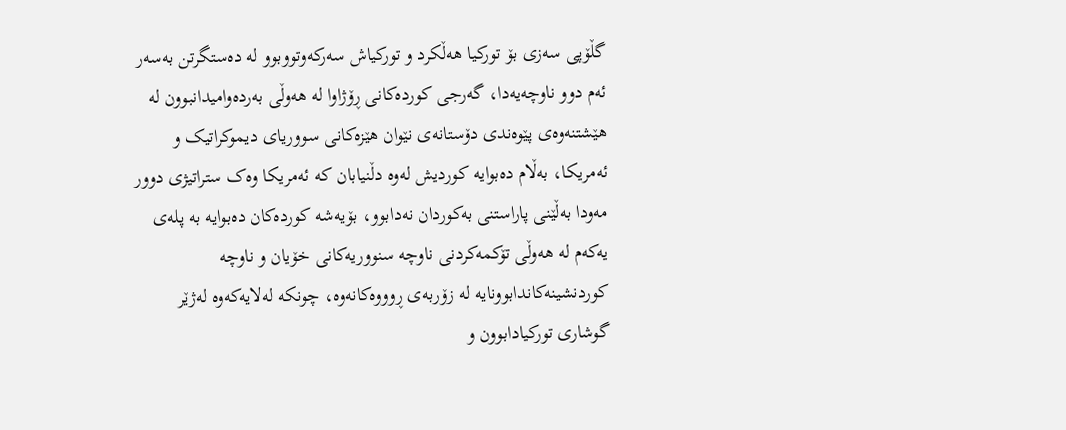گڵۆپی سەزی بۆ تورکیا هەڵکرد و تورکیاش سەرکەوتووبوو لە دەستگرتن بەسەر ئەم دوو ناوچەیەدا، گەرجی کوردەکانی ڕۆژاوا لە هەوڵی بەردەوامیدانبوون لە هێشتنەوەی پێوەندی دۆستانەی نێوان هێزەکانی سووریای دیموکراتیک و ئەمریکا، بەڵام دەبوایە کوردیش لەوە دڵنیابان کە ئەمریکا وەک ستراتیژی دوور مەودا بەڵێنی پاراستنی بەکوردان نەدابوو، بۆیەشە کوردەکان دەبوایە بە پلەی یەکەم لە هەوڵی تۆکمەکردنی ناوچە سنووریەکانی خۆیان و ناوچە کوردنشینەکاندابوونایە لە زۆربەی ڕوووەکانەوە، چونکە لەلایەکەوە لەژێر گوشاری تورکیادابوون و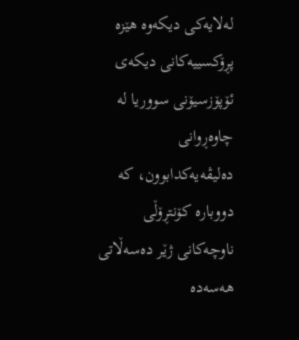لەلایەکی دیکەوە هێزە پڕۆکسییەکانی دیکەی ئۆپۆزسیۆنی سووریا لە چاوەڕوانی دەلیڤەیەکدابوون، کە دووبارە کۆنتڕۆڵی ناوچەکانی ژێر دەسەڵاتی هەسەدە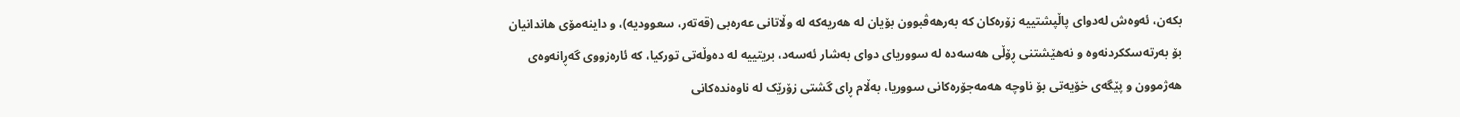بکەن، ئەوەش لەدوای پاڵپشتییە زۆرەکان کە بەرهەڤبوون بۆیان لە هەریەکە لە وڵاتانی عەرەبی (قەتەر، سعوودیە)، و داینەمۆی هاندانیان بۆ بەرتەسککردنەوە و نەهێشتنی ڕۆڵی هەسەدە لە سووریای دوای بەشار ئەسەد، بریتییە لە دەوڵەتی تورکیا، کە ئارەزووی گەڕانەوەی هەژموون و پێگەی خۆیەتی بۆ ناوچە هەمەجۆرەکانی سووریا، بەڵام ڕای گشتی زۆرێک لە ناوەندەکانی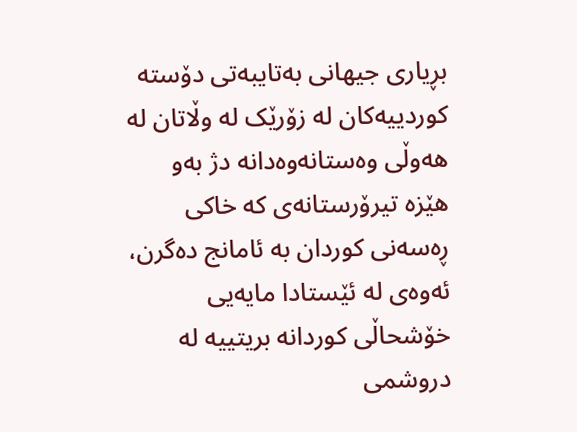بڕیاری جیهانی بەتایبەتی دۆستە کوردییەکان لە زۆرێک لە وڵاتان لە هەوڵی وەستانەوەدانە دژ بەو هێزە تیرۆرستانەی کە خاکی ڕەسەنی کوردان بە ئامانج دەگرن، ئەوەی لە ئێستادا مایەیی خۆشحاڵی کوردانە بریتییە لە دروشمی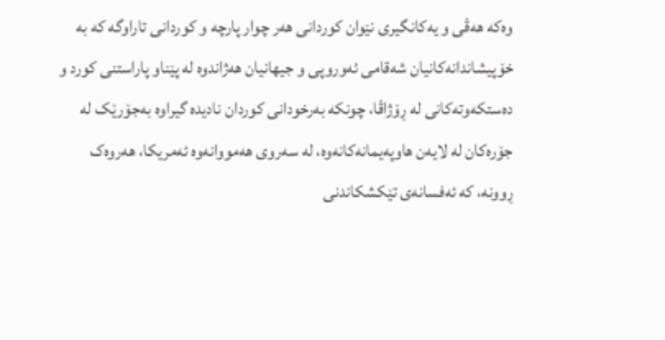وەکه هەڤی و یەکانگیری نێوان کوردانی هەر چوار پارچە و کوردانی تاراوگە کە بە خۆپیشاندانەکانیان شەقامی ئەوروپی و جیهانیان هەژاندوە لە پێناو پاراستنی کورد و دەستکەوتەکانی لە ڕۆژاڤا، چونکە بەرخودانی کوردان نادیدە گیراوە بەجۆرێک لە جۆرەکان لە لایەن هاوپەیمانەکانەوە، لە سەروی هەمووانەوە ئەمریکا، هەروەک ڕوونە، کە ئەفسانەی تێکشکاندنی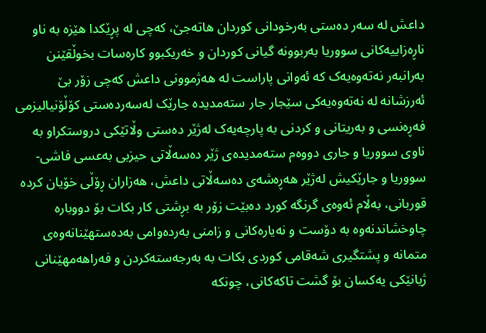داعش لە سەر دەستی بەرخودانی کوردان هاتەجێ، کەچی لە پڕێکدا هێزە بە ناو ناڕەزاییەکانی سووریا بەربوونە گیانی کوردان و خەریکبوو کارەسات بخوڵقێنن بەرانبەر نەتەوەیەک کە ئەوانی پاراست لە هەژموونی داعش کەچی زۆر بێ ئەرزشانە لە نەتەوەیەکی سێجار جار ستەمدیدە جارێک لەسەردەستی کۆڵۆنیالیزمی فەڕەنسی و بەریتانی و کردنی بە پارچەیەک لەژێر دەستی وڵاتێکی دروستکراو بە ناوی سووریا و جاری دووەم ستەمدیدەی ژێر دەسەڵاتی حیزبی بەعسی فاشی- سووریا و جارێکیش لەژێر هەڕەشەی دەسەڵاتی داعش، هەزاران ڕۆڵی خۆیان کردە قوربانی، بەڵام ئەوەی گرنگە کورد دەبێت زۆر بە بڕشتی کار بکات بۆ دووبارە چاوخشاندنەوە بە دۆست و نەیارەکانی و زامنی بەردەوامی بەدەستهێنانەوەی متمانە و پشتگیری شەقامی کوردی بکات بە بەرجەستەکردن و فەراهەمهێنانی ژیانێکی یەکسان بۆ گشت تاکەکانی، چونکە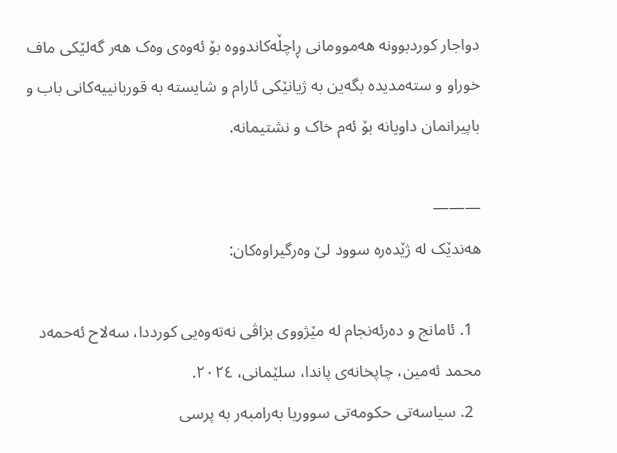دواجار کوردبوونە هەموومانی ڕاچڵەکاندووە بۆ ئەوەی وەک هەر گەلێکی ماف خوراو و ستەمدیدە بگەین بە ژیانێکی ئارام و شایستە بە قوربانییەکانی باب و باپیرانمان داویانە بۆ ئەم خاک و نشتیمانە.

———
هەندێک لە ژێدەرە سوود لێ وەرگیراوەکان:

  1. ئامانج و دەرئەنجام لە مێژووی بزاڤی نەتەوەیی کورددا، سەلاح ئەحمەد محمد ئەمین، چاپخانەی پاندا، سلێمانی، ٢٠٢٤.
  2. سیاسەتی حکومەتی سووریا بەرامبەر بە پرسی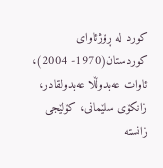کورد لە ڕۆژئاوای کوردستان(1970- 2004)، ئاوات عەبدوڵڵا عەبدولقادر، زانکۆی سلێمانی، کۆلێجی زانستە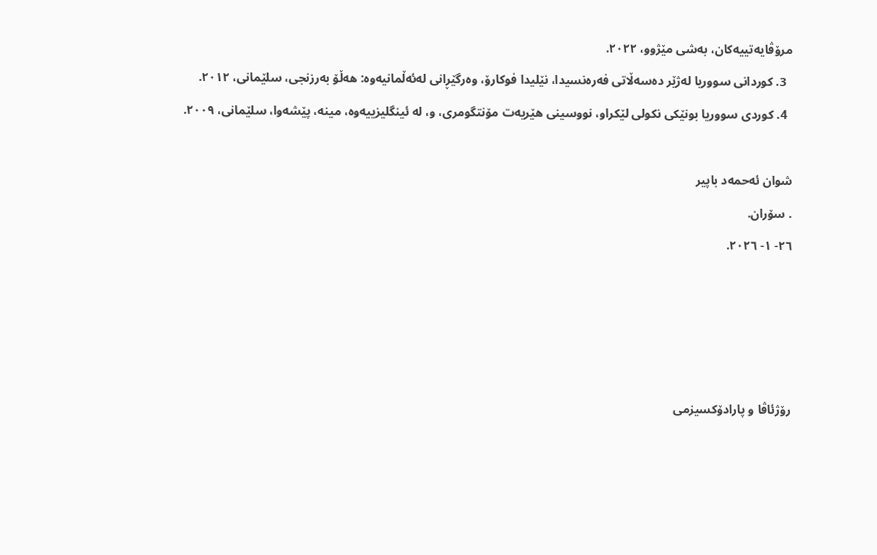مرۆڤایەتییەکان، بەشی مێژوو، ٢٠٢٢.
  3. کوردانی سووریا لەژێر دەسەڵاتی فەرەنسیدا، نێلیدا فوکارۆ، وەرگێڕانی لەئەڵمانیەوە: هەڵۆ بەرزنجی، سلێمانی، ٢٠١٢.
  4. کوردی سووریا بونێکی نکولی لێکراو، نووسینی هێریەت مۆنتگومری، و، لە ئینگلیزییەوە، مینە، پێشەوا، سلێمانی، ٢٠٠٩.

شوان ئەحمەد باپیر
. سۆران.
٢٦- ١- ٢٠٢٦.




رۆژئاڤا و پارادۆکسیزمی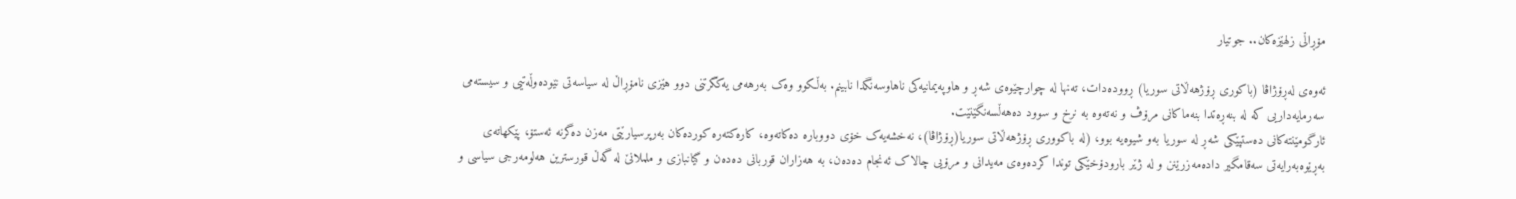مۆڕاڵی زلهێزەکان.. جوتیار

ئەوەی لەڕۆژاڤا (باکوری ڕۆژهەڵاتی سوریا) ڕوودەدات، تەنها لە چوارچێوەی شەڕ و هاوپەیمانیەکی ناهاوسەنگدا نابینم. بەڵکوو وەک بەرهەمی یەکگرتنی دوو هێزی نامۆڕاڵ لە سیاسەتی نێودەوڵەتیی و سیستەمی سەرمایەداریی کە لە بنەڕەتدا بنەماکانی مرۆڤ و نەتەوە بە نرخ و سوود دەهەڵسەنگێنێت.
ئارگومێنتەکانی دەستپێکی شەڕ لە سوریا بەو شیوەیە بوو، (لە باکووری ڕۆژهەڵاتی سوریا(ڕۆژاڤا)، نەخشەیەک خۆی دووبارە دەکاتەوە، کارەکتەرە کوردەکان بەرپرسیارێتی مەزن دەگرنە ئەستۆ، پێکهاتەی بەڕێوەبەرایەتی سەقامگیر دادەمەزرێنن و لە ژێر بارودۆخێکی توندا کردەوەی مەیدانی و مرۆیی چالاک ئەنجام دەدەن، بە هەزاران قوربانی دەدەن و گیانبازی و ململانێ لە گەڵ قورسترین هەلومەرجی سیاسی و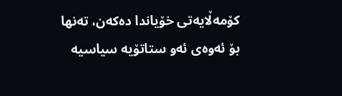کۆمەڵایەتی خۆیاندا دەکەن، تەنها بۆ ئەوەی ئەو ستاتۆیە سیاسیە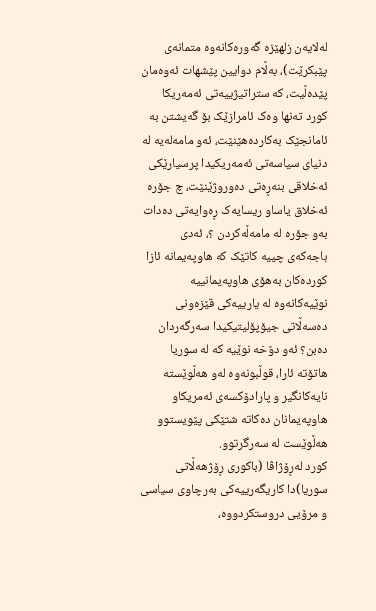لەلایەن زلهێزە گەورەکانەوە متمانەی پێبکرێت)، بەڵام دوایین پێشهات ئەوەمان پێدەڵیت، کە ستراتیژییەتی ئەمەریکا کورد تەنها وەک ئامرازێک بۆ گەیشتن بە ئامانجێک بەکاردەهێنێت، ئەو مامەلەیە لە دنیای سیاسەتی ئەمەریکیدا پرسیارێکی ئەخلاقی بنەڕەتی دەوروژێنێت، چ جۆرە ئەخلاق یاساو ریسایەک ڕەوایەتی دەدات بەو جۆرە لە مامەڵەکردن ؟، ئەدی باجەکەی چییە کاتێک کە هاوپەیمانە ئازا کوردەکان بەهۆی هاوپەیمانییە نوێیەکانەوە لە یارییەکی قێزەونی دەسەڵاتی جیۆپۆلیتیکیدا سەرگەردان دەبن؟ ئەو دۆخە نوێیە کە لە سوریا هاتۆتە ئارا، قوڵبونەوە لەو هەڵوێستە نایەکانگیر و پارادۆکسەی ئەمریکاو هاوپەیمانان دەکاتە شتێکی پێویستوو هەڵوێست لە سەرگرتوو.
کورد لەڕۆژاڤا (باکوری ڕۆژهەڵاتی سوریا)دا کاریگەرییەکی بەرچاوی سیاسی و مرۆیی دروستکردووە،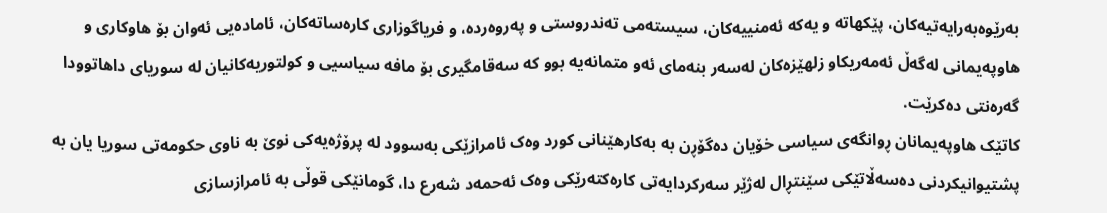بەرێوەبەرایەتیەکان، پێکهاتە و یەکە ئەمنییەکان، سیستەمی تەندروستی و پەروەردە، و فریاگوزاری کارەساتەکان، ئامادەیی ئەوان بۆ هاوکاری و هاوپەیمانی لەگەڵ ئەمەریکاو زلهێزەکان لەسەر بنەمای ئەو متمانەیە بوو کە سەقامگیری بۆ مافە سیاسیی و کولتوریەکانیان لە سوریای داهاتوودا گەرەنتی دەکرێت.
کاتێک هاوپەیمانان ڕوانگەی سیاسی خۆیان دەگۆڕن بە بەکارهێنانی کورد وەک ئامرازێکی بەسوود لە پرۆژەیەکی نوێ بە ناوی حکومەتی سوریا یان بە پشتیوانیکردنی دەسەڵاتێکی سێنتڕال لەژێر سەرکردایەتی کارەکتەرێکی وەک ئەحمەد شەرع دا، گومانێکی قوڵی بە ئامرازسازی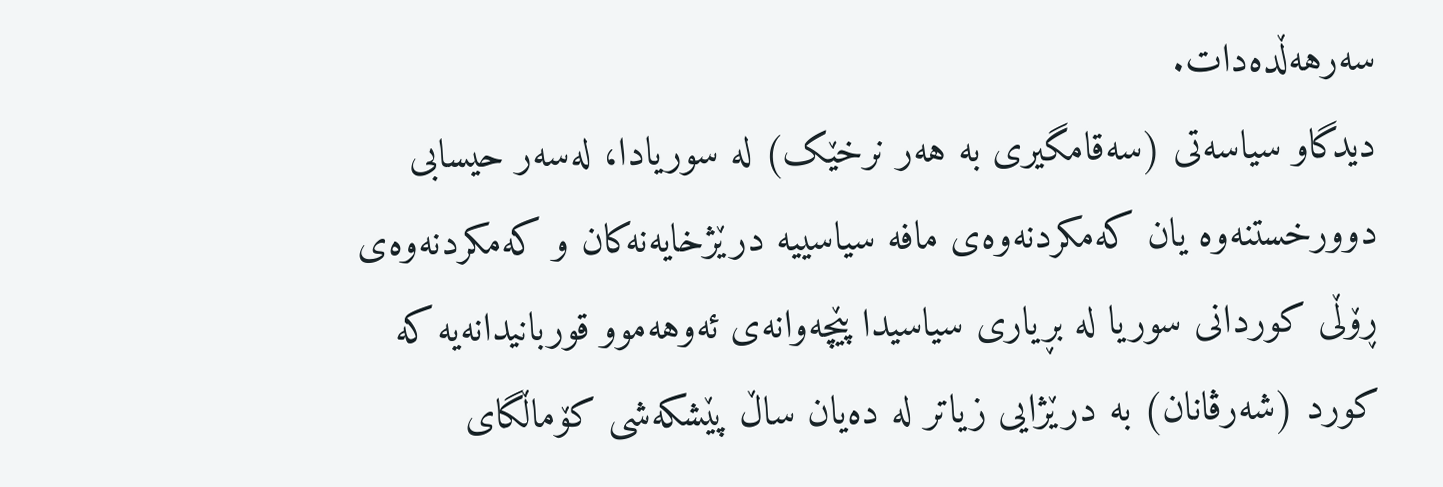سەرهەڵدەدات.
دیدگاو سیاسەتی (سەقامگیری بە هەر نرخێک) لە سوریادا، لەسەر حیسابی دوورخستنەوە یان کەمکردنەوەی مافە سیاسییە درێژخایەنەکان و کەمکردنەوەی ڕۆڵی کوردانی سوریا لە بڕیاری سیاسیدا پێچەوانەی ئەوهەموو قوربانیدانەیە کە کورد (شەرڤانان) بە درێژایی زیاتر لە دەیان ساڵ پێشکەشی کۆماڵگای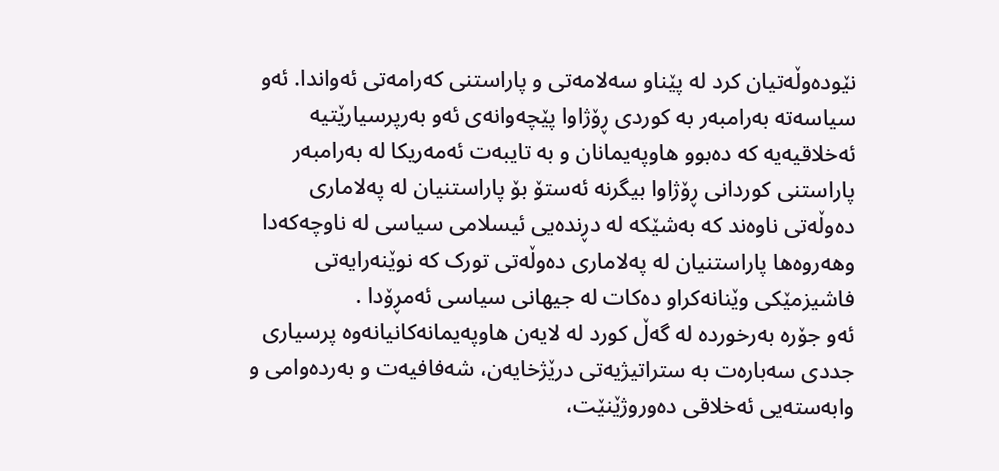نێودەوڵەتیان کرد لە پێناو سەلامەتی و پاراستنی کەرامەتی ئەواندا. ئەو سیاسەتە بەرامبەر بە کوردی ڕۆژاوا پێچەوانەی ئەو بەرپرسیارێتیە ئەخلاقیەیە کە دەبوو هاوپەیمانان و بە تایبەت ئەمەریکا لە بەرامبەر پاراستنی کوردانی ڕۆژاوا بیگرنە ئەستۆ بۆ پاراستنیان لە پەلاماری دەوڵەتی ناوەند کە بەشێکە لە دڕندەیی ئیسلامی سیاسی لە ناوچەکەدا وهەروەها پاراستنیان لە پەلاماری دەوڵەتی تورک کە نوێنەرایەتی فاشیزمێکی وێنانەکراو دەکات لە جیهانی سیاسی ئەمڕۆدا .
ئەو جۆرە بەرخوردە لە گەڵ کورد لە لایەن هاوپەیمانەکانیانەوە پرسیاری جددی سەبارەت بە ستراتیژیەتی درێژخایەن، شەفافیەت و بەردەوامی و وابەستەیی ئەخلاقی دەوروژێنێت،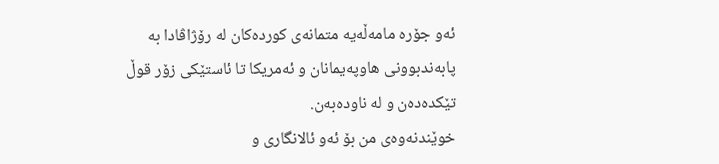ئەو جۆرە مامەڵەیە متمانەی کوردەکان لە رۆژاڤادا بە پابەندبوونی هاوپەیمانان و ئەمریکا تا ئاستێکی زۆر قوڵ تێکدەدەن و لە ناودەبەن.
خوێندنەوەی من بۆ ئەو ئالانگاری و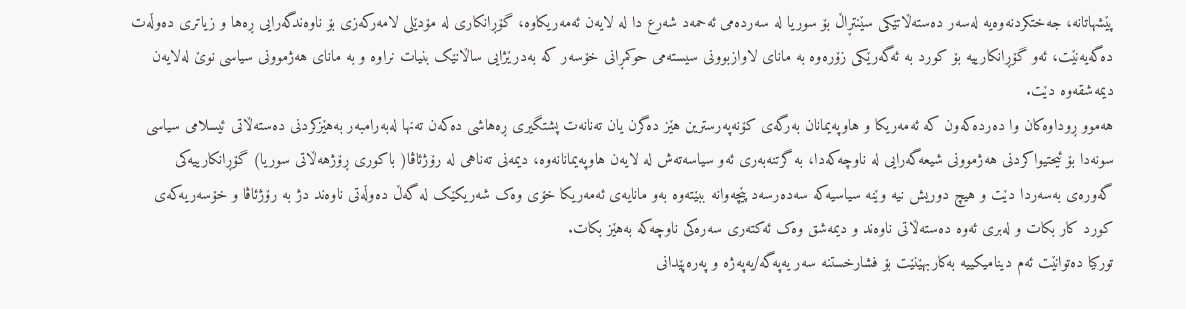پێشهاتانە، جەختکردنەوەیە لەسەر دەستەڵاتێکی سێنتڕاڵ بۆ سوریا لە سەردەمی ئەحمەد شەرع دا لە لایەن ئەمەریکاوە، گۆڕانکاری لە مۆدێلی لامەرکەزی بۆ ناوەندگەرایی ڕەها و زیاتری دەوڵەت دەگەیەنێت، ئەو گۆڕانکارییە بۆ کورد بە ئەگەرێکی زۆرەوە بە مانای لاوازبوونی سیستەمی حوکمڕانی خۆسەر کە بەدرێژایی ساڵانێک بنیات نراوە و بە مانای هەژموونی سیاسی نوێ لەلایەن دیمەشقەوە دێت.
هەموو ڕوداوەکان وا دەردەکەون کە ئەمەریکا و هاوپەیمانان بەرگەی کۆنەپەرسترین هێز دەگرن یان تەنانەت پشتگیری ڕەهاشی دەکەن تەنها لەبەرامبەر بەهێزکردنی دەستەڵاتی ئیسلامی سیاسی سونەدا بۆ ئیحتیواکردنی هەژموونی شیعەگەرایی لە ناوچەکەدا، بە گرتنەبەری ئەو سیاسەتەش لە لایەن هاوپەیمانانەوە، دیمەنی تەناهی لە رۆژئاڤا( باکوری ڕۆژهەڵاتی سوریا) گۆڕانکارییەکی گەورەی بەسەردا دێت و هیچ دوریش نیە وێنە سیاسیەکە سەدەرسەد پێچەوانە ببێتەوە بەو مانایەی ئەمەریکا خۆی وەک شەریکێک لە گەڵ دەوڵەتی ناوەند دژ بە رۆژئاڤا و خۆسەریەکەی کورد کار بکات و لەبری ئەوە دەستەڵاتی ناوەند و دیمەشق وەک ئەکتەری سەرەکی ناوچەکە بەهێز بکات.
تورکیا دەتوانێت ئەم دینامیکییە بەکاربهێنێت بۆ فشارخستنە سەر یەپەگە/یەپەژە و پەرەپێدانی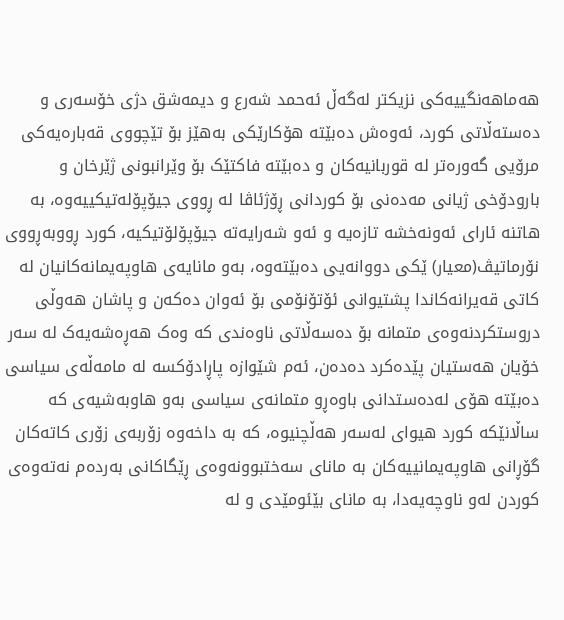هەماهەنگییەکی نزیکتر لەگەڵ ئەحمد شەرع و دیمەشق دژی خۆسەری و دەستەڵاتی کورد، ئەوەش دەبێتە هۆکارێکی بەهێز بۆ تێچووی قەبارەیەکی مرۆیی گەورەتر لە قوربانیەکان و دەبێتە فاکتێک بۆ وێرانبونی ژێرخان و بارودۆخی ژیانی مەدەنی بۆ کوردانی ڕۆژئاڤا لە ڕووی جیۆپۆلەتیکییەوە، بە هاتنە ئارای ئەونەخشە تازەیە و ئەو شەرایەتە جیۆپۆلۆتیکیە، کورد ڕووبەڕووی نۆرماتیڤ(معیار) ێکی دووانەیی دەبێتەوە، بەو مانایەی هاوپەیمانەکانیان لە کاتی قەیرانەکاندا پشتیوانی ئۆتۆنۆمی بۆ ئەوان دەکەن و پاشان هەوڵی دروستکردنەوەی متمانە بۆ دەسەڵاتی ناوەندی کە وەک هەڕەشەیەک لە سەر خۆیان هەستیان پێدەکرد دەدەن، ئەم شێوازە پاڕادۆکسە لە مامەڵەی سیاسی دەبێتە هۆی لەدەستدانی باوەڕو متمانەی سیاسی بەو هاوبەشیەی کە ساڵانێکە کورد هیوای لەسەر هەڵچنیوە، کە بە داخەوە زۆربەی زۆری کاتەکان گۆڕانی هاوپەیمانییەکان بە مانای سەختبوونەوەی ڕێگاکانی بەردەم نەتەوەی کوردن لەو ناوچەیەدا، بە مانای بێئومێدی و لە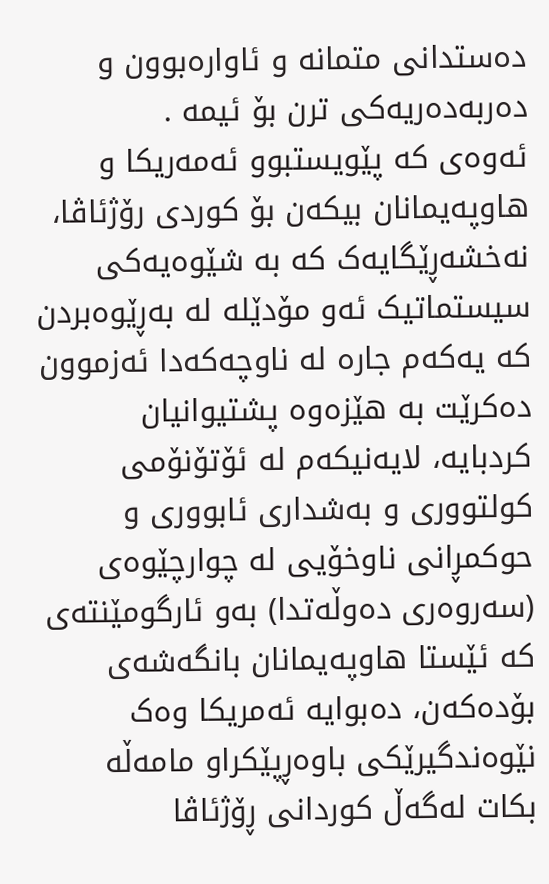دەستدانی متمانە و ئاوارەبوون و دەربەدەریەکی ترن بۆ ئیمە .
ئەوەی کە پێویستبوو ئەمەریکا و هاوپەیمانان بیکەن بۆ کوردی رۆژئاڤا، نەخشەڕێگایەک کە بە شێوەیەکی سیستماتیک ئەو مۆدێلە لە بەڕێوەبردن کە یەکەم جارە لە ناوچەکەدا ئەزموون دەکرێت بە هێزەوە پشتیوانیان کردبایە، لایەنیکەم لە ئۆتۆنۆمی کولتووری و بەشداری ئابووری و حوکمڕانی ناوخۆیی لە چوارچێوەی (سەروەری دەوڵەتدا) بەو ئارگومێنتەی کە ئێستا هاوپەیمانان بانگەشەی بۆدەکەن، دەبوایە ئەمریکا وەک نێوەندگیرێکی باوەڕپێکراو مامەڵە بکات لەگەڵ کوردانی ڕۆژئاڤا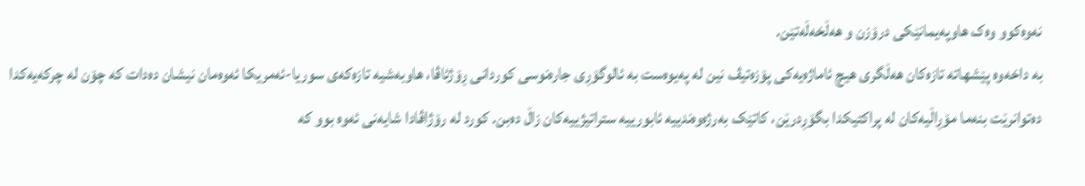نەوەکوو وەک هاوپەیمانێکی درۆزن و هەڵخەڵەتێن.
بە داخەوە پێشهاتە تازەکان هەڵگری هیچ ئاماژەیەکی پۆزەتیڤ نین لە پەیوەست بە ئالوگۆڕی جارەنوسی کوردانی ڕۆژئاڤا، هاوبەشیە تازەکەی سوریا-ئەمریکا ئەوەمان نیشان دەدات کە چۆن لە چرکەیەکدا دەتوانرێت بنەما مۆڕاڵیەکان لە پراکتیکدا بگۆڕدرێن، کاتێک بەرژەوەندییە ئابورییە ستراتیژییەکان زاڵ دەبن. کورد لە رۆژاڤادا شایەنی ئەوە بوو کە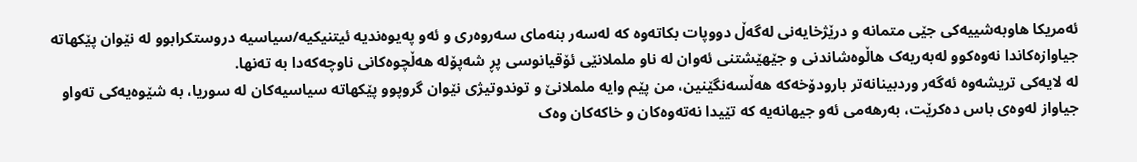ئەمریکا هاوبەشییەکی جێی متمانە و درێژخایەنی لەگەڵ دووپات بکاتەوە کە لەسەر بنەمای سەروەری و ئەو پەیوەندیە ئیتنیکیە/سیاسیە دروستکرابوو لە نێوان پێکهاتە جیاوازەکاندا نەوەکوو لەبەریەک هاڵوەشاندنی و جێهێشتنی ئەوان لە ناو ململانێی ئۆقیانوسی پڕ شەپۆلە هەڵچوەکانی ناوچەکەدا بە تەنها.
لە لایەکی تریشەوە ئەگەر وردبینانەتر بارودۆخەکە هەڵسەنگێنین، من پێم وایە ململانێ و توندوتیژی نێوان گروپوو پێکهاتە سیاسیەکان لە سوریا، بە شێوەیەکی تەواو جیاواز لەوەی باس دەکرێت، بەرهەمی ئەو جیهانەیە کە تێیدا نەتەوەکان و خاکەکان وەک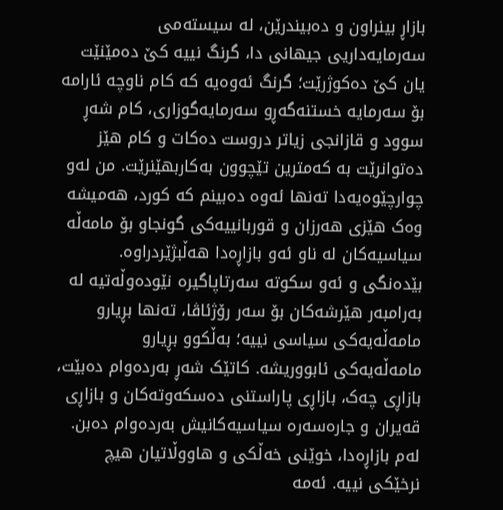بازاڕ بینراون و دەبیندرێن، لە سیستەمی سەرمایەداریی جیهانی دا، گرنگ نییە کێ دەمێنێت یان کێ دەکوژرێت؛ گرنگ ئەوەیە کە کام ناوچە ئارامە بۆ سەرمایە خستنەگەڕو سەرمایەگوزاری، کام شەڕ سوود و قازانجی زیاتر دروست دەکات و کام هێز دەتوانرێت بە کەمترین تێچوون بەکاربهێنرێت. من لەو چوارچێوەیەدا تەنها ئەوە دەبینم کە کورد، هەمیشە وەک هێزی هەرزان و قوربانییەکی گونجاو بۆ مامەڵە سیاسیەکان لە ناو ئەو بازاڕەدا هەڵبژێردراوە.
بێدەنگی و ئەو سکوتە سەرتاپاگیرە نێودەوڵەتیە لە بەرامبەر هێرشەکان بۆ سەر رۆژئاڤا، تەنها بڕیارو مامەڵەیەکی سیاسی نییە؛ بەڵکوو بڕیارو مامەڵەیەکی ئابووریشە. کاتێک شەڕ بەردەوام دەبێت، بازاڕی چەک، بازاڕی پاراستنی دەسکەوتەکان و بازاڕی قەیران و جارەسەرە سیاسیەکانیش بەردەوام دەبن. لەم بازاڕەدا، خوێنی خەڵکی و هاووڵاتیان هیچ نرخێکی نییە. ئەمە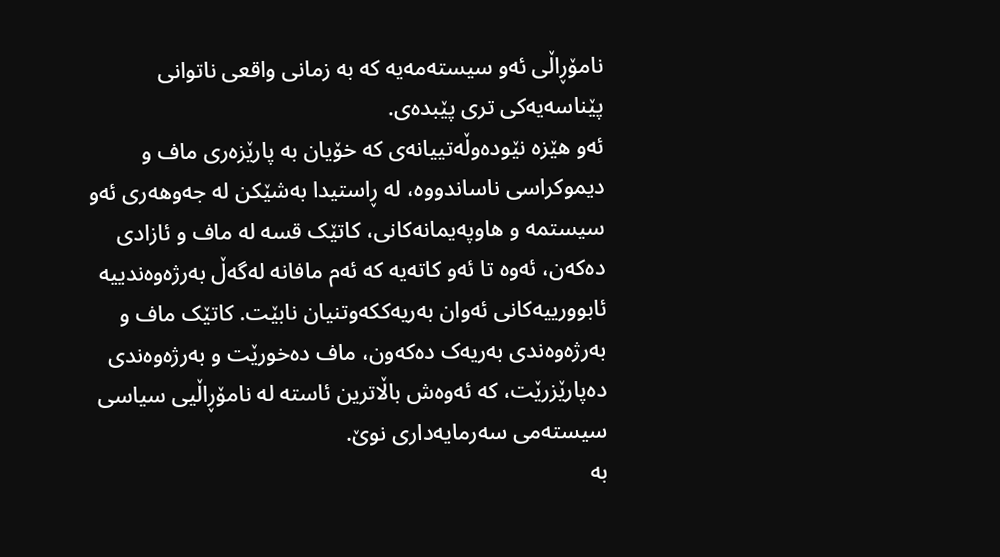نامۆڕاڵی ئەو سیستەمەیە کە بە زمانی واقعی ناتوانی پێناسەیەکی تری پێبدەی.
ئەو هێزە نێودەوڵەتییانەی کە خۆیان بە پارێزەری ماف و دیموکراسی ناساندووە، لە ڕاستیدا بەشێکن لە جەوهەری ئەو سیستمە و هاوپەیمانەکانی، کاتێک قسە لە ماف و ئازادی دەکەن، ئەوە تا ئەو کاتەیە کە ئەم مافانە لەگەڵ بەرژەوەندییە ئابوورییەکانی ئەوان بەریەککەوتنیان نابێت. کاتێک ماف و بەرژەوەندی بەریەک دەکەون، ماف دەخورێت و بەرژەوەندی دەپارێزرێت، کە ئەوەش باڵاترین ئاستە لە نامۆڕاڵیی سیاسی سیستەمی سەرمایەداری نوێ.
بە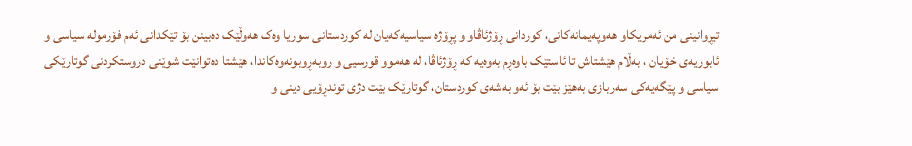تیڕوانینی من ئەمریکاو هەوپەیمانەکانی، کوردانی ڕۆژئاڤاو و پڕۆژە سیاسیەکەیان لە کوردستانی سوریا وەک هەوڵێک دەبینن بۆ تێکدانی ئەم فۆرمولە سیاسی و ئابوریەی خۆیان ، بەڵام هێشتاش تا ئاستێک باوەڕم بەوەیە کە ڕۆژئاڤا، لە هەموو قورسیی و روبەڕوبونەوەکاندا، هێشتا دەتوانێت شوێنی دروستکردنی گوتارێکی سیاسی و پێگەیەکی سەربازی بەهێز بێت بۆ ئەو بەشەی کوردستان، گوتارێک بێت دژی توندڕۆیی دینی و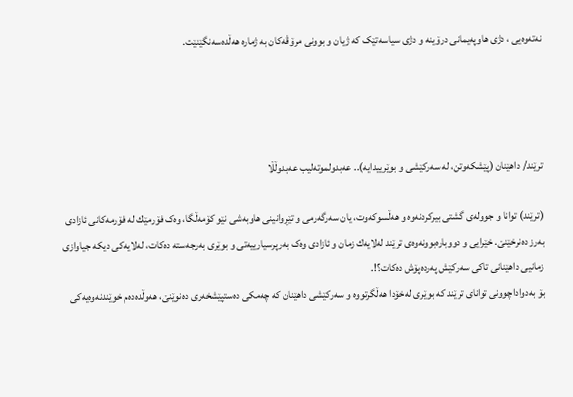نەتەوەیی ، دژی هاوپەیمانی درۆینە و دژی سیاسەتێک کە ژیان و بوونی مرۆڤەکان بە ژمارە هەڵدەسەنگێنێت.




ترێند/ داهێنان (پێشكەوتن، لە سەركێشی و بوێرییدایە).. عەبدولموتەلیب عەبدوڵڵا

(ترێند) توانا و جوولەی گشتی بیركردنەوە و هەڵسوکەوت، یان سەرگەرمی و تێڕوانینی هاوبەشی نێو كۆمەڵگا، وەک فۆرمێك لە فۆرمەكانی ئازادی بەرز دەنرخێنێ. خێرایی و دووبارەبوونەوەی ترێند لەلایەك زمان و ئازادی وەک بەرپرسیارییەتی و بوێری بەرجەستە دەكات، لەلایەكی دیكە جیاوازی زمانیی داهێنانی تاکی سەركێش پەردەپۆش دەكات؟!.
بۆ بەدواداچوونی توانای ترێند كە بوێری لەخۆدا هەڵگرتووە و سەركێشی داهێنان كە چەمكی دەستپێشخەری دەنوێنێ، هەوڵدەدەم خوێندنەوەیەكی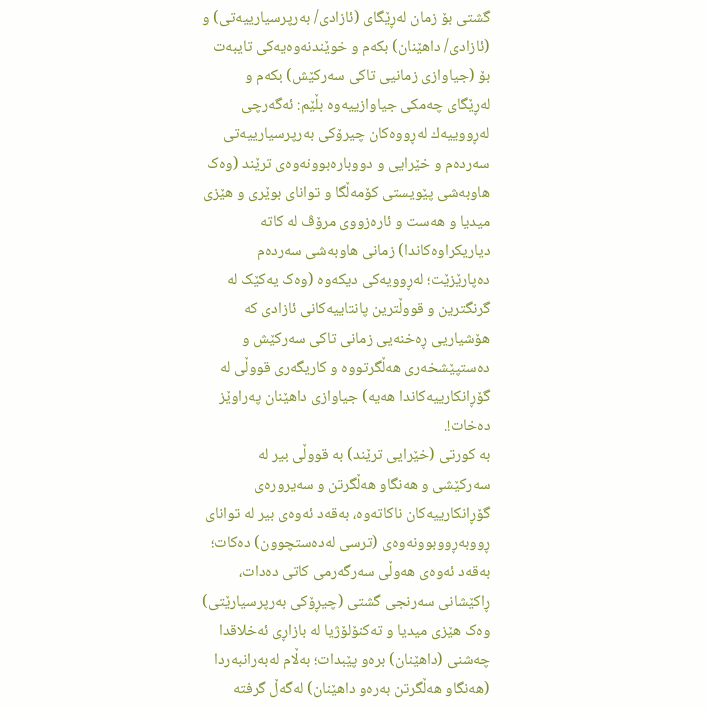گشتی بۆ زمان لەڕێگای (ئازادی/ بەرپرسیارییەتی) و (ئازادی/ داهێنان) بكەم و خوێندنەوەیەكی تایبەت بۆ (جیاوازی زمانیی تاكی سەركێش) بكەم و لەڕێگای چەمكی جیاوازییەوە بڵێم: ئەگەرچی لەڕووییەك لەڕووەكان چیرۆكی بەرپرسیارییەتی سەردەم و خێرایی و دووبارەبوونەوەی ترێند (وەک هاوبەشی پێویستی كۆمەڵگا و توانای بوێری و هێزی میدیا و هەست و ئارەزووی مرۆڤ لە كاتە دیاریكراوەكاندا) زمانی هاوبەشی سەردەم دەپارێزێت؛ لەڕوویەكی دیكەوە (وەک یەکێک لە گرنگترین و قووڵترین پانتاییەكانی ئازادی كە هۆشیاریی ڕەخنەیی زمانی تاکی سەركێش و دەستپێشخەری هەڵگرتووە و کاریگەری قووڵی لە گۆڕانكارییەكاندا هەیە) جیاوازی داهێنان پەراوێز دەخات!.
بە كورتی (خێرایی ترێند) بە قووڵی بیر لە سەركێشی و هەنگاو هەڵگرتن و سەیرورەی گۆڕانكارییەكان ناكاتەوە، بەقەد ئەوەی بیر لە تواناى ڕووبەڕووبوونەوەی (ترسی لەدەستچوون) دەكات؛ بەقەد ئەوەی هەوڵی سەرگەرمی كاتی دەدات، ڕاكێشانی سەرنجی گشتی (چیڕۆكی بەرپرسیارێتی) وەک هێزی میدیا و تەكنۆلۆژیا لە بازاڕی ئەخلاقدا چەشنی (داهێنان) برەو پێبدات؛ بەڵام لەبەرانبەردا (هەنگاو هەڵگرتن بەرەو داهێنان) لەگەڵ گرفتە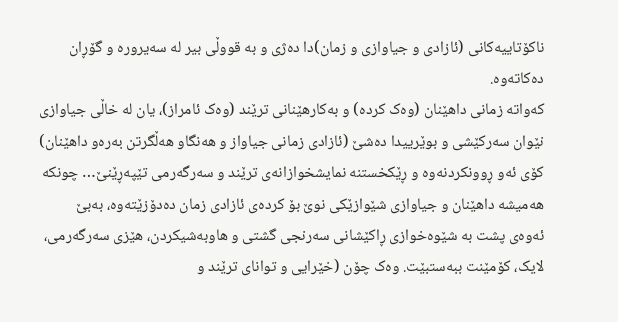ناكۆتاییەكانی (ئازادی و جیاوازی و زمان)دا دەژی و بە قووڵی بیر لە سەیرورە و گۆڕان دەكاتەوە.
كەواتە زمانی داهێنان (وەک كردە) و بەکارهێنانی ترێند (وەک ئامراز)، یان لە خاڵی جیاوازی نێوان سەركێشی و بوێرییدا دەشێ (ئازادی زمانی جیاواز و هەنگاو هەڵگرتن بەرەو داهێنان) كۆی ئەو ڕوونکردنەوە و ڕێکخستنە نمایشخوازانەی ترێند و سەرگەرمی تێپەڕێنێ… چونكە هەمیشە داهێنان و جیاوازی شێوازێکی نوێ بۆ كردەی ئازادی زمان دەدۆزێتەوە، بەبێ ئەوەی پشت بە شێوەخوازی ڕاكێشانی سەرنجی گشتی و هاوبەشیکردن، هێزی سەرگەرمی، لایک، کۆمێنت ببەستبێت. وەک چۆن (خێرایی و توانای ترێند و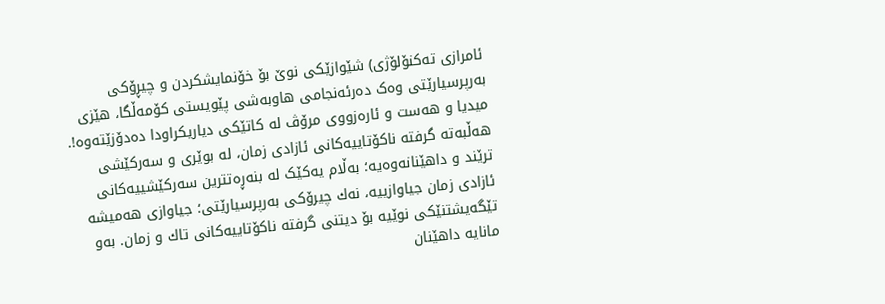ئامرازی تەكنۆلۆژی) شێوازێکی نوێ بۆ خۆنمایشكردن و چیڕۆكی بەرپرسیارێتی وەک دەرئەنجامی هاوبەشی پێویستی كۆمەڵگا، هێزی میدیا و هەست و ئارەزووی مرۆڤ لە كاتێكی دیاریكراودا دەدۆزێتەوە!.
هەڵبەتە گرفتە ناكۆتاییەكانی ئازادی زمان، لە بوێری و سەركێشی ترێند و داهێنانەوەیە؛ بەڵام یەکێک لە بنەڕە‌تترین سەركێشییەكانی ئازادی زمان جیاوازییە، نەك چیرۆكی بەرپرسیارێتی؛ جیاوازی هەمیشە تێگەیشتنێکی نوێیە بۆ دیتنی گرفتە ناكۆتاییەكانی تاك و زمان. بەو مانایە داهێنان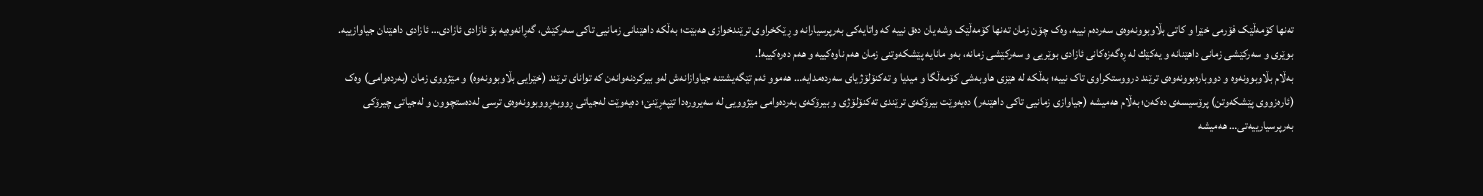تەنها کۆمەڵێک فۆرمی خێرا و كاتی بڵاوبوونەوەی سەردەم نییە، وەک چۆن زمان تەنها کۆمەڵێک وشە یان دەق نییە کە واتایەكی بەرپرسیارانە و ڕێكخراوی ترێندخوازی هەبێت؛ بەڵكە داهێنانی زمانیی تاکی سەركێش، گەڕانەوەیە بۆ ئازادی ئازادی… ئازادی داهێنان جیاوازییە. بوێری و سەركێشی زمانی داهێنانە و یەكێك لە ڕەگەزەكانی ئازادی بوێریی و سەركێشی زمانە، بەو مانایە پێشكەوتنی زمان هەم ناوەکییە و هەم دەرەكییە!.
بەڵام بڵاوبوونەوە و دووبارەبوونەوەی ترێند درووستكراوی تاک نییە؛ بەڵكە لە هێزی هاوبەشی كۆمەڵگا و میدیا و تەكنۆلۆژیای سەردەمدایە… هەموو ئەم تێگەیشتنە جیاوازانەش لەو بیركردنەوانەن كە توانای ترێند (خێرایی بڵاوبوونەوە) و مێژووی زمان (بەردەوامی) وەک (ئارەزووی پێشكەوتن) پرۆسیسەی دەكەن؛ بەڵام هەمیشە (جیاوازی زمانیی تاکی داهێنەر) دەیەوێت بیرۆکەی ترێندی تەكنۆلۆژی و بیرۆكەی بەردەوامی مێژوویی لە سەیرورەدا تێپەڕێنێ؛ دەیەوێت لەجیاتی ڕووبەڕووبوونەوەی ترسی لەدەستچوون و لەجیاتی چیرۆكی بەرپرسیارییەتی… هەمیشە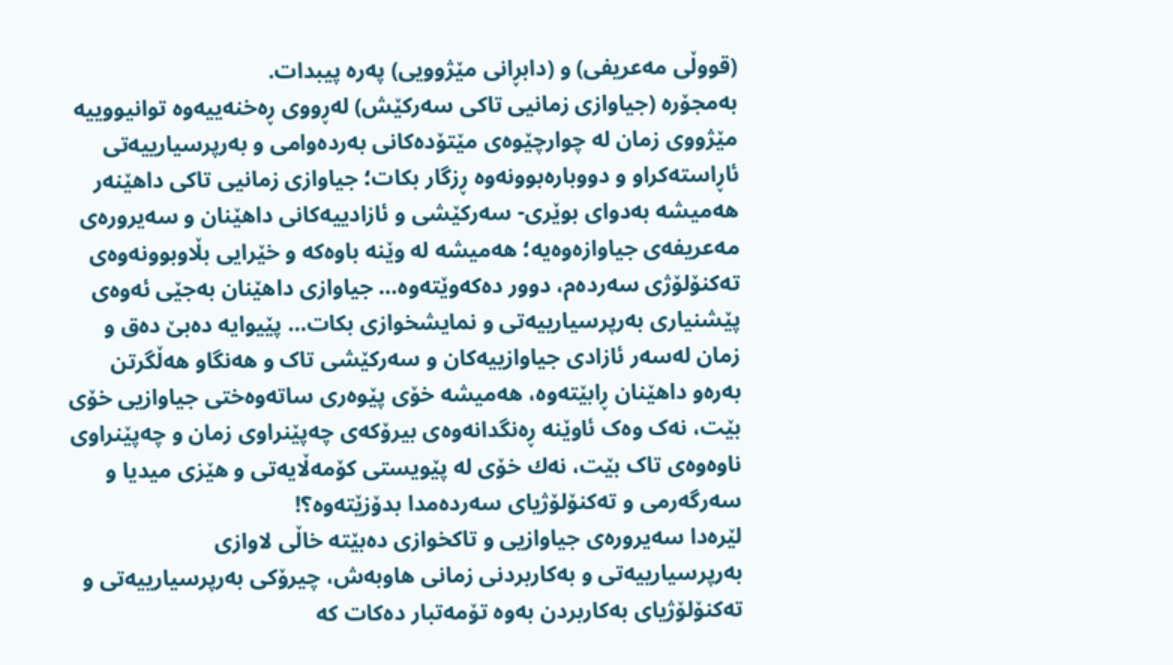(قووڵی مەعریفی) و (دابڕانی مێژوویی) پەرە پیبدات.
بەمجۆرە (جیاوازی زمانیی تاکی سەركێش) لەڕووی ڕەخنەییەوە توانیووییە مێژووی زمان لە چوارچێوەی مێتۆدەكانی بەردەوامی و بەرپرسیارییەتی ئاڕاستەكراو و دووبارەبوونەوە ڕزگار بکات؛ جیاوازی زمانیی تاکی داهێنەر هەمیشە بەدوای بوێری- سەركێشی و ئازادییەكانی داهێنان و سەیرورەی مەعریفەی جیاوازەوەیە؛ هەمیشە لە وێنە باوەكە و خێرایی بڵاوبوونەوەی تەكنۆلۆژی سەردەم، دوور دەكەوێتەوە… جیاوازی داهێنان بەجێی ئەوەی پێشنیاری بەرپرسیارییەتی و نمایشخوازی بکات… پێیوایە دەبێ دەق و زمان لەسەر ئازادی جیاوازییەكان و سەركێشی تاک و هەنگاو هەڵگرتن بەرەو داهێنان ڕابێتەوە، هەمیشە خۆی پێوەری ساتەوەختی جیاوازیی خۆی بێت، نەک وەک ئاوێنە ڕەنگدانەوەی بیرۆکەی چەپێنراوی زمان و چەپێنراوی ناوەوەی تاک بێت، نەك خۆی لە پێویستی كۆمەڵایەتی و هێزی میدیا و سەرگەرمی و تەكنۆلۆژیای سەردەمدا بدۆزێتەوە؟!
لێرەدا سەیرورەی جیاوازیی و تاکخوازی دەبێتە خاڵی لاوازی بەرپرسیارییەتی و بەكاربردنی زمانی هاوبەش، چیرۆكی بەرپرسیارییەتی و تەكنۆلۆژیای بەكاربردن بەوە تۆمەتبار دەكات کە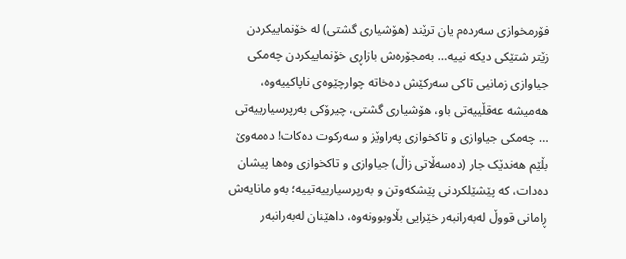فۆرمخوازی سەردەم یان ترێند (هۆشیاری گشتی) لە خۆنماییكردن زێتر شتێكی دیكە نییە… بەمجۆرەش بازاڕی خۆنماییكردن چەمكی جیاوازی زمانیی تاکی سەركێش دەخاتە چوارچێوەی ناپاكییەوە، هەمیشە عەقڵییەتی باو، هۆشیاری گشتی، چیرۆكی بەرپرسیارییەتی … چەمكی جیاوازی و تاکخوازی پەراوێز و سەركوت دەكات! دەمەوێ بڵێم هەندێک جار (دەسەڵاتی زاڵ) جیاوازی و تاکخوازی وەھا پیشان دەدات، کە پێشێلكردنی پێشكەوتن و بەرپرسیارییەتییە؛ بەو مانایەش ڕامانی قووڵ لەبەرانبەر خێرایی بڵاوبوونەوە، داهێنان لەبەرانبەر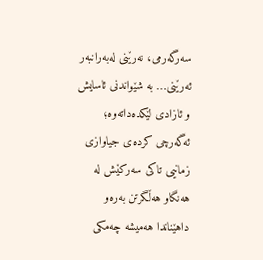سەرگەرمی، نەرێنی لەبەرانبەر ئەرێنی… بە شێواندنی ئاسایش و ئازادی لێكدەداتەوە؛ ئەگەرچی كردەی جیاوازی زمانیی تاکی سەركێش لە هەنگاو هەڵگرتن بەرەو داهێناندا هەمیشە چەمكی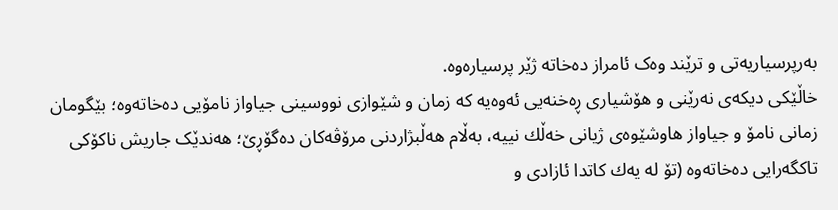بەرپرسیاریەتی و ترێند وەک ئامراز دەخاتە ژێر پرسیارەوە.
خاڵێکی دیکەی نەرێنی و هۆشیاری ڕەخنەیی ئەوەیە كە زمان و شێوازی نووسینی جیاواز نامۆیی دەخاتەوە؛ بێگومان زمانی نامۆ و جیاواز هاوشێوەی ژیانی خەڵك نییە، بەڵام هەڵبژاردنی مرۆڤەكان دەگۆڕێ؛ هەندێک جاریش ناكۆكی تاکگەرایی دەخاتەوە (تۆ لە یەك كاتدا ئازادی و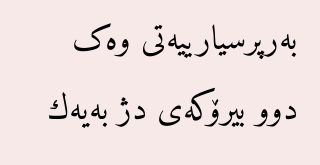بەرپرسیارییەتی وەک دوو بیرۆكەی دژ بەیەك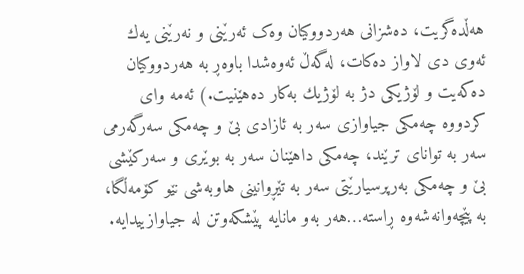هەڵدەگریت، دەشزانی هەردووكیان وەک ئەرێنی و نەرێنی یەك ئەوی دی لاواز دەكات، لەگەڵ ئەوەشدا باوەڕ بە هەردووكیان دەكەیت و لۆژیكی دژ بە لۆژیك بەكار دەهێنیت.) ئەمە وای کردووە چەمكی جیاوازی سەر بە ئازادی بێ و چەمكی سەرگەرمی سەر بە توانای ترێند، چەمكی داهێنان سەر بە بوێری و سەركێشی بێ و چەمكی بەرپرسیارێتی سەر بە تێڕوانینی هاوبەشی نێو كۆمەڵگا، بە پێچەوانەشەوە ڕاستە…هەر بەو مانایە پێشكەوتن لە جیاوازییدایە.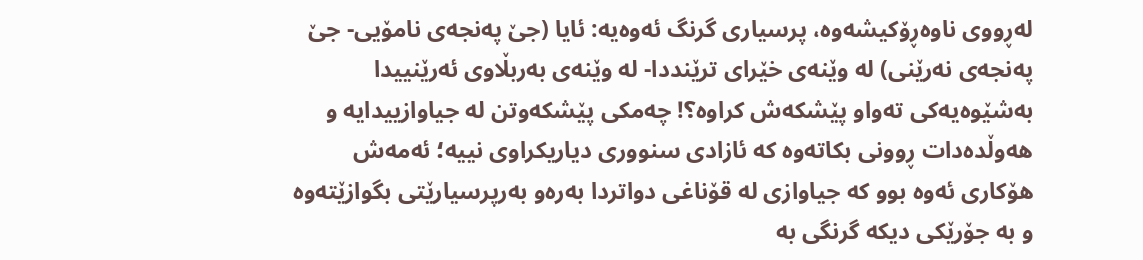لەڕووی ناوەڕۆکیشەوە، پرسیاری گرنگ ئەوەیە: ئایا (جێ پەنجەی نامۆیی- جێ پەنجەی نەرێنی) لە وێنەی خێرای ترێنددا- لە وێنەی بەربڵاوی ئەرێنییدا بەشێوەیەکی تەواو پێشکەش کراوە؟! چەمكی پێشكەوتن لە جیاوازییدایە و هەوڵدەدات ڕوونی بکاتەوە کە ئازادی سنووری دیاریکراوی نییە؛ ئەمەش هۆکاری ئەوە بوو کە جیاوازی لە قۆناغی دواتردا بەرەو بەرپرسیارێتی بگوازێتەوە و بە جۆرێكی دیكە گرنگی بە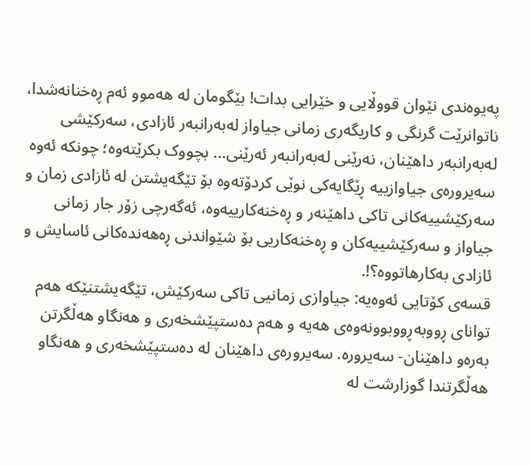پەیوەندی نێوان قووڵایی و خێرایی بدات! بێگومان لە هەموو ئەم ڕەخنانەشدا، ناتوانرێت گرنگی و کاریگەری زمانی جیاواز لەبەرانبەر ئازادی، سەركێشی لەبەرانبەر داهێنان، نەرێنی لەبەرانبەر ئەرێنی… بچووک بکرێتەوە؛ چونكە ئەوە سەیرورەی جیاوازییە ڕێگایەکی نوێی کردۆتەوە بۆ تێگەیشتن لە ئازادی زمان و سەركێشییەكانی تاکی داهێنەر و ڕەخنەكارییەوە، ئەگەرچی زۆر جار زمانی جیاواز و سەركێشییەكان و ڕەخنەكاریی بۆ شێواندنی ڕەهەندەکانی ئاسایش و ئازادی بەکارهاتووە؟!.
قسەی کۆتایی ئەوەیە: جیاوازی زمانیی تاکی سەركێش، تێگەیشتنێكە هەم توانای ڕووبەڕووبوونەوەی هەیە و هەم دەستپێشخەری و هەنگاو هەڵگرتن بەرەو داهێنان- سەیرورە. سەیرورەی داهێنان لە دەستپێشخەری و هەنگاو هەڵگرتندا گوزارشت لە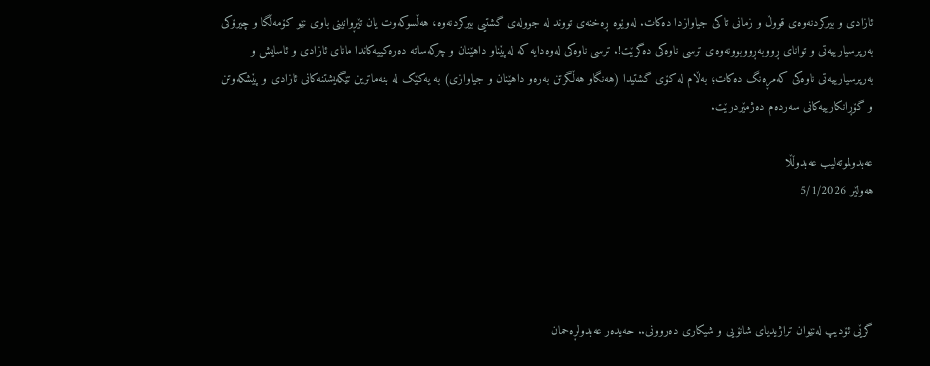ئازادی و بیرکردنەوەی قووڵ و زمانی تاکی جیاوازدا دەكات. لەوێوە ڕەخنەی تووند لە جوولەی گشتیی بیركردنەوە، هەڵسوکەوت یان تێڕوانینی باوی نێو كۆمەڵگا و چیرۆكی بەرپرسیارییەتی و توانای ڕووبەڕووبوونەوەی ترسی ناوەكی دەگرێت!. ترسی ناوەكی لەوەدایە كە لەپێناو داهێنان و چركەساتە دەرەكییەكاندا مانای ئازادی و ئاسایش و بەرپرسیارییەتی ناوەكی کەمڕەنگ دەکات؛ بەڵام لە کۆی گشتیدا (هەنگاو هەڵگرتن بەرەو داهێنان و جیاوازی) بە یەکێک لە بنەماترین تێگەیشتنەكانی ئازادی و پێشكەوتن و گۆڕانکارییەكانی سەردەم دەژمێردرێت.

عەبدولموتەلیب عەبدوڵڵا
هەولێر 5/1/2026




گرێی ئۆدیپ لەنێوان تراژیدیای شانۆیی و شیكاری دەروونی.. حەیدەر عەبدولڕەحمان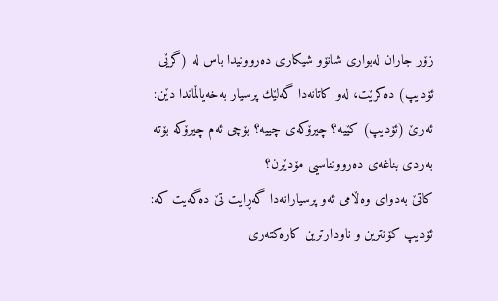زۆر جاران لەبواری شانۆو شیكاری دەروونیدا باس لە (گرێی ئۆدیپ) دەكرێت، لەو كاتانەدا گەلێك پرسیار بەخەیاڵماندا دێن:
ئەرێ (ئۆدیپ) كێیە؟ چیرۆكەی چییە؟ بۆچی ئەم چیرۆكە بۆتە بەردی بناغەی دەروونناسیی مۆدێرن؟
كاتێ‌ بەدوای وەڵامی ئەو پرسیارانەدا گەڕایت تێ‌ دەگەیت كە:
ئۆدیپ كۆنترین و ناودارترین كارەكتەری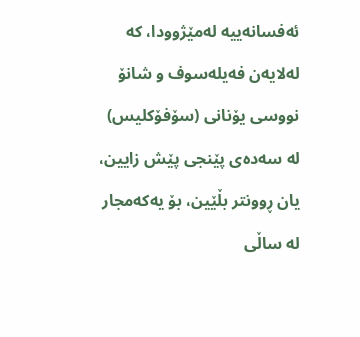ئەفسانەییە لەمێژوودا، كە لەلایەن فەیلەسوف و شانۆ نووسی یۆنانی (سۆفۆكلیس) لە سەدەی پێنجی پێش زایین، یان ڕوونتر بڵێین، بۆ یەكەمجار لە ساڵی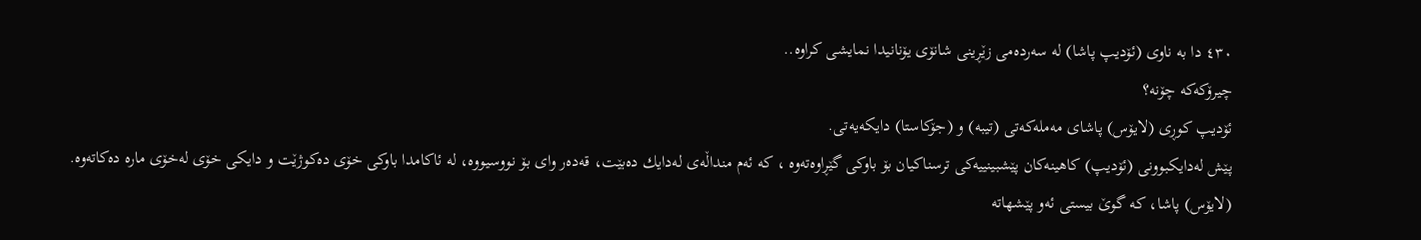٤٣٠ دا بە ناوی (ئۆدیپ پاشا) لە سەردەمی زێڕینی شانۆی یۆنانیدا نمایشی كراوە..
چیرۆكەكە چۆنە؟
ئۆدیپ كوڕی (لایۆس) پاشای مەملەكەتی (تیبە) و (جۆكاستا) دایكەیەتی.
پێش لەدایكبوونی (ئۆدیپ) كاهینەكان پێشبینییەكی ترسناكیان بۆ باوكی گێڕاوەتەوە ، كە ئەم منداڵەی لەدایك دەبێت، قەدەر وای بۆ نووسیووە، لە ئاكامدا باوكی خۆی دەكوژێت و دایكی خۆی لەخۆی مارە دەكاتەوە.
(لایۆس) پاشا، كە گوێ‌ بیستی ئەو پێشهاتە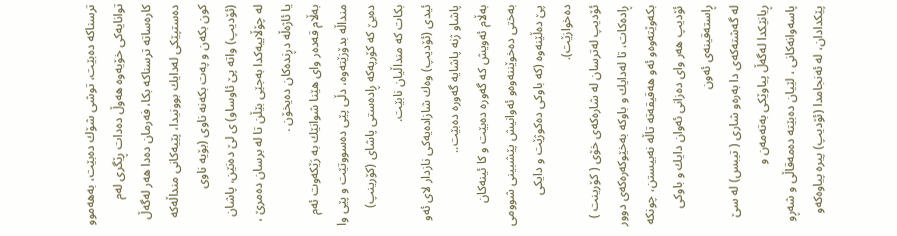ترسناكە دەبێت، توشی شۆك دەبێت، بەهەموو توانایەكی خۆیەوە هەوڵ دەدات ڕێگری لەم كارەساتە ترسناكە بكا، فەرمان دەدا هەر لەگەڵ دەستپێكی لەدایك بوونیدا، پێیەكانی منداڵەكە كون بكەن و پەت بكەنە ناوی (بۆیە ناوی (ئۆدیپ) واتە پێ ئاوساو) ی لێ‌ دەنێن، پاشان لە چۆڵاییەكدا بەجێی بێڵن تا لە برسان دەمرێ‌ ، یا ئاژەڵە دڕندەكان دەیخۆن .
بەڵام قەدەر وای هێنا شوانێك بە رَێكەوت ئەم منداڵە بدۆزێتەوە، دڵی پێی دەسووتێت و پێی وا دەبێ‌ كە كۆرپەكە ڕادەستی پاشای (كۆرینپ) بكات كە منداڵیان نابێت.
ئیدی (ئۆدیپ) وەك شازادەیەكی نازدار لای ئەو پاشاو ژنە پاشایە گەورە دەبێت..
بەڵام ئەویش كە گەورە دەبێت و كا ئینەكان بەختی دەخوێننەوەو ئەوانیش پێشبینی شوومی پێ دەڵێنەوە (كە باوكی دەكوژێت و دایكی دەخوازێت).
ئۆدیپ لەترسان لە شارەكەی خۆی ( كۆرینت ) ڕادەكات، تا لەدایك و باوكە بەخێوكەرەكەی دوور بكەوێتەوەو ئەو هەقیقەتە تاڵە نەبیستن، چونكە ئۆدیپ هەر وای دەزانی ئەوان دایك و باوكی ڕاستەقینەی ئەون
لە گەشتەكەی دا بەرەو شاری ( تیبس) لە سێ‌ ڕیانێكدا لەگەڵ پیاوێكی بەتەمەن و پاسەوانەكانی ، لێیان دەبێتە دەمەقاڵی و شەڕو پێكدادان، لە ئەنجامدا (ئۆدیپ) پیرە پیاوەكەو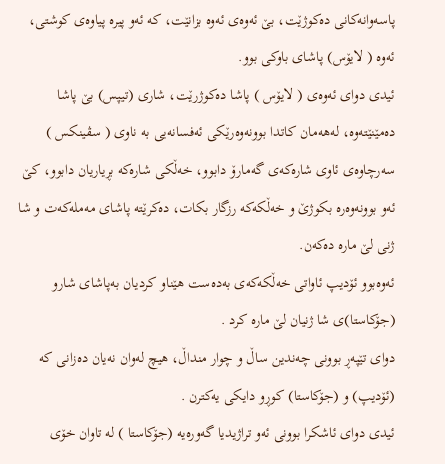پاسەوانەكانی دەكوژێت، بێ‌ ئەوەی ئەوە بزانێت، كە ئەو پیرە پیاوەی كوشتی، ئەوە ( لایۆس) پاشای باوكی بوو.
ئیدی دوای ئەوەی ( لایۆس ) پاشا دەكوژرێت، شاری (تیپس) بێ‌ پاشا دەمێنێتەوە، لەهەمان كاتدا بوونەوەرێكی ئەفسانەیی بە ناوی ( سڤینكس ) سەرچاوەی ئاوی شارەكەی گەمارۆ دابوو، خەڵكی شارەكە بڕیاریان دابوو، كێ‌ ئەو بوونەوەرە بكوژێ‌ و خەڵكەكە رزگار بكات، دەكرێتە پاشای مەملەكەت و شا ژنی لێ‌ مارە دەكەن.
ئەوەبوو ئۆدیپ ئاواتی خەڵكەكەی بەدەست هێناو كردیان بەپاشای شارو (جۆكاستا)ی شا ژنیان لێ‌ مارە كرد .
دوای تێپەڕ بوونی چەندین ساڵ و چوار منداڵ، هیچ لەوان نەیان دەزانی كە (ئۆدیپ) و (جۆكاستا) كوڕو دایكی یەكترن .
ئیدی دوای ئاشكرا بوونی ئەو تراژیدیا گەورەیە (جۆكاستا ) لە تاوان خۆی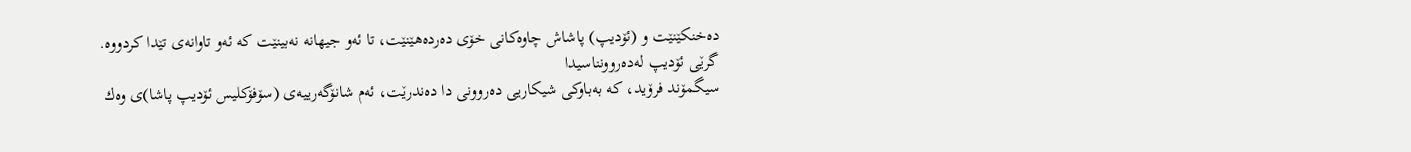دەخنكێنێت و (ئۆدیپ) پاشاش چاوەكانی خۆی دەردەهێنێت، تا ئەو جیهانە نەبینێت كە ئەو تاوانەی تێدا كردووە.
گرێی ئۆدیپ لەدەروونناسیدا
سیگمۆند فرۆید، كە بەباوكی شیكاریی دەروونی دا دەندرێت، ئەم شانۆگەرییەی (سۆفۆكلیس ئۆدیپ پاشا)ی وەك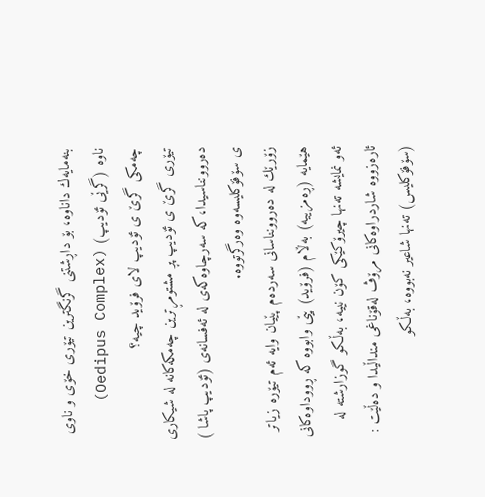بنەمایەك داناوە، بۆ داڕشتنی گرنگترین تیۆری خۆی و ناوی ناوە (گرێی ئۆدیپ) (Oedipus Complex)
چەمكی گرێ‌ ی ئۆدیپ لای فرۆید چیە؟
تیۆری گرێ‌ ی ئۆدیپ پڕ مشتومڕترین چەمكەكانە لە شیكاری دەروونناسیدا،كە سەرچاوەكەی لە ئەفسانەی (ئۆدیپ پاشا ) ی سۆفۆكلیسەوە وەرگرتووە.
زۆرێك لە دەروونناسانی سەردەم پێیان وایە ئەم تیۆرە زیاتر هێمایە (ڕەمزییە) بەڵام (فرۆید) پێی وابووە كە ڕووداوەكانی ئەو نمایشە تەنها چیرۆكێكی كۆن نییە، بەڵكو گوزارشتە لە ئارەزووە شاردراوەكانی مرۆڤ لەقۆناغی منداڵیدا و دەڵێت :
(سۆفۆكلیس) تەنها شاعیر نەبووە، بەڵكو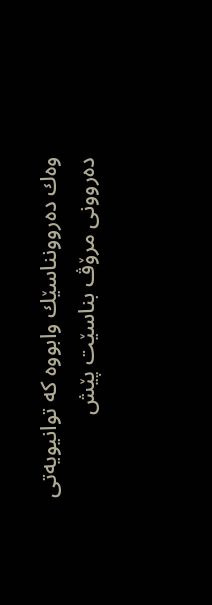وەك دەروونناسێك وابووە كە توانیویەتی دەروونی مرۆڤ بناسێت پێش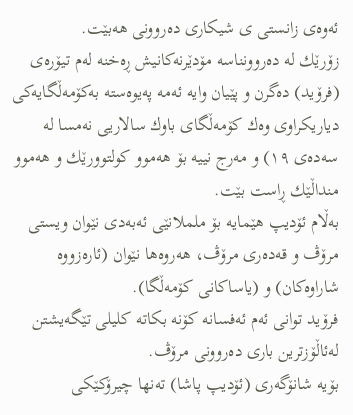ئەوەی زانستی ی شیكاری دەروونی هەبێت.
زۆرێك لە دەروونناسە مۆدێرنەكانیش ڕەخنە لەم تیۆرەی (فرۆید) دەگرن و پێیان وایە ئەمە پەیوەستە بەكۆمەڵگایەكی دیاریكراوی وەك كۆمەڵگای باوك سالاریی نەمسا لە سەدەی ١٩) و مەرج نییە بۆ هەموو كولتوورێك و هەموو منداڵێك ڕاست بێت.
بەڵام ئۆدیپ هێمایە بۆ ململانێی ئەبەدی نێوان ویستی مرۆڤ و قەدەری مرۆڤ، هەروەها نێوان (ئارەزووە شاراوەكان) و (یاساكانی كۆمەڵگا).
فرۆید توانی ئەم ئەفسانە كۆنە بكاتە كلیلی تێگەیشتن لەئاڵۆزترین باری دەروونی مرۆڤ.
بۆیە شانۆگەری (ئۆدیپ پاشا) تەنها چیرۆكێكی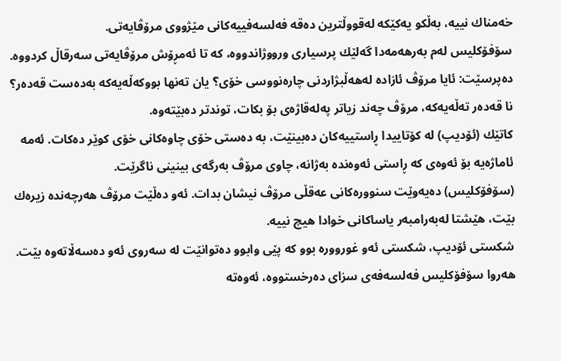خەمناك نییە، بەڵكو یەكێكە لەقووڵترین دەقە فەلسەفییەكانی مێژووی مرۆڤایەتی.
سۆفۆكلیس لەم بەرهەمەدا گەلێك پرسیاری ورووژاندووە، كە تا ئەمڕۆش مرۆڤایەتی سەرقاڵ كردووە.
دەپرسێت: ئایا مرۆڤ ئازادە لەهەڵبژاردنی چارەنووسی خۆی؟ یان تەنها بووكەڵەیەكە بەدەست قەدەر؟
نا قەدەر تەڵەیەكە، مرۆڤ چەند زیاتر پەلەقاژەی بۆ بكات، توندتر دەبێتەوە.
كاتێك (ئۆدیپ) لە كۆتاییدا ڕاستییەكان دەبینێت، بە دەستی خۆی چاوەكانی خۆی كوێر دەكات. ئەمە ئاماژەیە بۆ ئەوەی كە ڕاستی ئەوەندە بەژانە، چاوی مرۆڤ بەرگەی بینینی ناگرێت.
(سۆفۆكلیس) دەیەوێت سنوورەكانی عەقڵی مرۆڤ نیشان بدات. ئەو دەڵێت مرۆڤ هەرچەندە زیرەك بێت، هێشتا لەبەرامبەر یاساكانی خوادا هیچ نییە.
شكستی ئۆدیپ، شكستی ئەو غوروورە بوو كە پێی وابوو دەتوانێت لە سەروی ئەو دەسەڵاتەوە بێت.
هەروا سۆفۆكلیس فەلسەفەی سزای دەرخستووە، ئەوەتە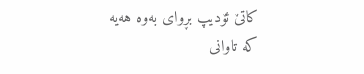كاتێ‌ ئۆدیپ بڕوای بەوە هەیە كە تاوانی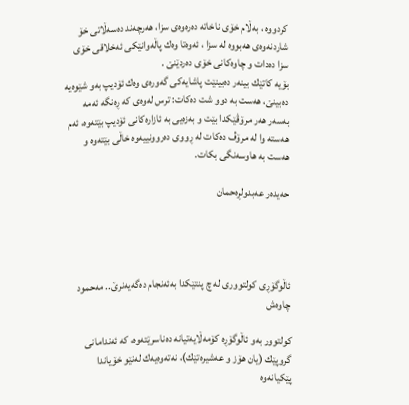كردووە ، بەڵام خۆی ناخاتە دەرەوەی سزا، هەرچەند دەسەڵاتی خۆ شاردنەوەی هەبووە لە سزا ، ئەوەتا وەك پاڵەوانێكی ئەخلاقی خۆی سزا دەدات و چاوەكانی خۆی دەردێنێ‌ .
بۆیە كاتێك بینەر دەبینێت پاشایەكی گەورەی وەك ئۆدیپ بەو شێوەیە دەبینێ‌، هەست بە دوو شت دەكات: ترس لەوەی كە ڕەنگە ئەمە بەسەر هەر مرۆڤێكدا بێت و بەزەیی بە ئازارەكانی ئۆدیپ بێتەوە، ئەم هەستە وا لە مرۆڤ دەكات لە ڕووی دەروونییەوە خاڵی بێتەوە و هەست بە هاوسەنگی بكات.

حەیدەر عەبدولڕەحمان




ئاڵوگۆڕی کولتووری لە چ پنتێکدا بەئەنجام دەگەیەنرێ.. مەحمود چاوەش

کولتوور بەو ئاڵوگۆڕە کۆمەڵایەتیانە دەناسرێتەوە، کە ئەندامانی گروپێك (یان هۆز و عەشیرەتێك)، نەتەوەیەك لەنێو خۆیاندا پێکیانەوە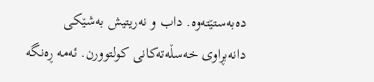دەبەستێتەوە. داب و نەریتیش بەشێکی دانەبڕاوی خەسڵەتەکانی کولتوورن. ئەمە ڕەنگە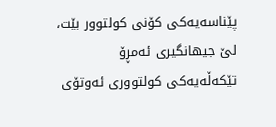پێناسەیەکی کۆنی کولتوور بێت، لێ جیهانگیری ئەمڕۆ تێکەڵەیەکی کولتووری ئەوتۆی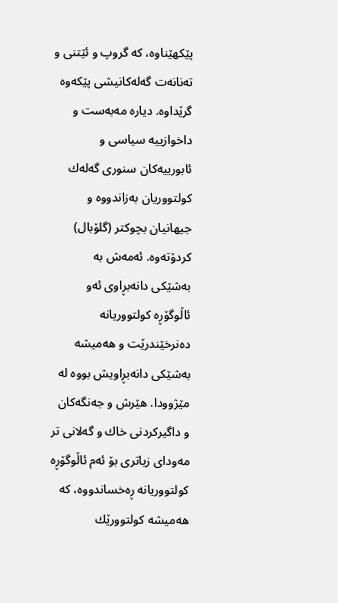پێکهێناوە، کە گروپ و ئێتنی و تەنانەت گەلەکانیشی پێکەوە گرێداوە. دیارە مەبەست و داخوازییە سیاسی و ئابورییەکان سنوری گەلەك کولتووریان بەزاندووە و جیهانیان بچوکتر (گلۆبال) کردۆتەوە. ئەمەش بە بەشێکی دانەبڕاوی ئەو ئاڵوگۆڕە کولتووریانە دەنرخێندرێت و هەمیشە بەشێکی دانەبڕاویش بووە لە مێژوودا. هێرش و جەنگەکان و داگیرکردنی خاك و گەلانی تر مەودای زیاتری بۆ ئەم ئاڵوگۆڕە کولتووریانە ڕەخساندووە، کە هەمیشە کولتوورێك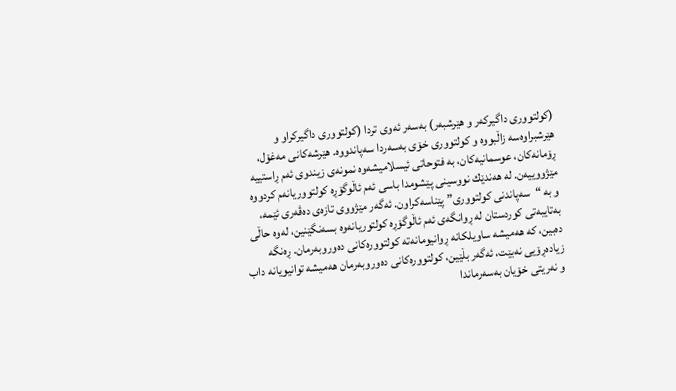(کولتووری داگیرکەر و هێرشبەر) بەسەر ئەوی تردا (کولتووری داگیرکراو و هێرشبراوەسە زاڵبووە و کولتووری خۆی بەسەردا سەپاندووە. هێرشەکانی مەغۆل، ڕۆمانەکان، عوسمانیەکان، بە فتوحاتی ئیسلامیشەوە نمونەی زیندوی ئەم ڕاستییە مێژووییەن. لە هەندێك نووسینی پێشومدا باسی ئەم ئاڵوگۆڕە کولتووریانەم کردووە و بە “سەپاندنی کولتووری” پێناسەکراون. ئەگەر مێژووی تازەی دەڤەری ئێمە، بەتایبەتی کوردستان لە ڕوانگەی ئەم ئاڵوگۆڕە کولتوریانەوە بسەنگێنین، لەوە حاڵی دەبین، کە هەمیشە ساویلکانە ڕوانیومانەتە کولتوورەکانی دەوروبەرمان. ڕەنگە زیادەڕۆیی نەبێت، ئەگەر بڵێین، کولتوورەکانی دەوروبەرمان هەمیشە توانیویانە داب و نەریتی خۆیان بەسەرماندا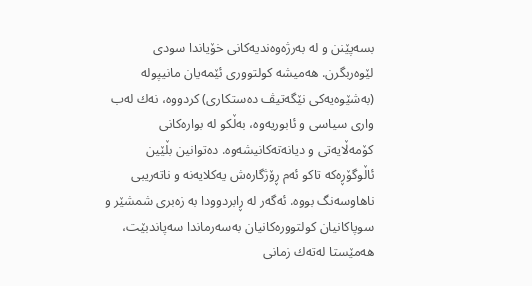بسەپێنن و لە بەرژەوەندیەکانی خۆیاندا سودی لێوەربگرن. هەمیشە کولتووری ئێمەیان مانیپولە (بەشێوەیەکی نێگەتیڤ دەستکاری) کردووە، نەك لەب واری سیاسی و ئابوریەوە، بەڵکو لە بوارەکانی کۆمەڵایەتی و دیانەتەکانیشەوە. دەتوانین بڵێین ئاڵوگۆڕەکە تاکو ئەم ڕۆژگارەش یەکلایەنە و ناتەریبی ناهاوسەنگ بووە. ئەگەر لە ڕابردوودا بە زەبری شمشێر و سوپاکانیان کولتوورەکانیان بەسەرماندا سەپاندبێت، هەمێستا لەتەك زمانی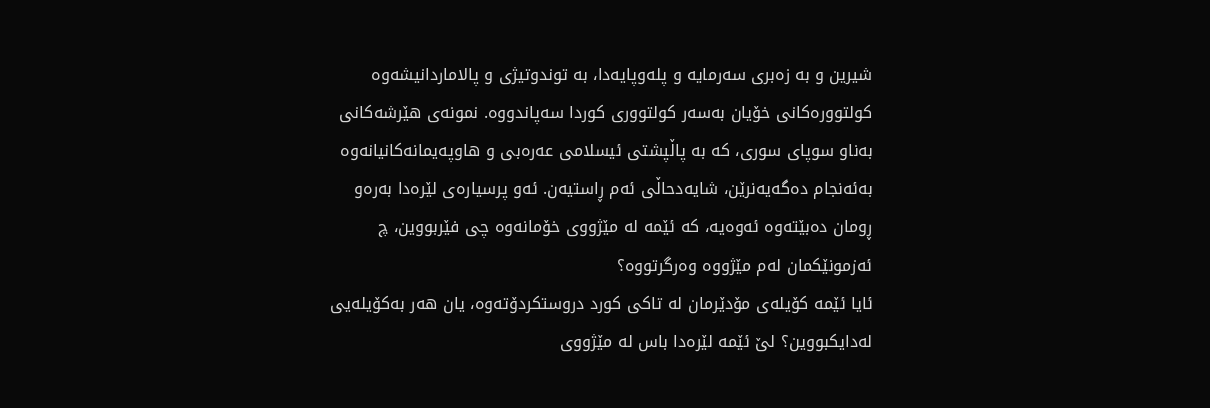شیرین و بە زەبری سەرمایە و پلەوپایەدا، بە توندوتیژی و پالاماردانیشەوە کولتوورەکانی خۆیان بەسەر کولتووری کوردا سەپاندووە. نمونەی هێرشەکانی بەناو سوپای سوری، کە بە پاڵپشتی ئیسلامی عەرەبی و هاوپەیمانەکانیانەوە بەئەنجام دەگەیەنرێن، شایەدحاڵی ئەم ڕاستیەن. ئەو پرسیارەی لێرەدا بەرەو ڕومان دەبێتەوە ئەوەیە، کە ئێمە لە مێژووی خۆمانەوە چی فێربووین، چ ئەزمونێکمان لەم مێژووە وەرگرتووە؟
ئایا ئێمە کۆیلەی مۆدێرمان لە تاکی کورد دروستکردۆتەوە، یان هەر بەکۆیلەیی لەدایكبووین؟ لێ ئێمە لێرەدا باس لە مێژووی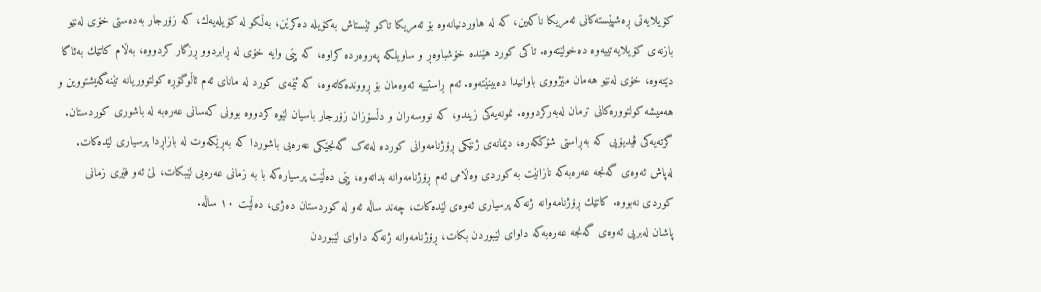کۆیلایەتی ڕەشپێستەکانی ئەمریکا ناکەین، کە لە هاوردنیانەوە بۆ ئەمریکا تاکو ئێستاش بەکۆیلە دەکرێن، بەڵکو لە کۆیلەیەك، کە زۆرجار بەدەستی خۆی لەنێو بازنەی کۆیلایەتییەوە دەخولێتەوە. تاکی کورد هێندە خۆشباوەڕ و ساویلکە پەروەردە کراوە، کە پێی وایە خۆی لە ڕابردوو ڕزگار کردووە، بەڵام کاتێك بەئاگا دێتەوە، خۆی لەنێو هەمان مێژووی باوانیدا دەبینێتەوە. ئەم ڕاستییە ئەوەمان بۆ ڕووندەکاتەوە، کە ئێمەی کورد لە مانای ئەم ئاڵوگۆڕە کولتووریانە تێنەگەیشتووین و هەمیشە کولتوورەکانی ترمان لەبەرکردووە. نمونەیەکی زیندو، کە نووسەران و دڵسۆزان زۆرجار باسیان لێوە کردووە بوونی کەسانی عەرەبە لە باشوری کوردستان. گرتەیەکی ڤیدیۆیی کە بەڕاستی شۆککەرە، دیمانەی ژنێکی ڕۆژنامەوانی کوردە لەتەک گەنجێکی عەرەبی باشوردا کە بەڕێکەوت لە بازاڕدا پرسیاری لێدەکات. لەپاش ئەوەی گەنجە عەرەبەکە نازانێت بە کوردی وەڵامی ئەم ڕۆژنامەوانە بداتەوە، پێی دەڵێت پرسیارەکە با بە زمانی عەرەبی لێبکات، لێ ئەو فێری زمانی کوردی نەبووە. کاتێك ڕۆژنامەوانە ژنەکە پرسیاری ئەوەی لێدەکات، چەند ساڵە ئەو لە کوردستان دەژی، دەڵێت ١٠ ساڵە.
پاشان لەبریی ئەوەی گەنجە عەرەبەکە داوای لێبوردن بکات، ڕۆژنامەوانە ژنەکە داوای لێبوردن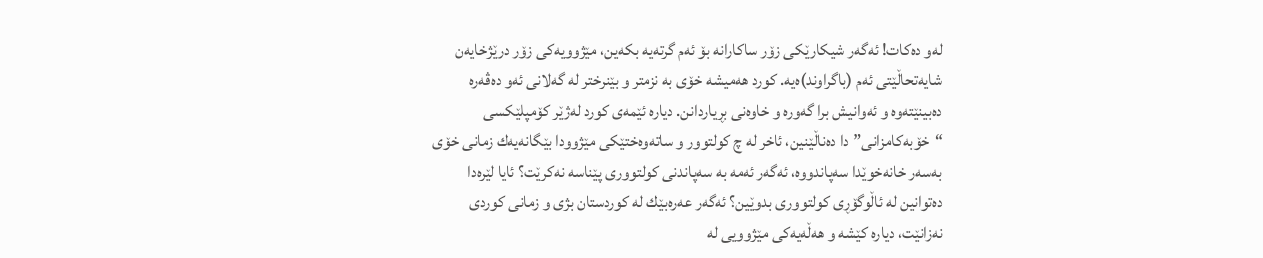لەو دەکات! ئەگەر شیکارێکی زۆر ساکارانە بۆ ئەم گرتەیە بکەین، مێژوویەکی زۆر درێژخایەن شایەتحاڵێتی ئەم (باگراوند)ەیە. کورد هەمیشە خۆی بە نزمتر و بێنرختر لە گەلانی ئەو دەڤەرە دەبینێتەوە و ئەوانیش برا گەورە و خاوەنی بڕیاردانن. دیارە ئێمەی کورد لەژێر کۆمپلێکسی “خۆبەکامزانی”دا دەناڵێنین، ئاخر لە چ کولتوور و ساتەوەختێکی مێژوودا بێگانەیەك زمانی خۆی بەسەر خانەخوێدا سەپاندووە، ئەگەر ئەمە بە سەپاندنی کولتووری پێناسە نەکرێت؟ ئایا لێرەدا دەتوانین لە ئاڵوگۆڕی کولتووری بدوێین؟ ئەگەر عەرەبێك لە کوردستان بژی و زمانی کوردی نەزانێت، دیارە کێشە و هەڵەیەکی مێژوویی لە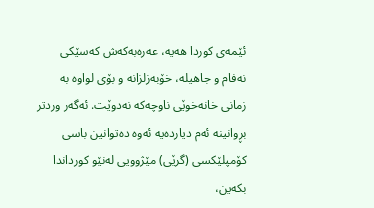ئێمەی کوردا هەیە، عەرەبەکەش کەسێکی نەفام و جاهیلە، خۆبەزلزانە و بۆی لواوە بە زمانی خانەخوێی ناوچەکە نەدوێت. ئەگەر وردتر بڕوانینە ئەم دیاردەیە ئەوە دەتوانین باسی کۆمپلێکسی (گرێی) مێژوویی لەنێو کورداندا بکەین،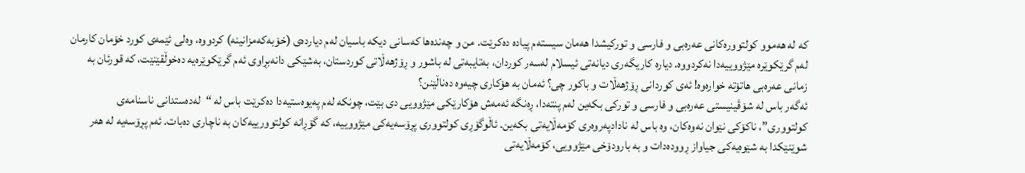کە لە هەموو کولتوورەکانی عەرەبی و فارسی و تورکیشدا هەمان سیستەم پیادە دەکرێت. من و چەندەها کەسانی دیکە باسیان لەم دیاردەی (خۆبەکەمزانینە) کردووە، وەلی ئێمەی کورد خۆمان کارمان لەم گرێکوێرە مێژووییەدا نەکردووە. دیارە کاریگەری دیانەتی ئیسلام لەسەر کوردان، بەتایبەتی لە باشور و ڕۆژهەڵاتی کوردستان، بەشێکی دانەبڕاوی ئەم گرێکوێرەیە دەخوڵقێنێت، کە قورئان بە زمانی عەرەبی هاتۆتە خوارەوە! ئەی کوردانی ڕۆژهەڵات و باکور چی؟ ئەمان بە هۆکاری چیەوە دەناڵێنن؟
ئەگەر باس لە شۆڤینیستی عەرەبی و فارسی و تورکی بکەین لەم پنتەدا، ڕەنگە ئەمەش هۆکارێکی مێژوویی دی بێت، چونکە لەم پەیوەستیەدا دەکرێت باس لە “لەدەستدانی ناسنامەی کولتووری”، ناکۆکی نێوان نەوەکان، وە باس لە نادادپەروەری کۆمەڵایەتی بکەین. ئاڵوگۆڕی کولتووری پڕۆسەیەکی مێژووییە، کە گۆڕانە کولتوورییەکان بە ناچاری دەبات. ئەم پڕۆسەیە لە هەر شوێنێکدا بە شێوەیەکی جیاواز ڕوودەدات و بە بارودۆخی مێژوویی، کۆمەڵایەتی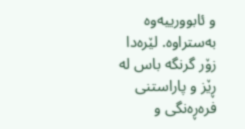و ئابوورییەوە بەستراوە. لێرەدا زۆر گرنگە باس لە ڕێز و پاراستنی فرەڕەنگی و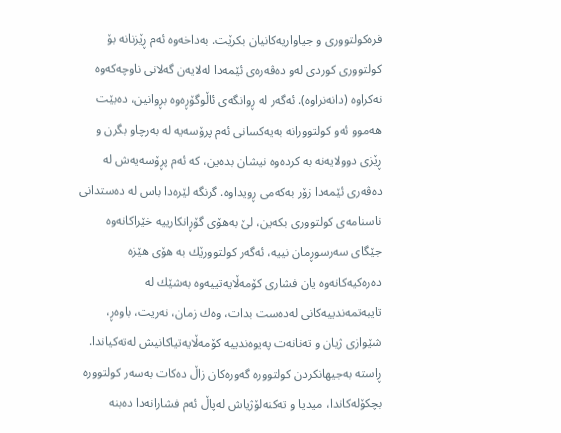فرەکولتووری و جیاواریەکانیان بکرێت. بەداخەوە ئەم ڕێزنانە بۆ کولتووری کوردی لەو دەڤەرەی ئێمەدا لەلایەن گەلانی ناوچەکەوە نەکراوە (دانەنراوە). ئەگەر لە ڕوانگەی ئاڵوگۆڕەوە بڕوانین، دەبێت هەموو ئەو کولتوورانە بەیەکسانی ئەم پرۆسەیە لە بەرچاو بگرن و ڕێزی دوولایەنە بە کردەوە نیشان بدەین، کە ئەم پڕۆسەیەش لە دەڤەری ئێمەدا زۆر بەکەمی ڕویداوە. گرنگە لێرەدا باس لە دەستدانی ناسنامەی کولتووری بکەین، لێ بەهۆی گۆڕانکارییە خێراکانەوە جێگای سەرسوڕمان نییە، ئەگەر کولتوورێك بە هۆی هێزە دەرەکیەکانەوە یان فشاری کۆمەڵایەتییەوە بەشێك لە تایبەتمەندییەکانی لەدەست بدات، وەك زمان، نەریت، باوەڕ، شێوازی ژیان و تەنانەت پەیوەندییە کۆمەڵایەتیاکانیش لەتەکیاندا. ڕاستە بەجیهانکردن کولتوورە گەورەکان زاڵ دەکات بەسەر کولتوورە بچکۆلەکاندا، میدیا و تەکنەلۆژیاش لەپاڵ ئەم فشارانەدا دەبنە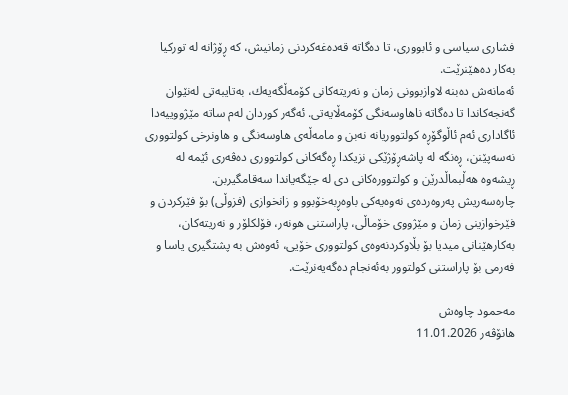فشاری سیاسی و ئابووری، تا دەگاتە قەدەغەکردنی زمانیش، کە ڕۆژانە لە تورکیا بەکار دەهێنرێت.
ئەمانەش دەبنە لاوازبوونی زمان و نەریتەکانی کۆمەڵگەیەك، بەتایبەتی لەنێوان گەنجەکاندا تا دەگاتە ناهاوسەنگی کۆمەڵایەتی. ئەگەر کوردان لەم ساتە مێژووییەدا ئاگاداری ئەم ئاڵوگۆڕە کولتووریانە نەبن و مامەڵەی هاوسەنگی و هاونرخی کولتووری نەسەپێنن، ڕەنگە لە پاشەڕۆژێکی نزیکدا ڕەگەکانی کولتووری دەڤەری ئێمە لە ڕیشەوە هەڵبماڵدرێن و کولتوورەکانی دی لە جێگەیاندا سەقامگیربن.
چارەسەریش پەروەردەی نەوەیەکی باوەڕبەخۆبوو و زانخوازی (فزوڵی) بۆ فێرکردن و فێرخوازینی زمان و مێژووی خۆماڵی، پاراستنی هونەر، فۆلکلۆر و نەریتەکان، بەکارهێنانی میدیا بۆ بڵاوکردنەوەی کولتووری خۆیی، ئەوەش بە پشتگیری یاسا و فەرمی بۆ پاراستنی کولتوور بەئەنجام دەگەیەنرێت.

مەحمود چاوەش
هانۆڤەر 11.01.2026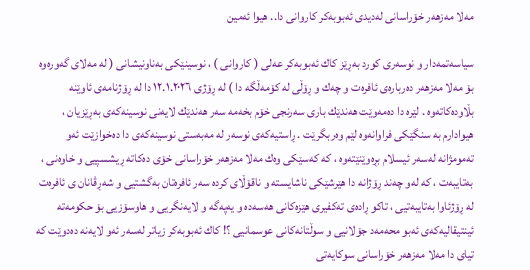مەلا مەزهەر خۆراسانی لەدیدی ئەبوبەکر کاروانی دا.. هیوا ئەمین

سیاسەتمەدار و نوسەری کورد بەڕێز کاك ئەبوبەکر عەلی ( کاروانی ) ، نوسینێکی بەناونیشانی ( لە مەلای گەورەوە بۆ مەلا مەزهەر دەربارەی ئافرەت و چەك و ڕۆڵی لە کۆمەڵگە دا ) لە ڕۆژی ١٢.١.٢٠٢٦ دا لە ڕۆژنامەی ئاوێنە بڵاودەکاتەوە . لێرە دا دەمەوێت هەندێك باری سەرنجی خۆم بخەمە سەر هەندێك لایەنی نوسینەکەی بەڕێزیان ، هیوادارم بە سنگێکی فراوانەوە لێم وەربگرێت . ڕاستیەکەی نوسەر لە مەبەستی نوسینەکەی دا دەخوازێت ئەو تەمومژانە لەسەر ئیسلام بڕەوێنێتەوە ، کە کەسێكی وەك مەلا مەزهەر خۆراسانی خۆی دەکاتە ڕیشسپیی و خاوەنی ، بەتایبەت ، کە لەو چەند ڕۆژانە دا هێرشێکی ناشایستە و ناقۆڵای کردە سەر ئافرەتان بەگشتیی و شەڕڤانان ی ئافرەت لە ڕۆژئاوا بەتایبەتیی ، تاکو ڕادەی تەکفیری هێزەکانی هەسەدە و یەپەگە و لایەنگریی و هاوسۆزیی بۆ حکومەتە ئینتیقالیەکەی ئەبو محەمەد جۆلانیی و سوڵتانەکانی عوسمانیی ؟! کاك ئەبوبەکر زیاتر لەسەر ئەو لایەنە دەدوێت کە تیای دا مەلا مەزهەر خۆراسانی سوکایەتی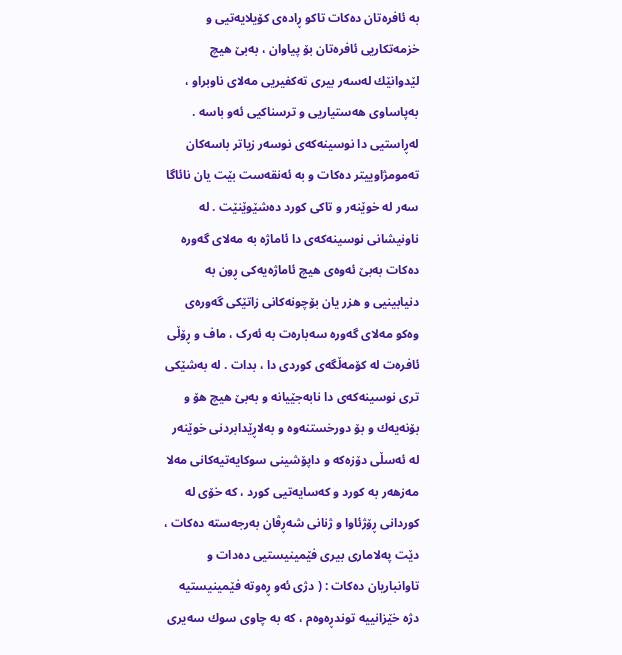بە ئافرەتان دەکات تاکو ڕادەی کۆیلایەتیی و خزمەتکاریی ئافرەتان بۆ پیاوان ، بەبێ هیچ لێدوانێك لەسەر بیری تەکفیریی مەلای ناوبراو ، بەپاساوی هەستیاریی و ترسناکیی ئەو باسە . لەڕاستیی دا نوسینەکەی نوسەر زیاتر باسەکان تەمومژاوییتر دەکات و بە ئەنقەست بێت یان نائاگا سەر لە خوێنەر و تاکی کورد دەشێوێنێت . لە ناونیشانی نوسینەکەی دا ئاماژە بە مەلای گەورە دەکات بەبێ ئەوەی هیچ ئاماژەیەکی ڕون بە دنیابینیی و هزر یان بۆچونەکانی زاتێكی گەورەی وەکو مەلای گەورە سەبارەت بە ئەرک ، ماف و ڕۆڵی ئافرەت لە کۆمەڵگەی کوردی دا ، بدات . لە بەشێکی تری نوسینەکەی دا نابەجێیانە و بەبێ هیچ هۆ و بۆنەیەك و بۆ دورخستنەوە و بەلاڕێدابردنی خوێنەر لە ئەسڵی دۆزەکە و داپۆشینی سوکایەتیەکانی مەلا مەزهەر بە کورد و کەسایەتیی کورد ، کە خۆی لە کوردانی ڕۆژئاوا و ژنانی شەڕڤان بەرجەستە دەکات ، دێت پەلاماری بیری فێمینیستیی دەدات و تاوانباریان دەکات : ( دژی ئەو ڕەوتە فێمینیستیە دژە خێزانییە توندڕەوەم ، کە بە چاوی سوك سەیری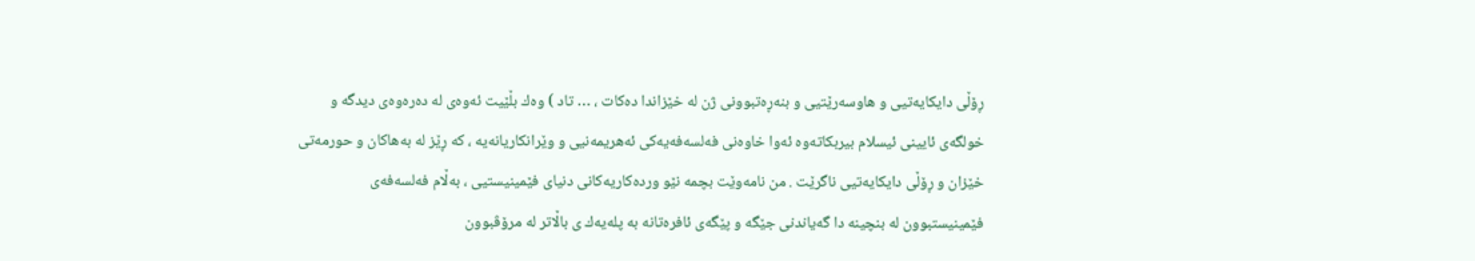ڕۆڵی دایکایەتیی و هاوسەرێتیی و بنەڕەتبوونی ژن لە خێزاندا دەکات ، … تاد ) وەك بڵێیت ئەوەی لە دەرەوەی دیدگە و خولگەی ئایینی ئیسلام بیربکاتەوە ئەوا خاوەنی فەلسەفەیەکی ئەهریمەنیی و وێرانکاریانەیە ، کە ڕێز لە بەهاکان و حورمەتی خێزان و ڕۆڵی دایکایەتیی ناگرێت . من نامەوێت بچمە نێو وردەکاریەکانی دنیای فێمینیستیی ، بەڵام فەلسەفەی فێمینیستبوون لە بنچینە دا گەیاندنی جێگە و پێگەی ئافرەتانە بە پلەیەك ی باڵاتر لە مرۆڤبوون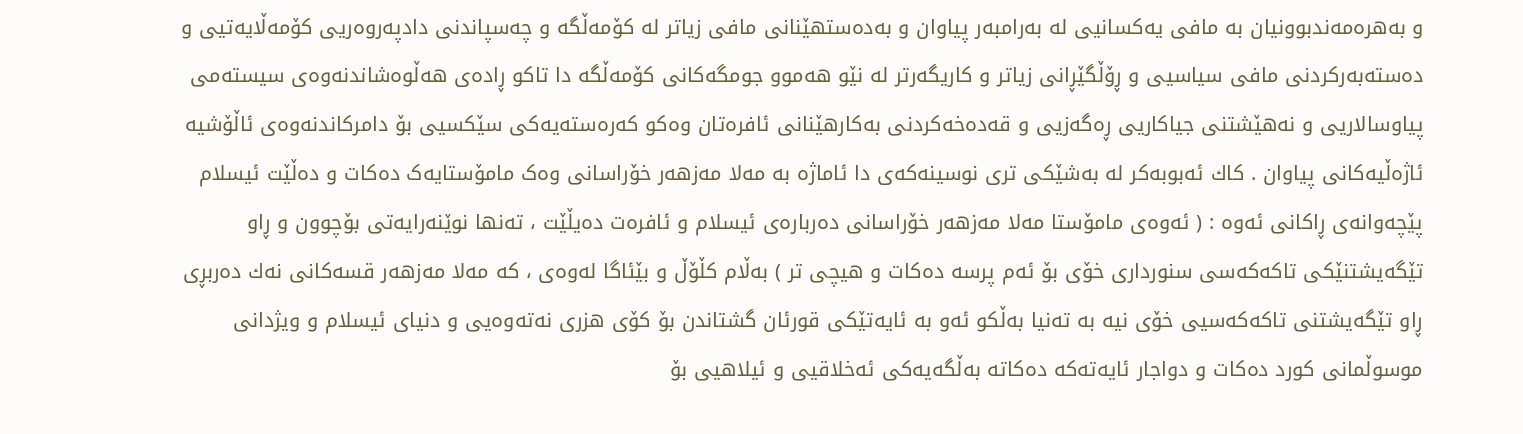و بەهرەمەندبوونیان بە مافی یەکسانیی لە بەرامبەر پیاوان و بەدەستهێنانی مافی زیاتر لە کۆمەڵگە و چەسپاندنی دادپەروەریی کۆمەڵایەتیی و دەستەبەرکردنی مافی سیاسیی و ڕۆڵگێڕانی زیاتر و کاریگەرتر لە نێو هەموو جومگەکانی کۆمەڵگە دا تاکو ڕادەی هەڵوەشاندنەوەی سیستەمی پیاوسالاریی و نەهێشتنی جیاکاریی ڕەگەزیی و قەدەخەکردنی بەکارهێنانی ئافرەتان وەکو کەرەستەیەكی سێکسیی بۆ دامرکاندنەوەی ئاڵۆشیە ئاژەڵیەکانی پیاوان . کاك ئەبوبەکر لە بەشێکی تری نوسینەکەی دا ئاماژە بە مەلا مەزهەر خۆراسانی وەک مامۆستایەک دەکات و دەڵێت ئیسلام پێچەوانەی ڕاکانی ئەوە : ( ئەوەی مامۆستا مەلا مەزهەر خۆراسانی دەربارەی ئیسلام و ئافرەت دەیڵێت ، تەنها نوێنەرایەتی بۆچوون و ڕاو تێگەیشتنێکی تاکەکەسی سنورداری خۆی بۆ ئەم پرسە دەکات و هیچی تر ) بەڵام کڵۆڵ و بێئاگا لەوەی ، کە مەلا مەزهەر قسەکانی نەك دەربڕی ڕاو تێگەیشتنی تاکەکەسیی خۆی نیە بە تەنیا بەڵکو ئەو بە ئایەتێكی قورئان گشتاندن بۆ کۆی هزری نەتەوەیی و دنیای ئیسلام و ویژدانی موسوڵمانی کورد دەکات و دواجار ئایەتەکە دەکاتە بەڵگەیەکی ئەخلاقیی و ئیلاهیی بۆ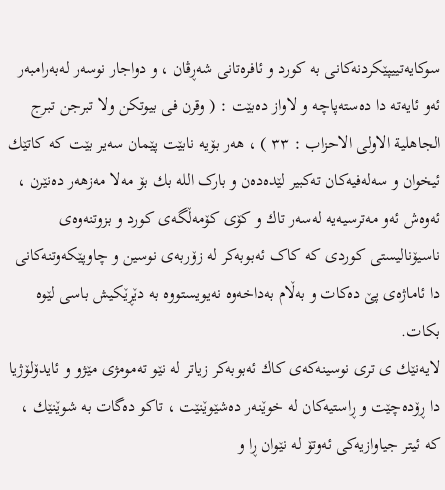سوکایەتییپێکردنەکانی بە کورد و ئافرەتانی شەڕڤان ، و دواجار نوسەر لەبەرامبەر ئەو ئایەتە دا دەستەپاچە و لاواز دەبێت : ( وقرن فی بیوتکن ولا تبرجن تبرج الجاهلیة الاولی الا‌‌‌حزاب : ٣٣ ) ، هەر بۆیە نابێت پێمان سەیر بێت کە کاتێك ئیخوان و سەلەفیەکان تەکبیر لێدەدەن و بارک اللە بك بۆ مەلا مەزهەر دەنێرن ، ئەوەش ئەو مەترسیەیە لەسەر تاك و کۆی کۆمەڵگەی کورد و بزوتنەوەی ناسیۆنالیستی کوردی کە کاک ئەبوبەکر لە زۆربەی نوسین و چاوپێکەوتنەکانی دا ئاماژەی پێ دەکات و بەڵام بەداخەوە نەیویستووە بە دێڕێکیش باسی لێوە بکات.
لایەنێك ی تری نوسینەکەی کاك ئەبوبەکر زیاتر لە نێو تەمومژی مێژو و ئایدۆلۆژیا دا ڕۆدەچێت و ڕاستیەکان لە خوێنەر دەشێوێنێت ، تاکو دەگات بە شوێنێك ، کە ئیتر جیاوازیەکی ئەوتۆ لە نێوان ڕا و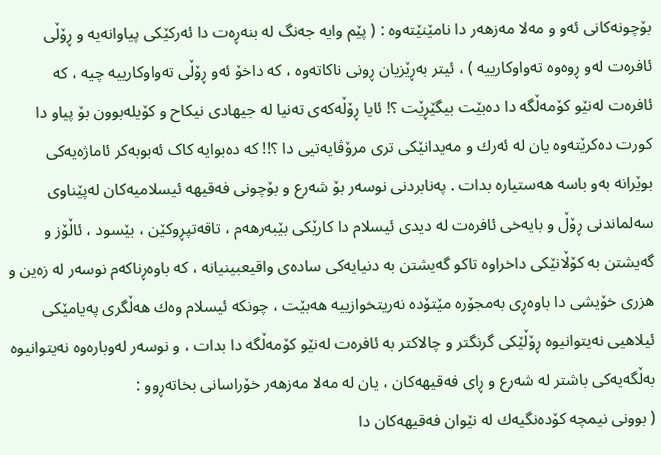بۆچونەکانی ئەو و مەلا مەزهەر دا نامێنێتەوە : ( پێم وایە جەنگ لە بنەڕەت دا ئەرکێكی پیاوانەیە و ڕۆڵی ئافرەت لەو ڕوەوە تەواوکارییە ) ، ئیتر بەڕێزیان ڕونی ناکاتەوە ، کە داخۆ ئەو ڕۆڵی تەواوکارییە چیە ، کە ئافرەت لەنێو کۆمەڵگە دا دەبێت بیگێڕێت ؟! ئایا ڕۆڵەکەی تەنیا لە جیهادی نیکاح و کۆیلەبوون بۆ پیاو دا کورت دەکرێتەوە یان لە ئەرك و مەیدانێكی تری مرۆڤایەتیی دا ؟!! کە دەبوایە کاک ئەبوبەکر ئاماژەیەکی بوێرانە بەو باسە هەستیارە بدات . پەنابردنی نوسەر بۆ شەرع و بۆچونی فەقیهە ئیسلامیەکان لەپێناوی سەلماندنی ڕۆڵ و بایەخی ئافرەت لە دیدی ئیسلام دا کارێكی بێبەرهەم ، تاقەتپڕوکێن ، بێسود ، ئاڵۆز و گەیشتن بە کۆڵانێكی داخراوە تاکو گەیشتن بە دنیایەکی سادەی واقیعبینیانە ، کە باوەڕناکەم نوسەر لە زەین و هزری خۆیشی دا باوەڕی بەمجۆرە مێتۆدە نەریتخوازییە هەبێت ، چونکە ئیسلام وەك هەڵگری پەیامێکی ئیلاهیی نەیتوانیوە ڕۆڵێکی گرنگتر و چالاکتر بە ئافرەت لەنێو کۆمەڵگە دا بدات ، و نوسەر لەوبارەوە نەیتوانیوە بەڵگەیەکی باشتر لە شەرع و ڕای فەقیهەکان ، یان لە مەلا مەزهەر خۆراسانی بخاتەڕوو :
( بوونی نیمچە کۆدەنگیەك لە نێوان فەقیهەکان دا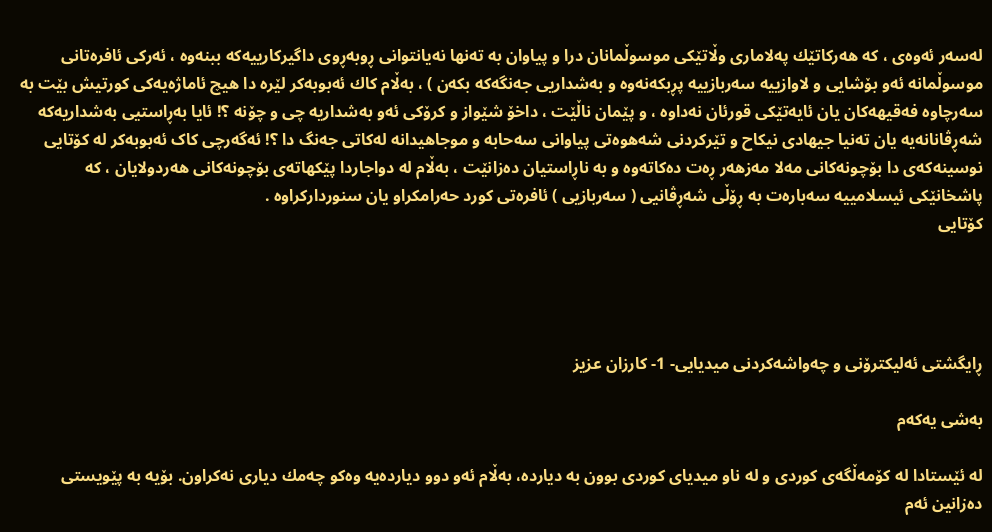لەسەر ئەوەی ، کە هەرکاتێك پەلاماری وڵاتێکی موسوڵمانان درا و پیاوان بە تەنها نەیانتوانی ڕوبەڕوی داگیرکارییەکە ببنەوە ، ئەرکی ئافرەتانی موسوڵمانە ئەو بۆشایی و لاوازییە سەربازییە پڕبکەنەوە و بەشداریی جەنگەکە بکەن ) ، بەڵام کاك ئەبوبەکر لێرە دا هیچ ئاماژەیەکی کورتیش بێت بە سەرچاوە فەقیهەکان یان ئایەتێکی قورئان نەداوە ، و پێمان ناڵێت ، داخۆ شێواز و کرۆکی ئەو بەشداریە چی و چۆنە ؟! ئایا بەڕاستیی بەشداریەکە شەڕڤانانەیە یان تەنیا جیهادی نیکاح و تێرکردنی شەهوەتی پیاوانی سەحابە و موجاهیدانە لەکاتی جەنگ دا ؟! ئەگەرچی کاک ئەبوبەکر لە کۆتایی نوسینەکەی دا بۆچونەکانی مەلا مەزهەر ڕەت دەکاتەوە و بە ناڕاستیان دەزانێت ، بەڵام لە دواجاردا پێکهاتەی بۆچونەکانی هەردولایان ، کە پاشخانێکی ئیسلامییە سەبارەت بە ڕۆڵی شەڕڤانیی ( سەربازیی ) ئافرەتی کورد حەرامکراو یان سنوردارکراوە .
کۆتایی




ڕایگشتی ئەلیكترۆنی و چەواشەكردنی میدیایی- 1- كارزان عزیز

بەشی یەكەم

لە ئێستادا لە كۆمەڵگەی كوردی و لە ناو میدیای كوردی بوون بە دیاردە، بەڵام ئەو دوو دیاردەیە وەكو چەمك دیاری نەكراون. بۆیە بە پێویستی دەزانین ئەم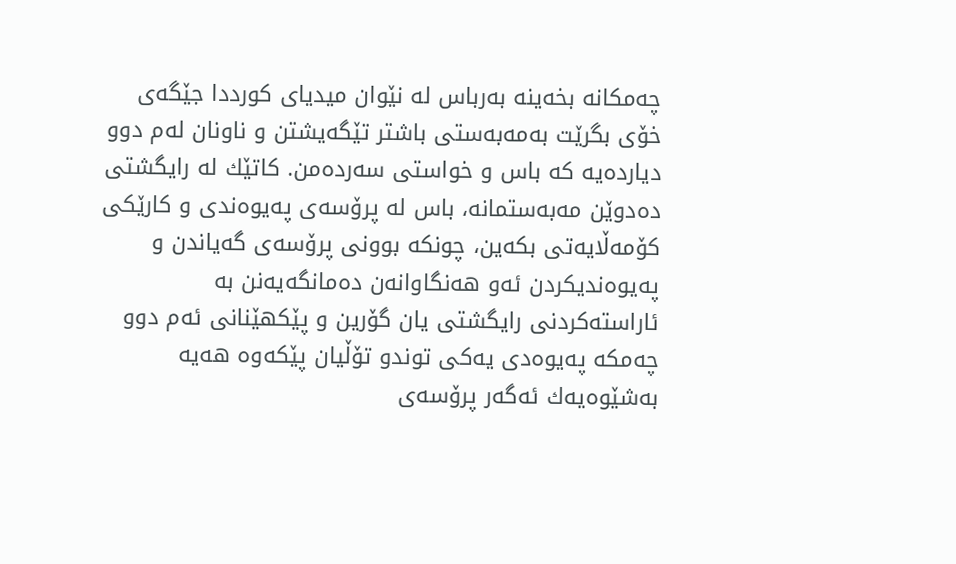چەمكانە بخەینە بەرباس لە نێوان میدیای كورددا جێگەی خۆی بگرێت بەمەبەستی باشتر تێگەیشتن و ناونان لەم دوو دیاردەیە كە باس و خواستی سەردەمن. كاتێك لە رایگشتی دەدوێن مەبەستمانە، باس لە پرۆسەی پەیوەندی و كارێكی كۆمەڵایەتی بكەین، چونكە بوونی پرۆسەی گەیاندن و پەیوەندیكردن ئەو هەنگاوانەن دەمانگەیەنن بە ئاراستەكردنی رایگشتی یان گۆرین و پێكهێنانی ئەم دوو چەمكە پەیوەدی یەكی توندو تۆڵیان پێكەوە هەیە بەشێوەیەك ئەگەر پرۆسەی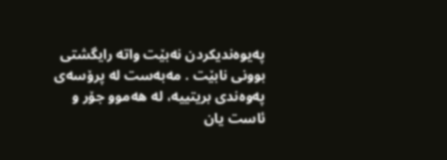پەیوەندیكردن نەبێت واتە رایگشتی بوونی نابێت . مەبەست لە پرۆسەی پەوەندی بریتییە، لە هەموو جۆر و ئاست یان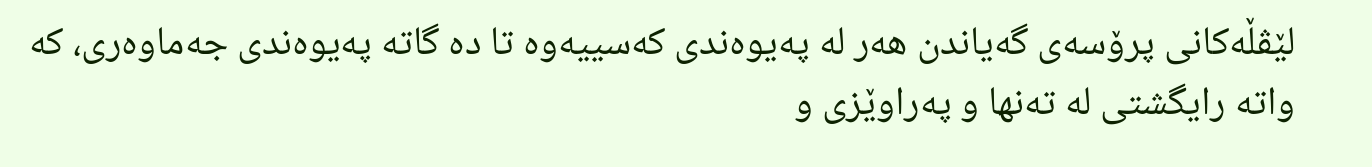لێڤڵەكانی پرۆسەی گەیاندن هەر لە پەیوەندی كەسییەوە تا دە گاتە پەیوەندی جەماوەری، كە واتە رایگشتی لە تەنها و پەراوێزی و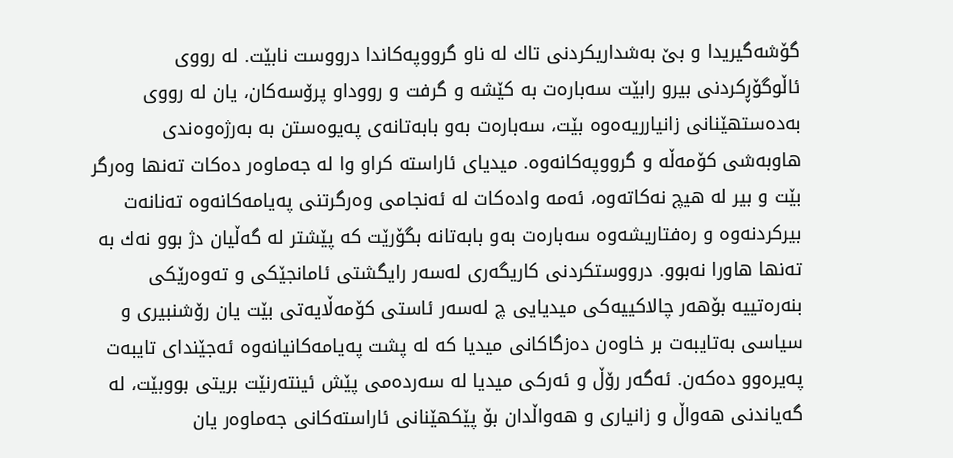گۆشەگیریدا و بێ بەشداریكردنی تاك لە ناو گرووپەكاندا درووست نابێت. لە رووی ئاڵوگۆڕكردنی بیرو رابێت سەبارەت بە كێشە و گرفت و رووداو پرۆسەكان، یان لە رووی بەدەستهێنانی زانیارریەەوە بێت، سەبارەت بەو بابەتانەی پەیوەستن بە بەرژەوەندی هاوبەشی كۆمەڵە و گرووپەكانەوە. میدیای ئاراستە كراو وا لە جەماوەر دەكات تەنها وەرگر بێت و بیر لە هیچ نەكاتەوە، ئەمە وادەكات لە ئەنجامی وەرگرتنی پەیامەكانەوە تەنانەت بیركردنەوە و رەفتاریشەوە سەبارەت بەو بابەتانە بگۆرێت كە پێشتر لە گەڵیان دژ بوو نەك بە تەنها هاورا نەبوو. درووستكردنی كاریگەری لەسەر رایگشتی ئامانجێكی و تەوەرێكی بنەرەتییە بۆهەر چالاكییەكی میدیایی چ لەسەر ئاستی كۆمەڵایەتی بێت یان رۆشنبیری و سیاسی بەتایبەت بر خاوەن دەزگاكانی میدیا كە لە پشت پەیامەكانیانەوە ئەجێندای تایبەت پەیرەوو دەكەن. ئەگەر رۆڵ و ئەركی میدیا لە سەردەمی پێش ئینتەرنێت بریتی بووبێت، لە گەیاندنی هەواڵ و زانیاری و هەواڵدان بۆ پێكهێنانی ئاراستەكانی جەماوەر یان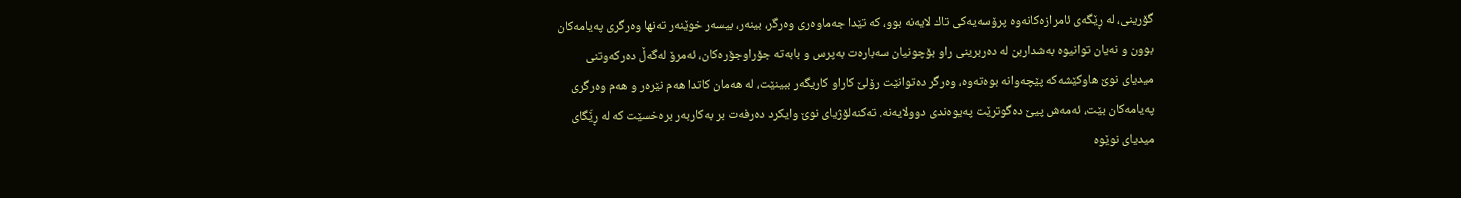گۆرینی، لە ڕێگەی ئامرازەكانەوە پرۆسەیەكی تاك لایەنە بوو، كە تێدا جەماوەری وەرگر، بینەر، بیسەر خوێنەر تەنها وەرگری پەیامەكان بوون و نەیان توانیوە بەشداربن لە دەربرینی راو بۆچونیان سەبارەت بەپرس و بابەتە جۆراوجۆرەكان، ئەمرۆ لەگەڵ دەركەوتنی میدیای نوێ هاوكێشەكە پێچەوانە بوەتەوە، وەرگر دەتوانێت رۆلێ كاراو كاریگەر ببینێت، لە هەمان كاتدا هەم نێرەر و هەم وەرگری پەیامەكان بێت، ئەمەش پیێ دەگوترێت پەیوەندی دوولایەنە. تەكنەلۆژیای نوێ وایكرد دەرفەت بر بەكاربەر برەخسێت كە لە ڕێَگای میدیای نوێوە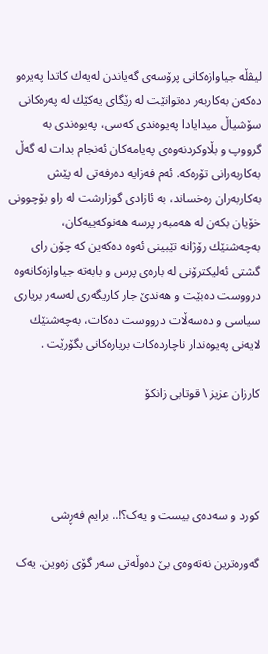لیڤڵە جیاوازەكانی پرۆسەی گەیاندن لەیەك كاتدا پەیرەو دەكەن بەكاربەر دەتوانێت لە رێگای یەكێك لە پەرەكانی سۆشیاڵ میدایادا پەیوەندی كەسی، پەیوەندی بە گرووپ و بڵاوكردنەوەی پەیامەكان ئەنجام بدات لە گەڵ بەكاربەرانی تۆرەكە. ئەم فەزایە دەرفەتی لە پێش بەكاربەران رەخساند، بە ئازادی گوزارشت لە راو بۆچوونی خۆیان بكەن لە هەمبەر پرسە هەنوكەییەكان، بەچەشنێك رۆژانە تێبینی ئەوە دەكەین كە چۆن رای گشتی ئەلیكترۆنی لە بارەی پرس و بابەتە جیاوازەكانەوە درووست دەبێت و هەندێ جار كاریگەری لەسەر بریاری سیاسی و دەسەڵات درووست دەكات، بەچەشنێك لایەنی پەیوەندار ناچاردەكات بریارەكانی بگۆرێت .

كارزان عزیز \ قوتابی زانكۆ




کورد و سەدەی بیست و یەک؟!.. برایم فەڕشی

گەورەترین نەتەوەی بێ دەوڵەتی سەر گۆی زەوین. یەک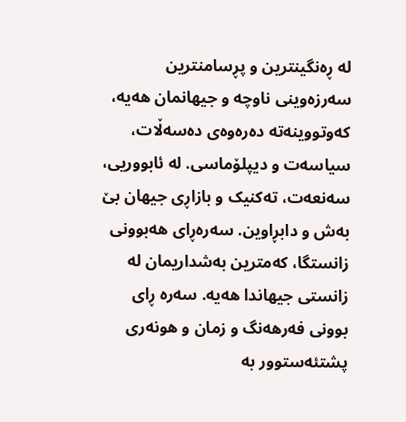لە ڕەنگینترین و پڕسامنترین سەرزەوینی ناوچە و جیهانمان هەیە، کەوتووینەتە دەرەوەی دەسەڵات، سیاسەت و دیپلۆماسی. لە ئابووریی، سەنعەت، تەکنیک و بازاڕی جیهان بێ بەش و دابڕاوین. سەرەڕای هەبوونی زانستگا، کەمترین بەشداریمان لە زانستی جیهاندا هەیە. سەرە ڕای بوونی فەرهەنگ و زمان و هونەری پشتئەستوور بە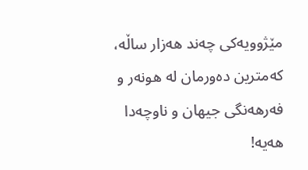مێژوویەکی چەند هەزار ساڵە، کەمترین دەورمان لە هونەر و فەرهەنگی جیهان و ناوچەدا هەیە!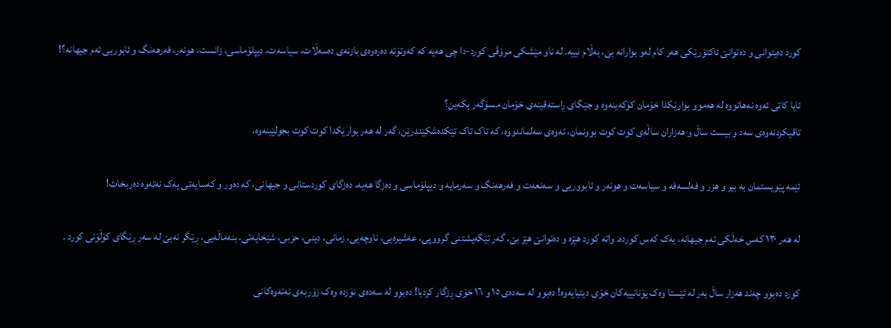کورد دەیتوانی و دەتوانێ ئاکتۆرێکی هەر کام لەو بوارانە بێ، بەڵام نییە. لە ناو مێشکی مرۆڤی کورد-دا چی هەیە کە کەوتۆتە دەرەوەی بازنەی دەسەڵات، سیاسەت، دیپلۆماسی، زانست، هونەر، فەرهەنگ و ئابوریی ئەم جیهانە؟!

ئایا کاتی ئەوە نەهاتووە لە هەموو بوارێکدا خۆمان کۆکەینەوە و جێگای ڕاستەقینەی خۆمان مسۆگەر بکەین؟
تاقیکردنەوەی سەد و بیست ساڵ و هەزاران ساڵەی کوت کوت بوونمان، ئەوەی سەلماندووە، کە تاک تاک تێکدەشکێندرێن، گەر لە هەر بوارێکدا کوت کوت بجولێینەوە.

ئێمە پێویستمان بە بیر و هزر و فەلسەفە و سیاسەت و هونەر و ئابووریی و سەنعەت و فەرهەنگ و سەرمایە و دیپلۆماسی و دەزگا هەیە، دەزگای کوردستانی و جیهانی، کە دەور و کەسایەتی یەک نەتەوە دەربخات!

لە هەر ١٣٠ کەس خەڵکی ئەم جیهانە، یەک کەس کوردە. واتە کورد هێزە و دەتوانێ هێز بێ، گەر تێگەیشتنی گرووپی، عەشیرەیی، ناوچەیی، زمانی، دینی، حزبی، شێخایەتی، بنەماڵەیی، ڕێگر نەبێ لە سەر ڕێگای کۆڵۆنی کورد .

کورد دەبوو چەند هەزار ساڵ بەر لە ئێستا وەک یۆنانییەکان خۆی دیتبایەوە! دەبوو لە سەدەی ١٥ و ١٦ خۆی ڕزگار کردبا! دەبوو لە سەدەی نۆزدە وەک زۆربەی نەتەوەکانی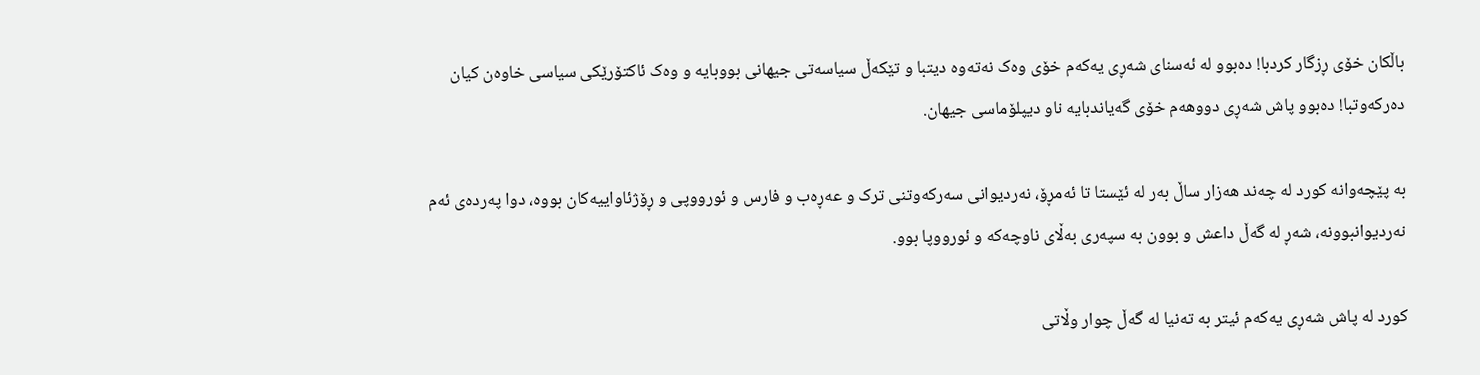باڵکان خۆی ڕزگار کردبا! دەبوو لە ئەسنای شەڕی یەکەم خۆی وەک نەتەوە دیتبا و تێکەڵ سیاسەتی جیهانی بووبایە و وەک ئاکتۆرێکی سیاسی خاوەن کیان دەرکەوتبا! دەبوو پاش شەڕی دووهەم خۆی گەیاندبایە ناو دیپلۆماسی جیهان.

بە پێچەوانە کورد لە چەند هەزار ساڵ بەر لە ئێستا تا ئەمڕۆ، نەردیوانی سەرکەوتنی ترک و عەڕەب و فارس و ئورووپی و ڕۆژئاواییەکان بووە، دوا پەردەی ئەم نەردیوانبوونە، شەڕ لە گەڵ داعش و بوون بە سپەری بەڵای ناوچەکە و ئورووپا بوو.

کورد لە پاش شەڕی یەکەم ئیتر بە تەنیا لە گەڵ چوار وڵاتی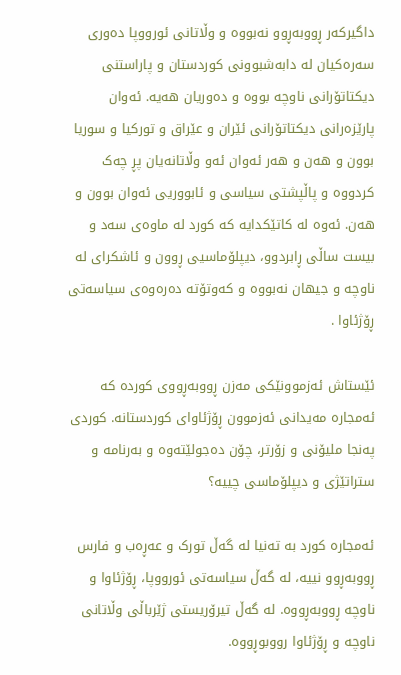داگیرکەر ڕووبەڕوو نەبووە و وڵاتانی ئورووپا دەوری سەرەکیان لە دابەشبوونی کوردستان و پاراستنی دیکتاتۆرانی ناوچە بووە و دەوریان هەیە. ئەوان پارێزەرانی دیکتاتۆرانی ئێران و عێراق و تورکیا و سوریا بوون و هەن و هەر ئەوان ئەو وڵاتانەیان پڕ چەک کردووە و پاڵپشتی سیاسی و ئابووریی ئەوان بوون و هەن. ئەوە لە کاتێکدایە کە کورد لە ماوەی سەد و بیست ساڵی ڕابردوو، دیپلۆماسیی ڕوون و ئاشکرای لە ناوچە و جیهان نەبووە و کەوتۆتە دەرەوەی سیاسەتی ڕۆژئاوا .

ئێستاش ئەزموونێکی مەزن ڕووبەڕووی کوردە کە ئەمجارە مەیدانی ئەزموون ڕۆژئاوای کوردستانە. کوردی پەنجا ملیۆنی و زۆرتر، چۆن دەجولێتەوە و بەرنامە و ستراتێژی و دیپلۆماسی چییە؟

ئەمجارە کورد بە تەنیا لە گەڵ تورک و عەڕەب و فارس ڕووبەڕوو نییە، لە گەڵ سیاسەتی ئورووپا، ڕۆژئاوا و ناوچە ڕووبەڕووە. لە گەڵ تیرۆریستی ژێرباڵی وڵاتانی ناوچە و ڕۆژئاوا رووبوڕووە.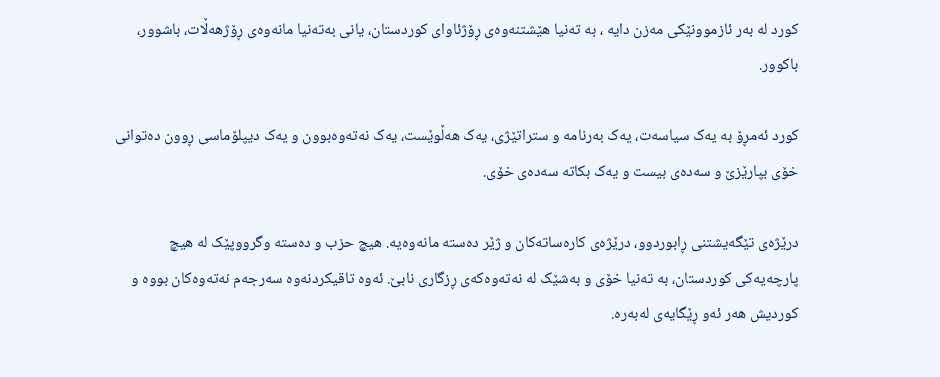کورد لە بەر ئازموونێکی مەزن دایە ، بە تەنیا هێشتنەوەی ڕۆژئاوای کوردستان، یانی بەتەنیا مانەوەی ڕۆژهەڵات، باشوور، باکوور.

کورد ئەمڕۆ بە یەک سیاسەت، یەک بەرنامە و ستراتێژی، یەک هەڵوێست، یەک نەتەوەبوون و یەک دیپلۆماسی ڕوون دەتوانی خۆی بپارێزێ و سەدەی بیست و یەک بکاتە سەدەی خۆی.

درێژەی تێگەیشتنی ڕابوردوو، درێژەی کارەساتەکان و ژێر دەستە مانەوەیە. هیچ حزب و دەستە وگرووپێک لە هیچ پارچەیەکی کوردستان، بە تەنیا خۆی و بەشێک لە نەتەوەکەی ڕزگاری نابێ. ئەوە تاقیکردنەوە سەرجەم نەتەوەکان بووە و کوردیش هەر ئەو ڕێگایەی لەبەرە.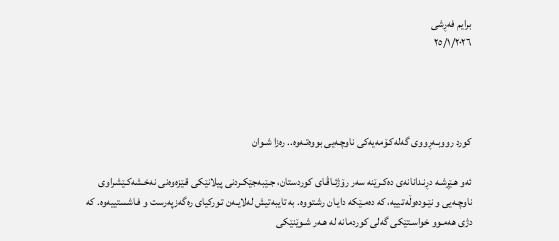برایم فەڕشی
٢٥/١/٢٠٢٦




کورد رووبـەڕووی گەلەکـۆمەیەکی ناوچـەیی بووەتـەوە.. رەزا شـوان

ئەو هـێڕشـە دڕنـدانانەی دەکـرێنە سەر رۆژئـاڤـای کوردستان، جـێبەجێکـردنی پیلانێکی قـێزەوەنی نەخـشەکـێشراوی ناوچـەیی و نێـودەوڵەتـییە، کە دەمـێکە دایـان رشـتووە. بە تایبەتیش لەلایـەن تـورکیای رەگەزپەرست و فـاشستییەوە. کە دژی هەمـوو خواسـتێکی گەلی کوردمانە لە هـەر شـوێنێکی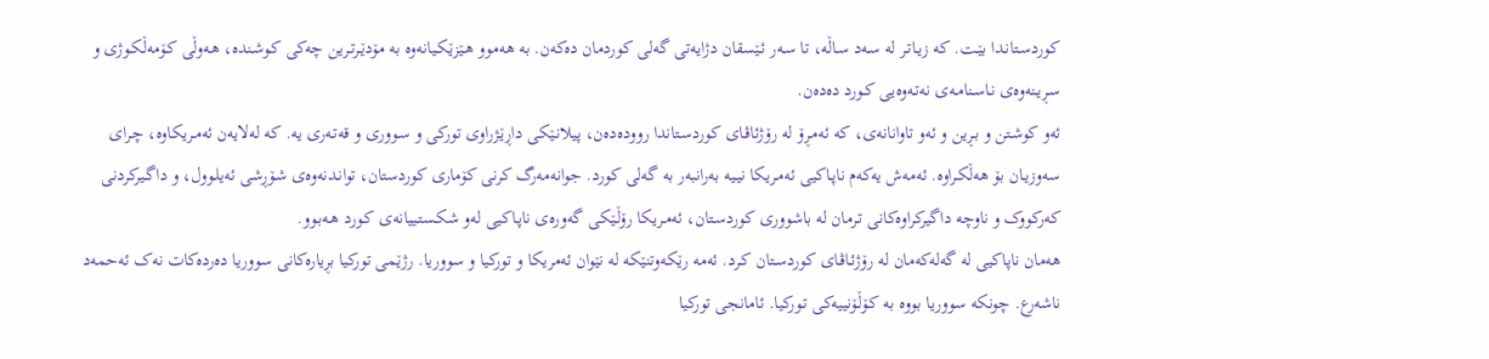کوردسـتانـدا بێـت. کە زیـاتـر لە سـەد سـاڵە، تا سـەر ئـێسقان دژایەتی گەلی کوردمان دەکەن. بە هەموو هـێزێکـیانەوە بە مۆدێـرتـرین چەکی کـوشـندە، هـەوڵی کـۆمەڵکـوژی و سـڕیـنەوەی نـاسـنامـەی نەتـەوەیی کـورد دەدەن.
ئەو کوشـتن و بـڕین و ئەو تاوانانەی، کە ئەمـڕۆ لە رۆژئاڤـای کوردسـتاندا روودەدەن، پیلانـێکی داڕێـژراوی تورکی و سـووری و قەتـەری یە. کە لەلایەن ئەمـریکاوە، چـرای سەوزیـان بۆ هەڵکـراوە. ئەمەش یەکەم ناپـاکیی ئەمـریکا نیـیە بەرانبەر بە گەلی کورد. جوانەمەرگ کرنی کۆماری کوردستان، توانـدنەوەی شـۆڕشی ئەیلـوول، و داگـیرکردنی کەرکووک و ناوچە داگیرکراوەکانی تـرمان لە باشووری کوردسـتان، ئەمـریکا رۆڵـێکی گەورەی ناپـاکیی لەو شکـستـییانەی کـورد هـەبـوو.
هەمان ناپاکیی لە گەلەکەمان لە رۆژئـاڤـای کوردسـتان کـرد. ئەمە رێکەوتنێکە لە نێوان ئەمریکا و تورکیا و سووریا. رژێمی تورکیا بڕیارەکانی سووریا دەردەکات نەک ئەحمەد ناشەرع. چونکە سووریا بووە بە کـۆڵـۆنییەکی تـورکیا. ئامانجی تورکیا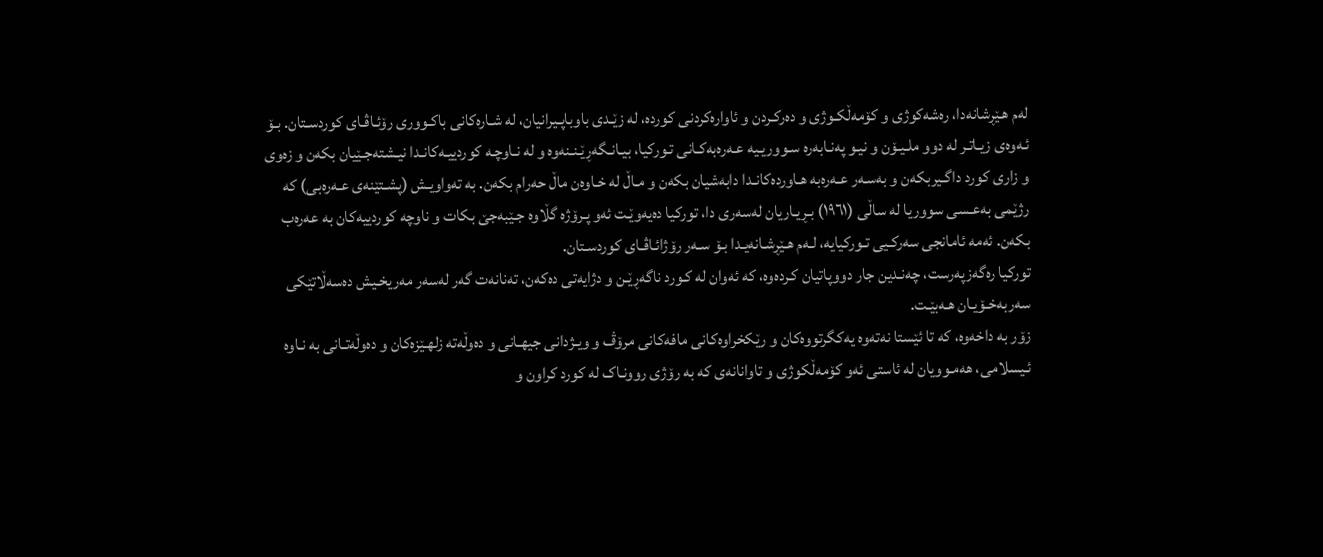لەم هـێڕشانەدا، رەشەکوژی و کۆمەڵکـوژی و دەرکـردن و ئاوارەکردنی کوردە، لە زێـدی باوباپـیرانیان، لە شـارەکانی باکـووری رۆئـاڤـای کوردسـتان. بـۆ ئـەوەی زیـاتـر لە دوو ملـیـۆن و نیـو پەنـابەرە سـووریـیە عـەرەبەکـانی تـورکیا، بیـانـگەڕێـنـنەوە و لە نـاوچـە کوردییـەکانـدا نیـشتەجـێیان بکەن و زەوی و زاری کورد داگـیربکەن و بەسـەر عـەرەبە هـاوردەکانـدا دابەشیان بکەن و مـاڵ لە خـاوەن ماڵ حەرام بکەن. بە تەواویـش (پشـتێنەی عـەرەبی) کە رژێمی بەعـسی سووریا لە ساڵی (١٩٦١) بـڕیـاریان لەسەری دا، تورکیا دەیەوێـت ئەو پـرۆژە گڵاوە جـێبەجێ بکات و ناوچە کوردییەکان بە عەرەب بکەن. ئەمە ئامانجی سەرکـیی تـورکیایە، لـەم هـێڕشـانەیـدا بـۆ سـەر رۆژائـاڤـای کوردسـتان.
تورکیا رەگەزپەرست، چەنـدین جار دووپاتیان کـردەوە، کە ئەوان لە کـورد ناگەڕێـن و دژایەتی دەکەن، تەنانەت گەر لەسەر مەریخـیش دەسەڵاتێکی سەربەخـۆیـان هـەبێـت.
زۆر بە داخەوە، کە تا ئێستا نەتەوە یەکگرتووەکان و رێکخراوەکانی مافەکانی مرۆڤ و ویـژدانی جیهـانی و دەوڵەتە زلهـێزەکان و دەوڵەتـانی بە نـاوە ئـیسلامی، هەمـوویان لە ئاستی ئەو کۆمەڵکوژی و تاوانانەی کە بە رۆژی روونـاک لە کورد کراون و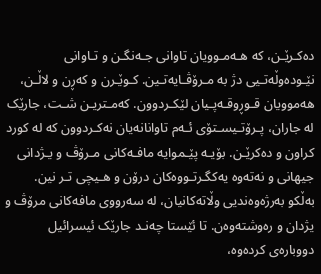دەکـرێـن، کە هـەمـوویان تاوانی جـەنگـن و تـاوانی نێـودەوڵەتـیی دژ بە مـرۆڤـایەتـین. کـوێـرن و کەڕن و لاڵـن، هەموویان قـوڕوقـەپـیان لێکـردوون. کەمـتریـن شـت، جارێک لە جاران، پـرۆتـیسـتۆی ئـەم تاوانانەیان نەکـردوون کە لە کورد کراون و دەکرێـن. بۆیـە پێـموایە مافـەکانی مـرۆڤ و یـژدانی جیهانی و نەتەوە یەکگـرتـووەکان درۆن و هـیچی تـر نین.
بەڵکو بەرژەوەندیی وڵاتەکانیان، لە سەرووی مافەکانی مرۆڤ و یژدان و رەوشتەوەن. تا ئێستا چەنـد جارێک ئیسرائیل دووبارەی کردەوە،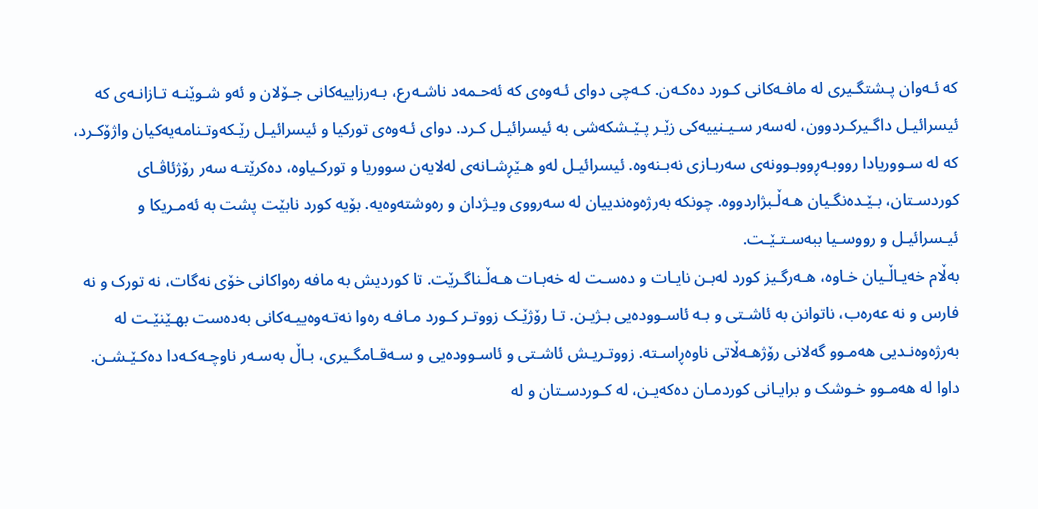کە ئـەوان پـشتگـیری لە مافـەکانی کـورد دەکـەن. کـەچی دوای ئـەوەی کە ئەحـمەد ناشـەرع، بـەرزاییەکانی جـۆلان و ئەو شـوێنـە تـازانـەی کە ئیسرائیـل داگـیرکـردوون، لەسەر سـیـنییەکی زێـر پـێـشکەشی بە ئیسرائیـل کـرد. دوای ئـەوەی تورکیا و ئیسرائیـل رێـکەوتـنامەیەکیان واژۆکـرد، کە لە سـووریادا رووبـەڕووبـوونەی سەربـازی نەبـنەوە. ئیسرائیـل لەو هـێڕشـانەی لەلایەن سووریا و تورکـیاوە، دەکرێتـە سەر رۆژئاڤـای کوردسـتان، بـێـدەنگـیان هـەڵـبژاردووە. چونکە بەرژەوەندییان لە سەرووی ویـژدان و رەوشتەوەیە. بۆیە کورد نابێت پشت بە ئەمـریکا و ئیـسرائیـل و رووسـیا ببەسـتـێـت.
بەڵام خەیـاڵـیان خـاوە، هـەرگـیز کورد لەبـن نایـات و دەسـت لە خەبـات هـەڵـناگـرێت. تا کوردیش بە مافە رەواکانی خۆی نەگات، نە تورک و نە فارس و نە عەرەب، ناتوانن بە ئاشـتی و بـە ئاسـوودەیی بـژیـن. تـا رۆژێـک زووتـر کـورد مـافـە رەوا نەتـەوەییـەکانی بەدەست بهـێنێـت لە بەرژەوەنـدیی هەمـوو گەلانی رۆژهـەڵاتی ناوەڕاسـتە. زووتـریـش ئاشـتی و ئاسـوودەیی و سـەقـامگـیری، بـاڵ بەسـەر ناوچـەکـەدا دەکـێـشـن.
داوا لە هەمـوو خـوشک و برایـانی کوردمـان دەکەیـن، لە کـوردسـتان و لە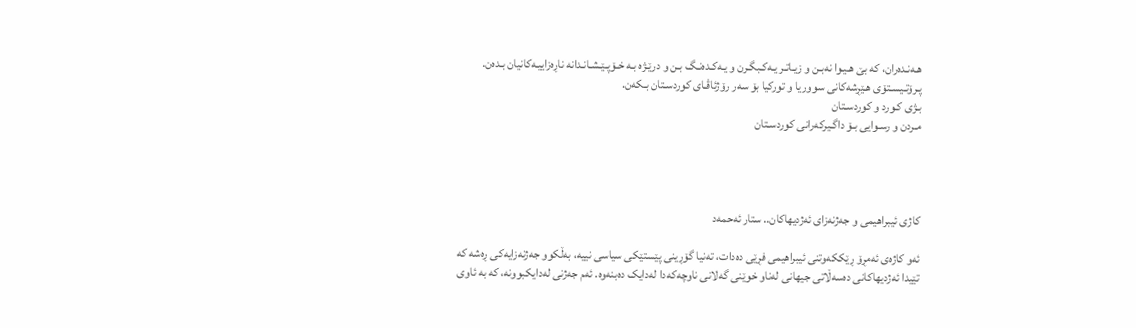هـەنـدەران، کە بێ هـیـوا نەبـن و زیـاتـر یـەکـبگـرن و یـەکـدەنـگ بـن و درێـژە بـە خـۆپـێـشـانـدانە ناڕەزاییـەکانیان بـدەن. پـرۆتـیسـتۆی هـێڕشەکانی سووریا و تورکیا بۆ سەر رۆژئاڤـای کوردسـتان بـکەن.
بـژی کـورد و کوردسـتان
مـردن و رسـوایی بـۆ داگـیرکەرانی کوردسـتان




کاژی ئیبراهیمی و جەژنەزای ئەژدیهاکان.. ستار ئەحمەد

ئەو کاژەی ئەمڕۆ ڕێککەوتنی ئیبراهیمی فڕێی دەدات، تەنیا گۆڕینی پێستێکی سیاسی نییە، بەڵکوو جەژنەزایەکی ڕەشە کە تێیدا ئەژدیهاکانی دەسەڵاتی جیهانی لەناو خوێنی گەلانی ناوچەکەدا لەدایک دەبنەوە. ئەم جەژنی لەدایکبوونە، کە بە ئاوی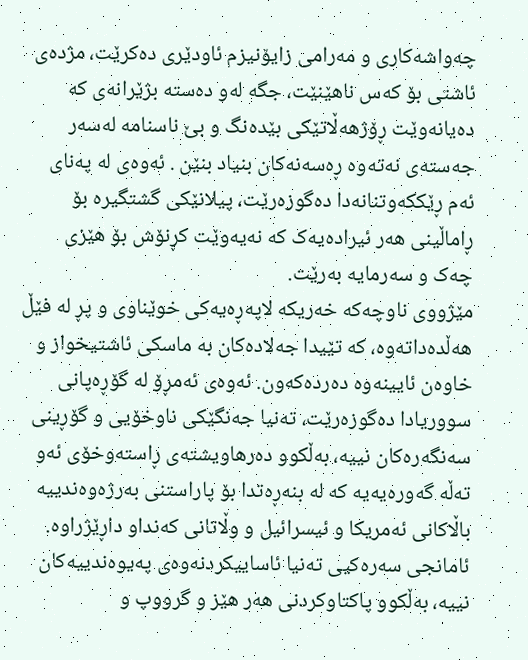چەواشەکاری و مەرامی زایۆنیزم ئاودێری دەکرێت، مژدەی ئاشتی بۆ کەس ناهێنێت، جگە لەو دەستە بژێرانەی کە دەیانەوێت ڕۆژهەڵاتێکی بێدەنگ و بێ ناسنامە لەسەر جەستەی نەتەوە ڕەسەنەکان بنیاد بنێن . ئەوەی لە پەنای ئەم ڕێککەوتنانەدا دەگوزەرێت، پیلانێکی گشتگیرە بۆ ڕاماڵینی هەر ئیرادەیەک کە نەیەوێت کڕنۆش بۆ هێزی چەک و سەرمایە بەرێت.
مێژووی ناوچەکە خەریکە لاپەڕەیەکی خوێناوی و پڕ لە فێڵ هەڵدەداتەوە، کە تێیدا جەلادەکان بە ماسکی ئاشتیخواز و خاوەن ئایینەوە دەردەکەون. ئەوەی ئەمڕۆ لە گۆڕەپانی سووریادا دەگوزەرێت، تەنیا جەنگێکی ناوخۆیی و گۆڕینی سەنگەرەکان نییە، بەڵکوو دەرهاویشتەی ڕاستەوخۆی ئەو تەڵە گەورەیەیە کە لە بنەڕەتدا بۆ پاراستنی بەرژەوەندییە باڵاکانی ئەمریکا و ئیسرائیل و وڵاتانی کەنداو داڕێژراوە. ئامانجی سەرەکیی تەنیا ئاساییکردنەوەی پەیوەندییەکان نییە، بەڵکوو پاکتاوکردنی هەر هێز و گرووپ و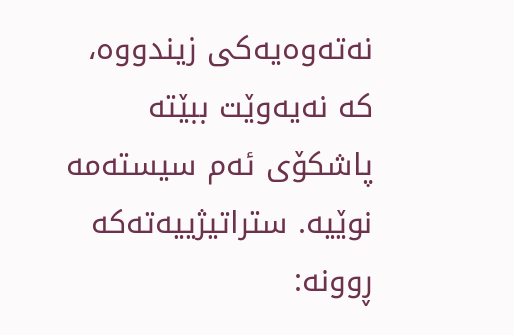نەتەوەیەکی زیندووە، کە نەیەوێت ببێتە پاشکۆی ئەم سیستەمە نوێیە. ستراتیژییەتەکە ڕوونە: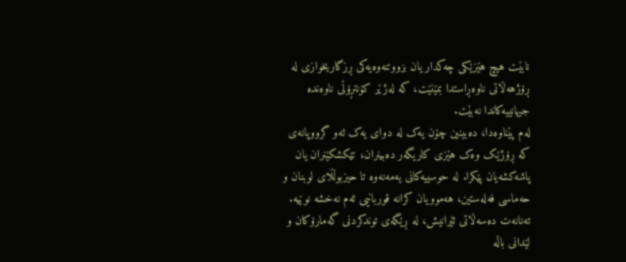نابێت هیچ هێزێکی چەکدار یان بزووتنەوەیەکی ڕزگاریخوازی لە ڕۆژهەڵاتی ناوەڕاستدا بمێنێت، کە لەژێر کۆنتڕۆڵی ناوەندە جیهانییەکاندا نەبێت.
لەم پێناوەدا، دەبینین چۆن یەک لە دوای یەک ئەو گرووپانەی کە ڕۆژێک وەک هێزی کاریگەر دەبینران، تێکشکێنران یان پاشەکشەیان پێکرا. لە حوسییەکانی یەمەنەوە تا حیزبوڵڵای لوبنان و حەماسی فەلەستین، هەموویان کرانە قوربانیی ئەم نەخشە نوێیە. تەنانەت دەسەڵاتی ئێرانیش، لە ڕێگەی توندکردنی گەمارۆکان و لێدانی باڵە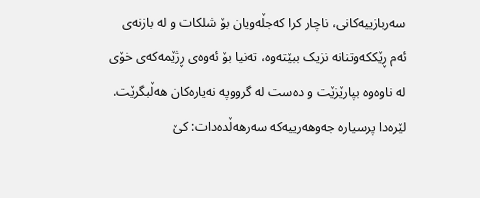سەربازییەکانی، ناچار کرا کەجڵەویان بۆ شلکات و لە بازنەی ئەم ڕێککەوتنانە نزیک ببێتەوە، تەنیا بۆ ئەوەی ڕژێمەکەی خۆی لە ناوەوە بپارێزێت و دەست لە گرووپە نەیارەکان هەڵبگرێت. لێرەدا پرسیارە جەوهەرییەکە سەرهەڵدەدات: کێ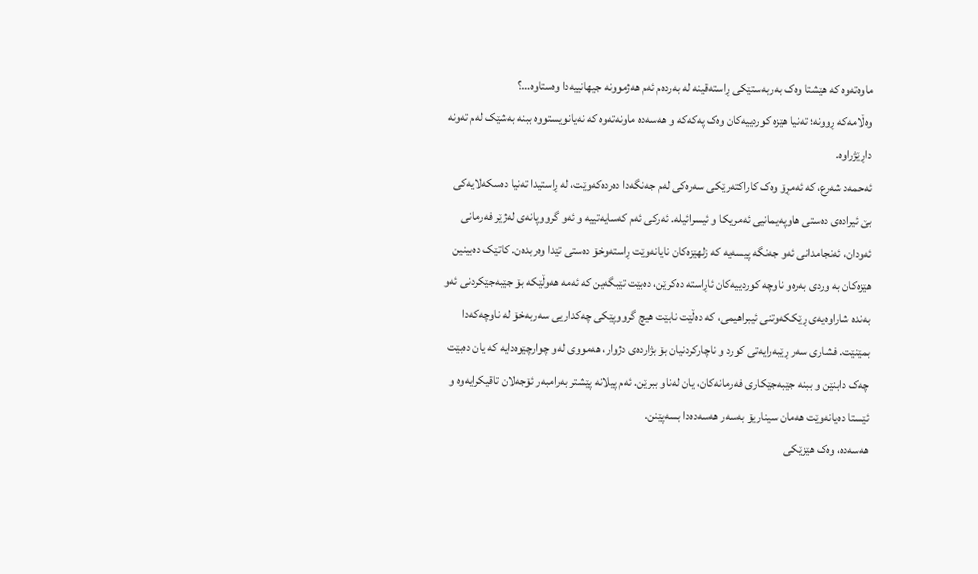ماوەتەوە کە هێشتا وەک بەربەستێکی ڕاستەقینە لە بەردەم ئەم هەژموونە جیهانییەدا وەستاوە…؟
وەڵامەکە ڕوونە؛ تەنیا هێزە کوردییەکان وەک پەکەکە و هەسەدە ماونەتەوە کە نەیانویستووە ببنە بەشێک لەم تەونە داڕێژراوە.
ئەحمەد شەرع، کە ئەمڕۆ وەک کاراکتەرێکی سەرەکی لەم جەنگەدا دەردەکەوێت، لە ڕاستیدا تەنیا دەسکەلایەکی بێ ئیرادەی دەستی هاوپەیمانیی ئەمریکا و ئیسرائیلە. ئەرکی ئەم کەسایەتییە و ئەو گرووپانەی لەژێر فەرمانی ئەودان، ئەنجامدانی ئەو جەنگە پیسەیە کە زلهێزەکان نایانەوێت ڕاستەوخۆ دەستی تێدا وەربدەن. کاتێک دەبینین هێزەکان بە وردی بەرەو ناوچە کوردییەکان ئاڕاستە دەکرێن، دەبێت تێبگەین کە ئەمە هەوڵێکە بۆ جێبەجێکردنی ئەو بەندە شاراوەیەی ڕێککەوتنی ئیبراهیمی، کە دەڵێت نابێت هیچ گرووپێکی چەکداریی سەربەخۆ لە ناوچەکەدا بمێنێت. فشاری سەر ڕێبەرایەتی کورد و ناچارکردنیان بۆ بژاردەی دژوار، هەمووی لەو چوارچێوەدایە کە یان دەبێت چەک دابنێن و ببنە جێبەجێکاری فەرمانەکان، یان لەناو ببرێن. ئەم پیلانە پێشتر بەرامبەر ئۆجەلان تاقیکرایەوە و ئێستا دەیانەوێت هەمان سیناریۆ بەسەر هەسەدەدا بسەپێنن.
هەسەدە، وەک هێزێکی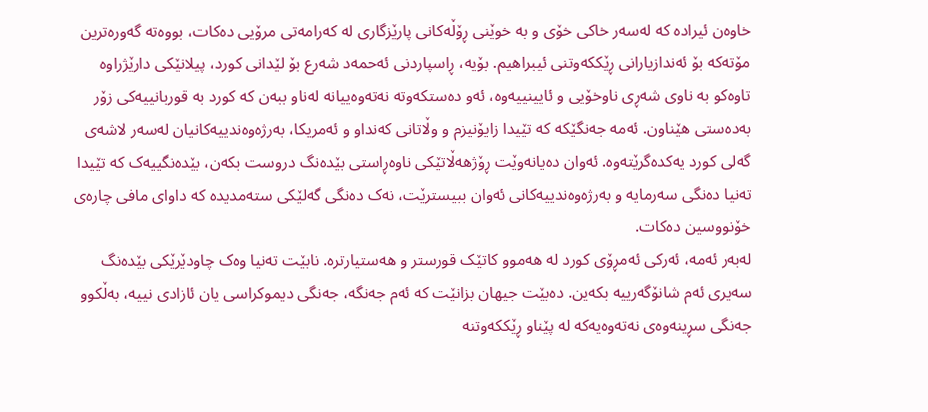خاوەن ئیرادە کە لەسەر خاکی خۆی و بە خوێنی ڕۆڵەکانی پارێزگاری لە کەرامەتی مرۆیی دەکات، بووەتە گەورەترین مۆتەکە بۆ ئەندازیارانی ڕێککەوتنی ئیبراهیم. بۆیە، ڕاسپاردنی ئەحمەد شەرع بۆ لێدانی کورد، پیلانێکی دارێژراوە تاوەکو بە ناوی شەڕی ناوخۆیی و ئایینییەوە، ئەو دەستکەوتە نەتەوەییانە لەناو ببەن کە کورد بە قوربانییەکی زۆر بەدەستی هێناون. ئەمە جەنگێکە کە تێیدا زایۆنیزم و وڵاتانی کەنداو و ئەمریکا، بەرژەوەندییەکانیان لەسەر لاشەی گەلی کورد یەکدەگرێتەوە. ئەوان دەیانەوێت ڕۆژهەڵاتێکی ناوەڕاستی بێدەنگ دروست بکەن، بێدەنگییەک کە تێیدا تەنیا دەنگی سەرمایە و بەرژەوەندییەکانی ئەوان ببیسترێت، نەک دەنگی گەلێکی ستەمدیدە کە داوای مافی چارەی خۆنووسین دەکات.
لەبەر ئەمە، ئەرکی ئەمڕۆی کورد لە هەموو کاتێک قورستر و هەستیارترە. نابێت تەنیا وەک چاودێرێکی بێدەنگ سەیری ئەم شانۆگەرییە بکەین. دەبێت جیهان بزانێت کە ئەم جەنگە، جەنگی دیموکراسی یان ئازادی نییە، بەڵکوو جەنگی سڕینەوەی نەتەوەیەکە لە پێناو ڕێککەوتنە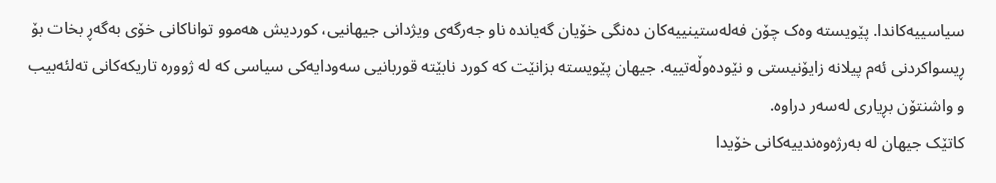سیاسییەکاندا. پێویستە وەک چۆن فەلەستینییەکان دەنگی خۆیان گەیاندە ناو جەرگەی ویژدانی جیهانیی، کوردیش هەموو تواناکانی خۆی بەگەڕ بخات بۆ ڕیسواکردنی ئەم پیلانە زایۆنیستی و نێودەوڵەتییە. جیهان پێویستە بزانێت کە کورد نابێتە قوربانیی سەودایەکی سیاسی کە لە ژوورە تاریکەکانی تەلئەبیب و واشنتۆن بڕیاری لەسەر دراوە.
کاتێک جیهان لە بەرژەوەندییەکانی خۆیدا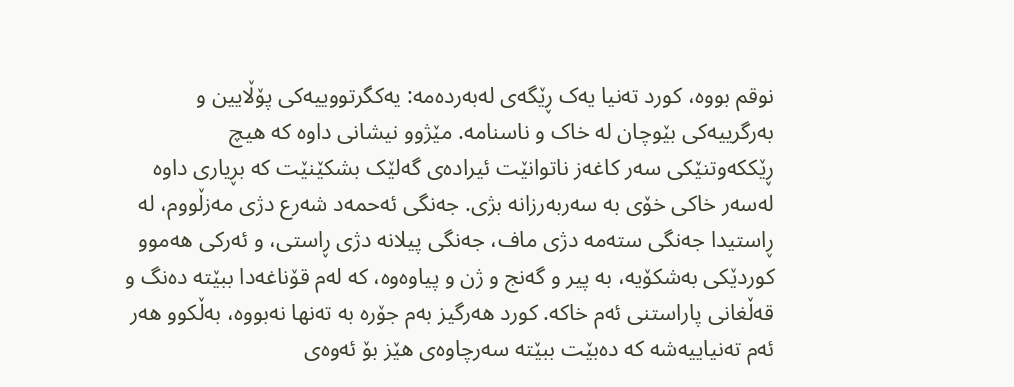نوقم بووە، کورد تەنیا یەک ڕێگەی لەبەردەمە: یەکگرتووییەکی پۆڵایین و بەرگرییەکی بێوچان لە خاک و ناسنامە. مێژوو نیشانی داوە کە هیچ ڕێککەوتنێکی سەر کاغەز ناتوانێت ئیرادەی گەلێک بشکێنێت کە بڕیاری داوە لەسەر خاکی خۆی بە سەربەرزانە بژی. جەنگی ئەحمەد شەرع دژی مەزڵووم، لە ڕاستیدا جەنگی ستەمە دژی ماف، جەنگی پیلانە دژی ڕاستی، و ئەرکی هەموو کوردێکی بەشکۆیە، بە پیر و گەنج و ژن و پیاوەوە، کە لەم قۆناغەدا ببێتە دەنگ و قەڵغانی پاراستنی ئەم خاکە. کورد هەرگیز بەم جۆرە بە تەنها نەبووە، بەڵکوو هەر ئەم تەنیاییەشە کە دەبێت ببێتە سەرچاوەی هێز بۆ ئەوەی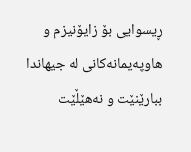ڕیسوایی بۆ زایۆنیزم و هاوپەیمانەکانی لە جیهاندا ببارێنێت و نەهێڵێت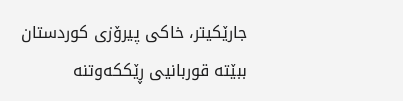جارێکیتر، خاکی پیرۆزی کوردستان ببێتە قوربانیی ڕێککەوتنە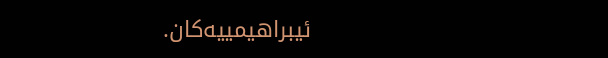ئیبراهیمییەکان.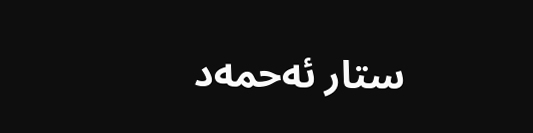ستار ئەحمەد